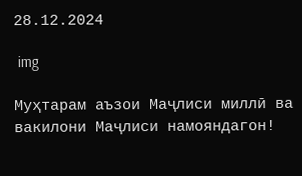28.12.2024

 img

Муҳтарам аъзои Маҷлиси миллӣ ва вакилони Маҷлиси намояндагон!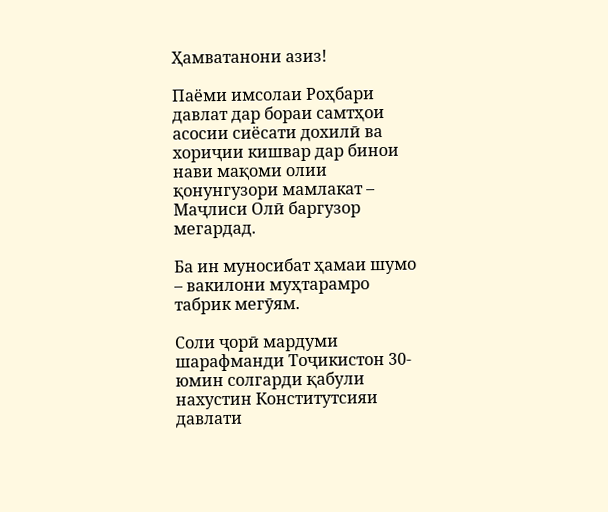Ҳамватанони азиз!

Паёми имсолаи Роҳбари давлат дар бораи самтҳои асосии сиёсати дохилӣ ва хориҷии кишвар дар бинои нави мақоми олии қонунгузори мамлакат – Маҷлиси Олӣ баргузор мегардад.

Ба ин муносибат ҳамаи шумо – вакилони муҳтарамро табрик мегӯям.

Соли ҷорӣ мардуми шарафманди Тоҷикистон 30-юмин солгарди қабули нахустин Конститутсияи давлати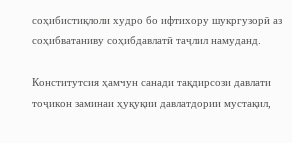соҳибистиқлоли худро бо ифтихору шукргузорӣ аз соҳибватаниву соҳибдавлатӣ таҷлил намуданд.

Конститутсия ҳамчун санади тақдирсози давлати тоҷикон заминаи ҳуқуқии давлатдории мустақил,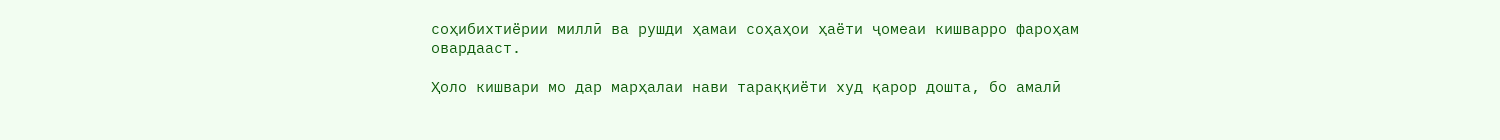соҳибихтиёрии миллӣ ва рушди ҳамаи соҳаҳои ҳаёти ҷомеаи кишварро фароҳам овардааст.

Ҳоло кишвари мо дар марҳалаи нави тараққиёти худ қарор дошта, бо амалӣ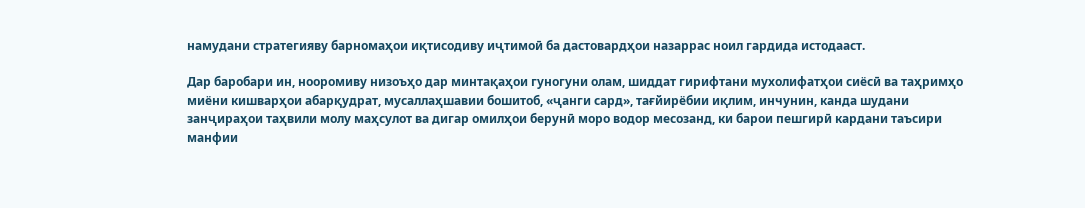намудани стратегияву барномаҳои иқтисодиву иҷтимоӣ ба дастовардҳои назаррас ноил гардида истодааст.

Дар баробари ин, нооромиву низоъҳо дар минтақаҳои гуногуни олам, шиддат гирифтани мухолифатҳои сиёсӣ ва таҳримҳо миёни кишварҳои абарқудрат, мусаллаҳшавии бошитоб, «ҷанги сард», тағйирёбии иқлим, инчунин, канда шудани занҷираҳои таҳвили молу маҳсулот ва дигар омилҳои берунӣ моро водор месозанд, ки барои пешгирӣ кардани таъсири манфии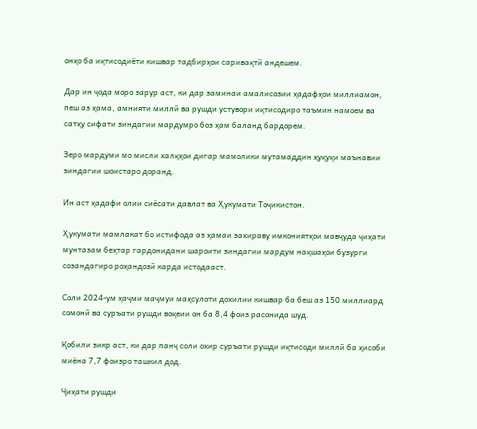онҳо ба иқтисодиёти кишвар тадбирҳои саривақтӣ андешем.

Дар ин ҷода моро зарур аст, ки дар заминаи амалисозии ҳадафҳои миллиамон, пеш аз ҳама, амнияти миллӣ ва рушди устувори иқтисодиро таъмин намоем ва сатҳу сифати зиндагии мардумро боз ҳам баланд бардорем.

Зеро мардуми мо мисли халқҳои дигар мамолики мутамаддин ҳуқуқи маънавии зиндагии шоистаро доранд.

Ин аст ҳадафи олии сиёсати давлат ва Ҳукумати Тоҷикистон.

Ҳукумати мамлакат бо истифода аз ҳамаи захираву имкониятҳои мавҷуда ҷиҳати мунтазам беҳтар гардонидани шароити зиндагии мардум нақшаҳои бузурги созандагиро роҳандозӣ карда истодааст.

Соли 2024-ум ҳаҷми маҷмуи маҳсулоти дохилии кишвар ба беш аз 150 миллиард сомонӣ ва суръати рушди воқеии он ба 8,4 фоиз расонида шуд.

Қобили зикр аст, ки дар панҷ соли охир суръати рушди иқтисоди миллӣ ба ҳисоби миёна 7,7 фоизро ташкил дод.

Ҷиҳати рушди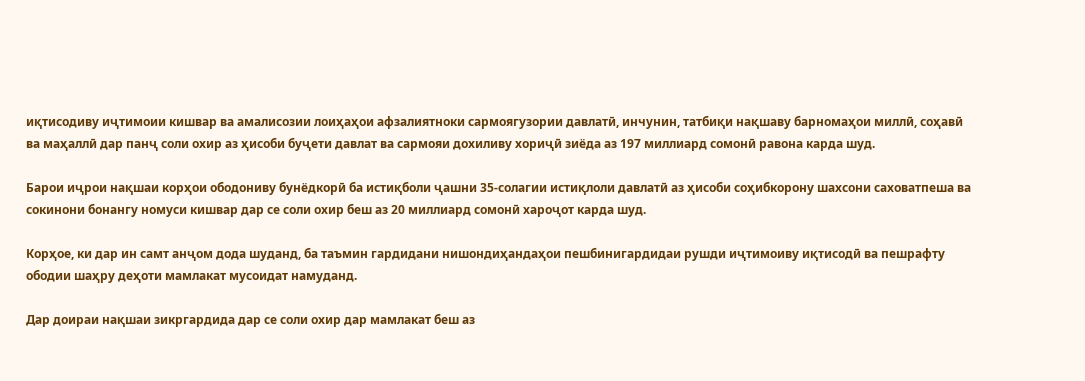иқтисодиву иҷтимоии кишвар ва амалисозии лоиҳаҳои афзалиятноки сармоягузории давлатӣ, инчунин, татбиқи нақшаву барномаҳои миллӣ, соҳавӣ ва маҳаллӣ дар панҷ соли охир аз ҳисоби буҷети давлат ва сармояи дохиливу хориҷӣ зиёда аз 197 миллиард сомонӣ равона карда шуд.

Барои иҷрои нақшаи корҳои ободониву бунёдкорӣ ба истиқболи ҷашни 35-солагии истиқлоли давлатӣ аз ҳисоби соҳибкорону шахсони саховатпеша ва сокинони бонангу номуси кишвар дар се соли охир беш аз 20 миллиард сомонӣ хароҷот карда шуд.

Корҳое, ки дар ин самт анҷом дода шуданд, ба таъмин гардидани нишондиҳандаҳои пешбинигардидаи рушди иҷтимоиву иқтисодӣ ва пешрафту ободии шаҳру деҳоти мамлакат мусоидат намуданд.

Дар доираи нақшаи зикргардида дар се соли охир дар мамлакат беш аз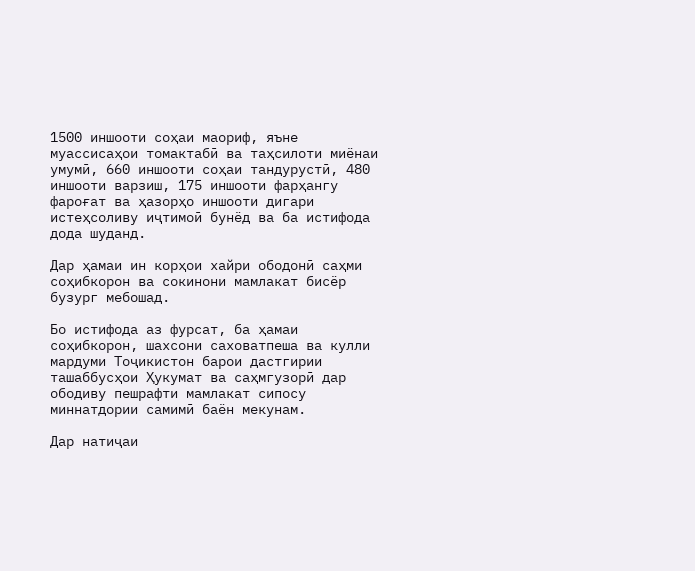1500 иншооти соҳаи маориф, яъне муассисаҳои томактабӣ ва таҳсилоти миёнаи умумӣ, 660 иншооти соҳаи тандурустӣ, 480 иншооти варзиш, 175 иншооти фарҳангу фароғат ва ҳазорҳо иншооти дигари истеҳсоливу иҷтимоӣ бунёд ва ба истифода дода шуданд.

Дар ҳамаи ин корҳои хайри ободонӣ саҳми соҳибкорон ва сокинони мамлакат бисёр бузург мебошад.

Бо истифода аз фурсат, ба ҳамаи соҳибкорон, шахсони саховатпеша ва кулли мардуми Тоҷикистон барои дастгирии ташаббусҳои Ҳукумат ва саҳмгузорӣ дар ободиву пешрафти мамлакат сипосу миннатдории самимӣ баён мекунам.

Дар натиҷаи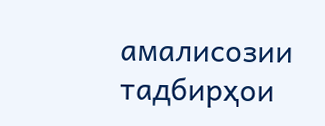амалисозии тадбирҳои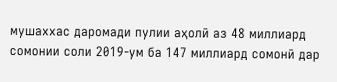мушаххас даромади пулии аҳолӣ аз 48 миллиард сомонии соли 2019-ум ба 147 миллиард сомонӣ дар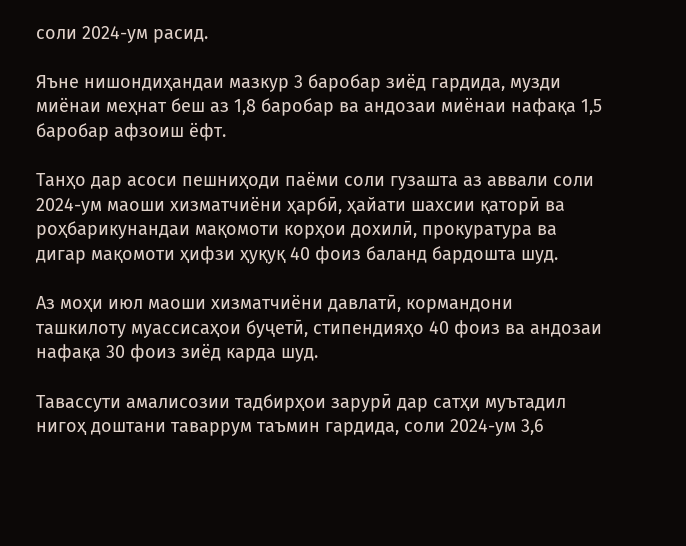соли 2024-ум расид.

Яъне нишондиҳандаи мазкур 3 баробар зиёд гардида, музди миёнаи меҳнат беш аз 1,8 баробар ва андозаи миёнаи нафақа 1,5 баробар афзоиш ёфт.

Танҳо дар асоси пешниҳоди паёми соли гузашта аз аввали соли 2024-ум маоши хизматчиёни ҳарбӣ, ҳайати шахсии қаторӣ ва роҳбарикунандаи мақомоти корҳои дохилӣ, прокуратура ва дигар мақомоти ҳифзи ҳуқуқ 40 фоиз баланд бардошта шуд.

Аз моҳи июл маоши хизматчиёни давлатӣ, кормандони ташкилоту муассисаҳои буҷетӣ, стипендияҳо 40 фоиз ва андозаи нафақа 30 фоиз зиёд карда шуд.

Тавассути амалисозии тадбирҳои зарурӣ дар сатҳи муътадил нигоҳ доштани таваррум таъмин гардида, соли 2024-ум 3,6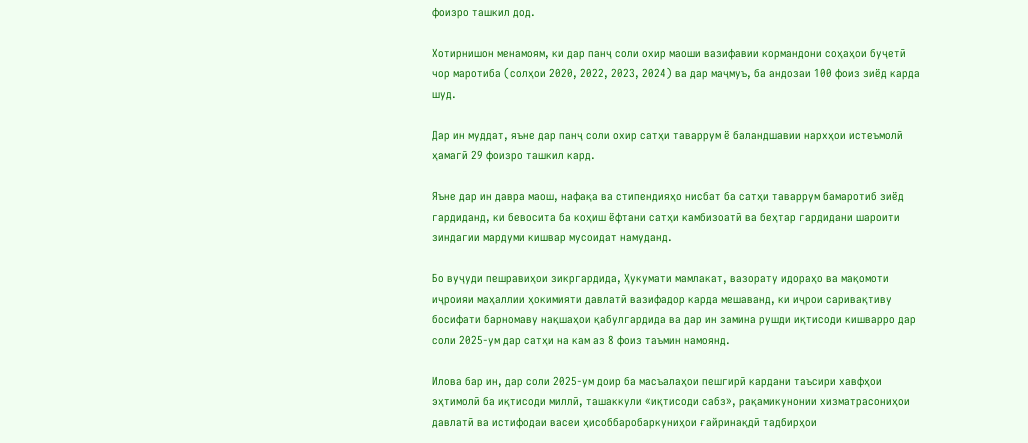фоизро ташкил дод.

Хотирнишон менамоям, ки дар панҷ соли охир маоши вазифавии кормандони соҳаҳои буҷетӣ чор маротиба (солҳои 2020, 2022, 2023, 2024) ва дар маҷмуъ, ба андозаи 100 фоиз зиёд карда шуд.

Дар ин муддат, яъне дар панҷ соли охир сатҳи таваррум ё баландшавии нархҳои истеъмолӣ ҳамагӣ 29 фоизро ташкил кард.

Яъне дар ин давра маош, нафақа ва стипендияҳо нисбат ба сатҳи таваррум бамаротиб зиёд гардиданд, ки бевосита ба коҳиш ёфтани сатҳи камбизоатӣ ва беҳтар гардидани шароити зиндагии мардуми кишвар мусоидат намуданд.

Бо вуҷуди пешравиҳои зикргардида, Ҳукумати мамлакат, вазорату идораҳо ва мақомоти иҷроияи маҳаллии ҳокимияти давлатӣ вазифадор карда мешаванд, ки иҷрои саривақтиву босифати барномаву нақшаҳои қабулгардида ва дар ин замина рушди иқтисоди кишварро дар соли 2025-ум дар сатҳи на кам аз 8 фоиз таъмин намоянд.

Илова бар ин, дар соли 2025-ум доир ба масъалаҳои пешгирӣ кардани таъсири хавфҳои эҳтимолӣ ба иқтисоди миллӣ, ташаккули «иқтисоди сабз», рақамикунонии хизматрасониҳои давлатӣ ва истифодаи васеи ҳисоббаробаркуниҳои ғайринақдӣ тадбирҳои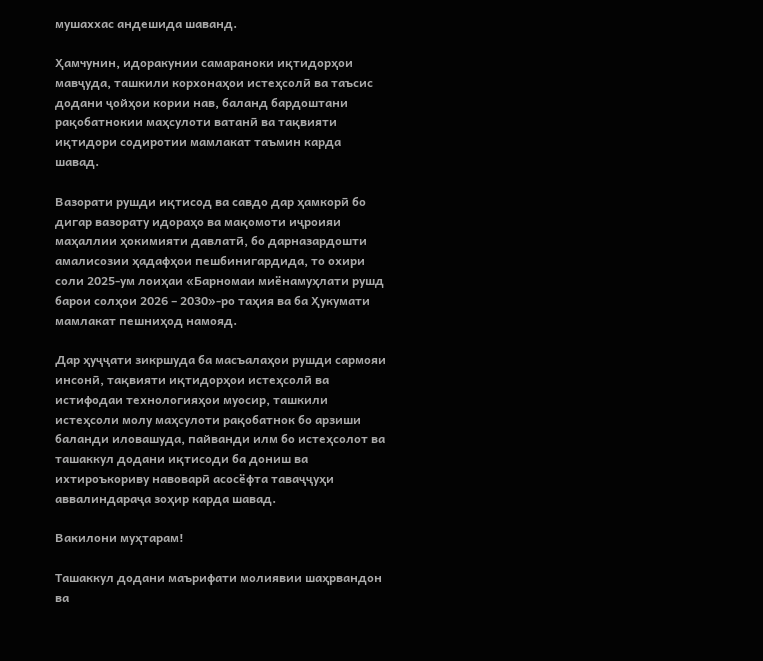мушаххас андешида шаванд.

Ҳамчунин, идоракунии самараноки иқтидорҳои мавҷуда, ташкили корхонаҳои истеҳсолӣ ва таъсис додани ҷойҳои кории нав, баланд бардоштани рақобатнокии маҳсулоти ватанӣ ва тақвияти иқтидори содиротии мамлакат таъмин карда шавад.

Вазорати рушди иқтисод ва савдо дар ҳамкорӣ бо дигар вазорату идораҳо ва мақомоти иҷроияи маҳаллии ҳокимияти давлатӣ, бо дарназардошти амалисозии ҳадафҳои пешбинигардида, то охири соли 2025-ум лоиҳаи «Барномаи миёнамуҳлати рушд барои солҳои 2026 – 2030»-ро таҳия ва ба Ҳукумати мамлакат пешниҳод намояд.

Дар ҳуҷҷати зикршуда ба масъалаҳои рушди сармояи инсонӣ, тақвияти иқтидорҳои истеҳсолӣ ва истифодаи технологияҳои муосир, ташкили истеҳсоли молу маҳсулоти рақобатнок бо арзиши баланди иловашуда, пайванди илм бо истеҳсолот ва ташаккул додани иқтисоди ба дониш ва ихтироъкориву навоварӣ асосёфта таваҷҷуҳи аввалиндараҷа зоҳир карда шавад.

Вакилони муҳтарам!

Ташаккул додани маърифати молиявии шаҳрвандон ва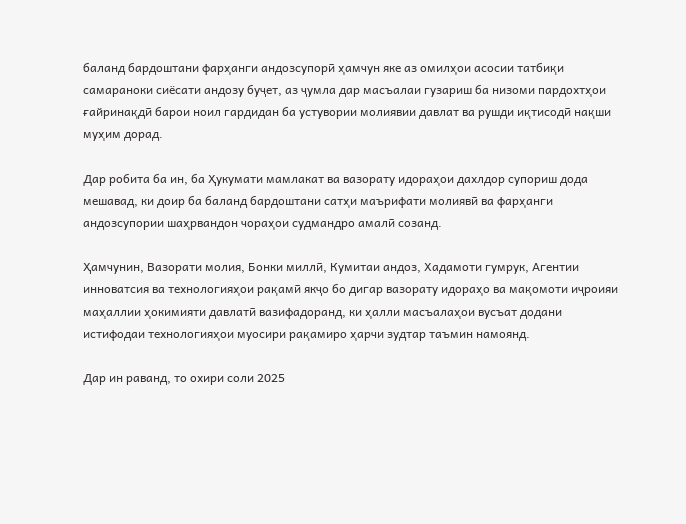баланд бардоштани фарҳанги андозсупорӣ ҳамчун яке аз омилҳои асосии татбиқи самараноки сиёсати андозу буҷет, аз ҷумла дар масъалаи гузариш ба низоми пардохтҳои ғайринақдӣ барои ноил гардидан ба устувории молиявии давлат ва рушди иқтисодӣ нақши муҳим дорад.

Дар робита ба ин, ба Ҳукумати мамлакат ва вазорату идораҳои дахлдор супориш дода мешавад, ки доир ба баланд бардоштани сатҳи маърифати молиявӣ ва фарҳанги андозсупории шаҳрвандон чораҳои судмандро амалӣ созанд.

Ҳамчунин, Вазорати молия, Бонки миллӣ, Кумитаи андоз, Хадамоти гумрук, Агентии инноватсия ва технологияҳои рақамӣ якҷо бо дигар вазорату идораҳо ва мақомоти иҷроияи маҳаллии ҳокимияти давлатӣ вазифадоранд, ки ҳалли масъалаҳои вусъат додани истифодаи технологияҳои муосири рақамиро ҳарчи зудтар таъмин намоянд.

Дар ин раванд, то охири соли 2025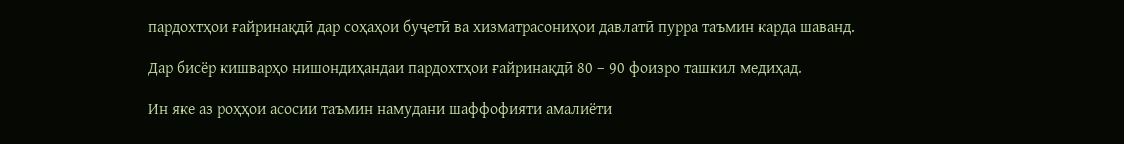пардохтҳои ғайринақдӣ дар соҳаҳои буҷетӣ ва хизматрасониҳои давлатӣ пурра таъмин карда шаванд.

Дар бисёр кишварҳо нишондиҳандаи пардохтҳои ғайринақдӣ 80 – 90 фоизро ташкил медиҳад.

Ин яке аз роҳҳои асосии таъмин намудани шаффофияти амалиёти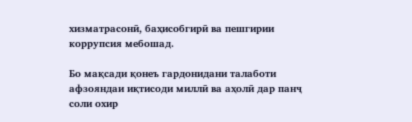хизматрасонӣ, баҳисобгирӣ ва пешгирии коррупсия мебошад.

Бо мақсади қонеъ гардонидани талаботи афзояндаи иқтисоди миллӣ ва аҳолӣ дар панҷ соли охир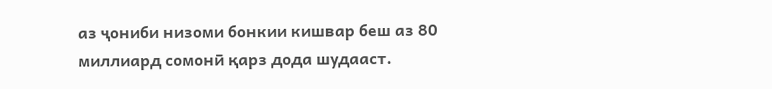аз ҷониби низоми бонкии кишвар беш аз 80 миллиард сомонӣ қарз дода шудааст.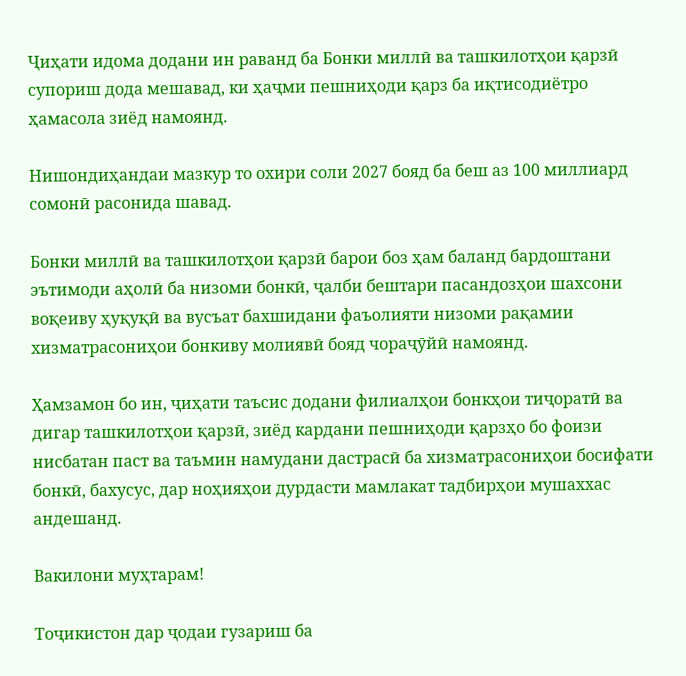Ҷиҳати идома додани ин раванд ба Бонки миллӣ ва ташкилотҳои қарзӣ супориш дода мешавад, ки ҳаҷми пешниҳоди қарз ба иқтисодиётро ҳамасола зиёд намоянд.

Нишондиҳандаи мазкур то охири соли 2027 бояд ба беш аз 100 миллиард сомонӣ расонида шавад.

Бонки миллӣ ва ташкилотҳои қарзӣ барои боз ҳам баланд бардоштани эътимоди аҳолӣ ба низоми бонкӣ, ҷалби бештари пасандозҳои шахсони воқеиву ҳуқуқӣ ва вусъат бахшидани фаъолияти низоми рақамии хизматрасониҳои бонкиву молиявӣ бояд чораҷӯйӣ намоянд.

Ҳамзамон бо ин, ҷиҳати таъсис додани филиалҳои бонкҳои тиҷоратӣ ва дигар ташкилотҳои қарзӣ, зиёд кардани пешниҳоди қарзҳо бо фоизи нисбатан паст ва таъмин намудани дастрасӣ ба хизматрасониҳои босифати бонкӣ, бахусус, дар ноҳияҳои дурдасти мамлакат тадбирҳои мушаххас андешанд.

Вакилони муҳтарам!

Тоҷикистон дар ҷодаи гузариш ба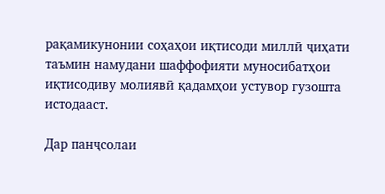рақамикунонии соҳаҳои иқтисоди миллӣ ҷиҳати таъмин намудани шаффофияти муносибатҳои иқтисодиву молиявӣ қадамҳои устувор гузошта истодааст.

Дар панҷсолаи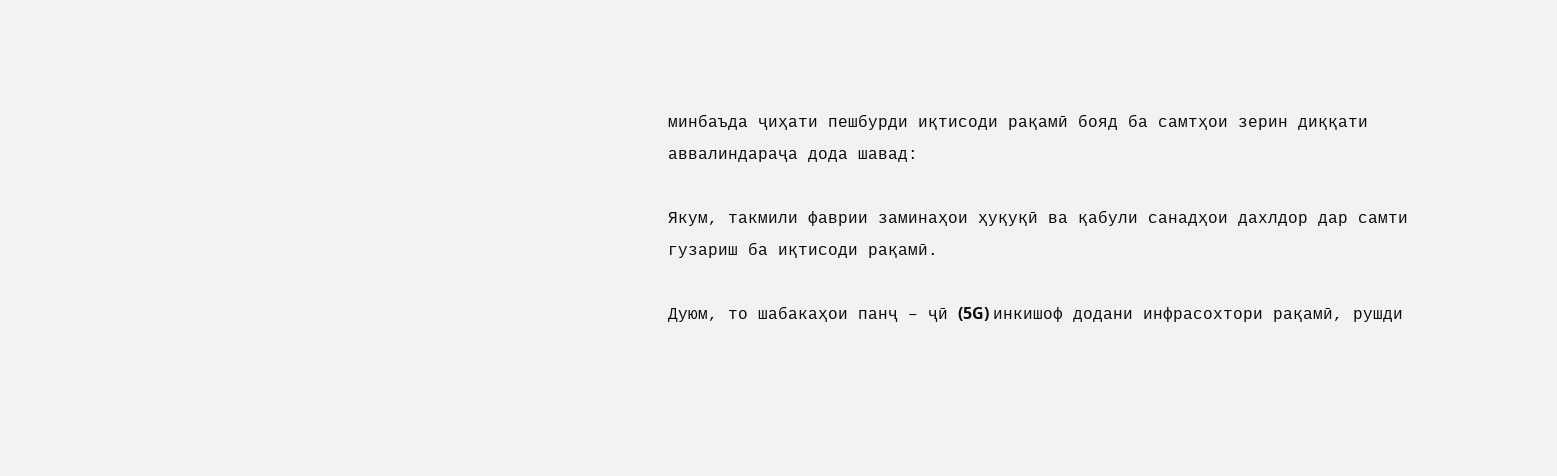минбаъда ҷиҳати пешбурди иқтисоди рақамӣ бояд ба самтҳои зерин диққати аввалиндараҷа дода шавад:

Якум, такмили фаврии заминаҳои ҳуқуқӣ ва қабули санадҳои дахлдор дар самти гузариш ба иқтисоди рақамӣ.

Дуюм, то шабакаҳои панҷ – ҷӣ (5G) инкишоф додани инфрасохтори рақамӣ, рушди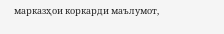марказҳои коркарди маълумот,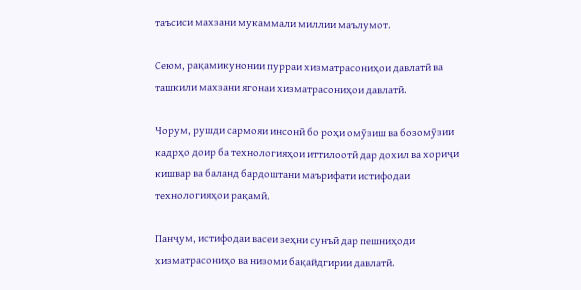таъсиси махзани мукаммали миллии маълумот.

Сеюм, рақамикунонии пурраи хизматрасониҳои давлатӣ ва ташкили махзани ягонаи хизматрасониҳои давлатӣ.

Чорум, рушди сармояи инсонӣ бо роҳи омӯзиш ва бозомӯзии кадрҳо доир ба технологияҳои иттилоотӣ дар дохил ва хориҷи кишвар ва баланд бардоштани маърифати истифодаи технологияҳои рақамӣ.

Панҷум, истифодаи васеи зеҳни сунъӣ дар пешниҳоди хизматрасониҳо ва низоми бақайдгирии давлатӣ.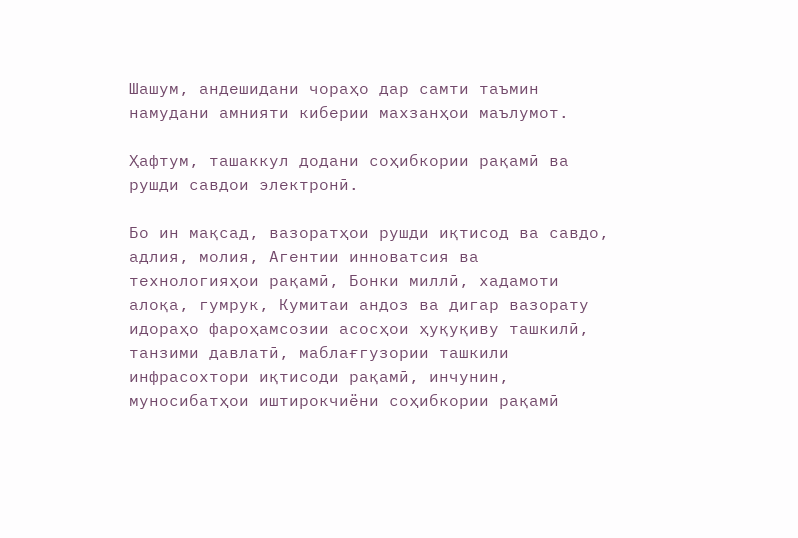Шашум, андешидани чораҳо дар самти таъмин намудани амнияти киберии махзанҳои маълумот.

Ҳафтум, ташаккул додани соҳибкории рақамӣ ва рушди савдои электронӣ.

Бо ин мақсад, вазоратҳои рушди иқтисод ва савдо, адлия, молия, Агентии инноватсия ва технологияҳои рақамӣ, Бонки миллӣ, хадамоти алоқа, гумрук, Кумитаи андоз ва дигар вазорату идораҳо фароҳамсозии асосҳои ҳуқуқиву ташкилӣ, танзими давлатӣ, маблағгузории ташкили инфрасохтори иқтисоди рақамӣ, инчунин, муносибатҳои иштирокчиёни соҳибкории рақамӣ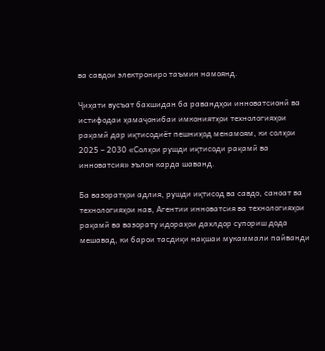ва савдои электрониро таъмин намоянд.

Ҷиҳати вусъат бахшидан ба равандҳои инноватсионӣ ва истифодаи ҳамаҷонибаи имкониятҳои технологияҳои рақамӣ дар иқтисодиёт пешниҳод менамоям, ки солҳои 2025 – 2030 «Солҳои рушди иқтисоди рақамӣ ва инноватсия» эълон карда шаванд.

Ба вазоратҳои адлия, рушди иқтисод ва савдо, саноат ва технологияҳои нав, Агентии инноватсия ва технологияҳои рақамӣ ва вазорату идораҳои дахлдор супориш дода мешавад, ки барои тасдиқи нақшаи мукаммали пайванди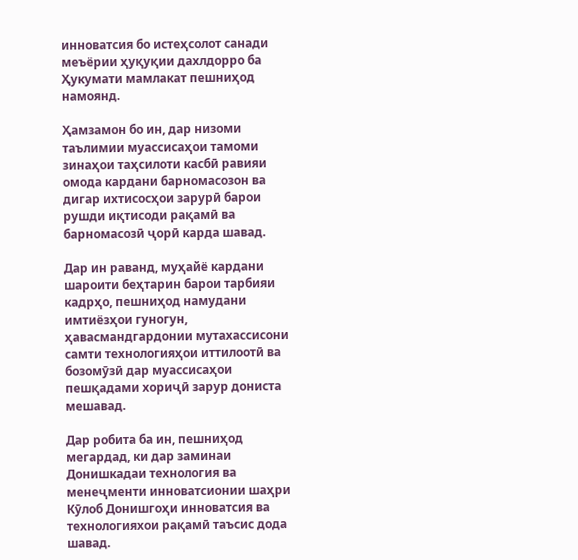инноватсия бо истеҳсолот санади меъёрии ҳуқуқии дахлдорро ба Ҳукумати мамлакат пешниҳод намоянд.

Ҳамзамон бо ин, дар низоми таълимии муассисаҳои тамоми зинаҳои таҳсилоти касбӣ равияи омода кардани барномасозон ва дигар ихтисосҳои зарурӣ барои рушди иқтисоди рақамӣ ва барномасозӣ ҷорӣ карда шавад.

Дар ин раванд, муҳайё кардани шароити беҳтарин барои тарбияи кадрҳо, пешниҳод намудани имтиёзҳои гуногун, ҳавасмандгардонии мутахассисони самти технологияҳои иттилоотӣ ва бозомӯзӣ дар муассисаҳои пешқадами хориҷӣ зарур дониста мешавад.

Дар робита ба ин, пешниҳод мегардад, ки дар заминаи Донишкадаи технология ва менеҷменти инноватсионии шаҳри Кӯлоб Донишгоҳи инноватсия ва технологияхои рақамӣ таъсис дода шавад.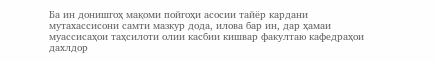Ба ин донишгоҳ мақоми пойгоҳи асосии тайёр кардани мутахассисони самти мазкур дода, илова бар ин, дар ҳамаи муассисаҳои таҳсилоти олии касбии кишвар факултаю кафедраҳои дахлдор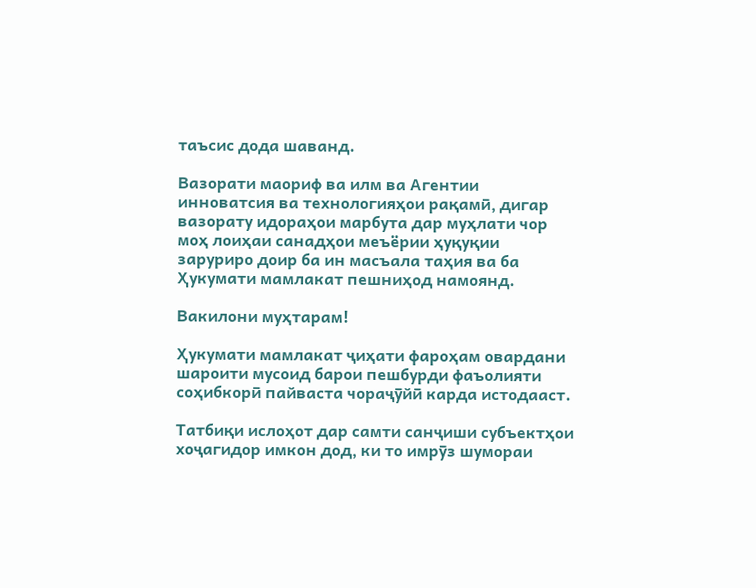таъсис дода шаванд.

Вазорати маориф ва илм ва Агентии инноватсия ва технологияҳои рақамӣ, дигар вазорату идораҳои марбута дар муҳлати чор моҳ лоиҳаи санадҳои меъёрии ҳуқуқии заруриро доир ба ин масъала таҳия ва ба Ҳукумати мамлакат пешниҳод намоянд.

Вакилони муҳтарам!

Ҳукумати мамлакат ҷиҳати фароҳам овардани шароити мусоид барои пешбурди фаъолияти соҳибкорӣ пайваста чораҷӯйӣ карда истодааст.

Татбиқи ислоҳот дар самти санҷиши субъектҳои хоҷагидор имкон дод, ки то имрӯз шумораи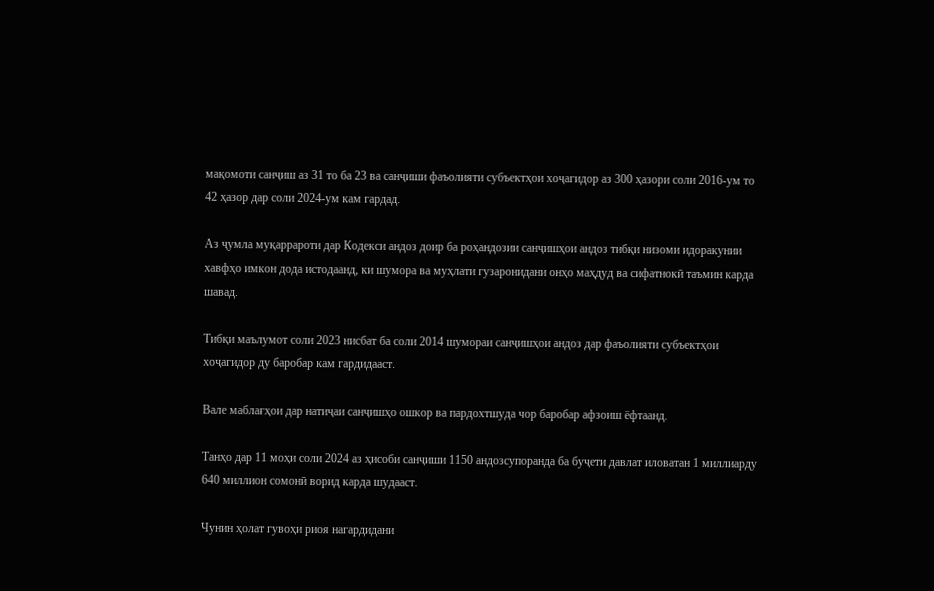мақомоти санҷиш аз 31 то ба 23 ва санҷиши фаъолияти субъектҳои хоҷагидор аз 300 ҳазори соли 2016-ум то 42 ҳазор дар соли 2024-ум кам гардад.

Аз ҷумла муқаррароти дар Кодекси андоз доир ба роҳандозии санҷишҳои андоз тибқи низоми идоракунии хавфҳо имкон дода истодаанд, ки шумора ва муҳлати гузаронидани онҳо маҳдуд ва сифатнокӣ таъмин карда шавад.

Тибқи маълумот соли 2023 нисбат ба соли 2014 шумораи санҷишҳои андоз дар фаъолияти субъектҳои хоҷагидор ду баробар кам гардидааст.

Вале маблағҳои дар натиҷаи санҷишҳо ошкор ва пардохтшуда чор баробар афзоиш ёфтаанд.

Танҳо дар 11 моҳи соли 2024 аз ҳисоби санҷиши 1150 андозсупоранда ба буҷети давлат иловатан 1 миллиарду 640 миллион сомонӣ ворид карда шудааст.

Чунин ҳолат гувоҳи риоя нагардидани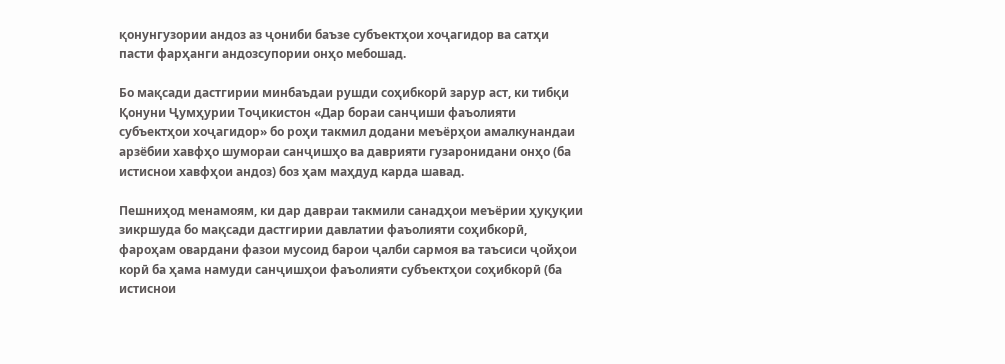қонунгузории андоз аз ҷониби баъзе субъектҳои хоҷагидор ва сатҳи пасти фарҳанги андозсупории онҳо мебошад.

Бо мақсади дастгирии минбаъдаи рушди соҳибкорӣ зарур аст, ки тибқи Қонуни Ҷумҳурии Тоҷикистон «Дар бораи санҷиши фаъолияти субъектҳои хоҷагидор» бо роҳи такмил додани меъёрҳои амалкунандаи арзёбии хавфҳо шумораи санҷишҳо ва даврияти гузаронидани онҳо (ба истиснои хавфҳои андоз) боз ҳам маҳдуд карда шавад.

Пешниҳод менамоям, ки дар давраи такмили санадҳои меъёрии ҳуқуқии зикршуда бо мақсади дастгирии давлатии фаъолияти соҳибкорӣ, фароҳам овардани фазои мусоид барои ҷалби сармоя ва таъсиси ҷойҳои корӣ ба ҳама намуди санҷишҳои фаъолияти субъектҳои соҳибкорӣ (ба истиснои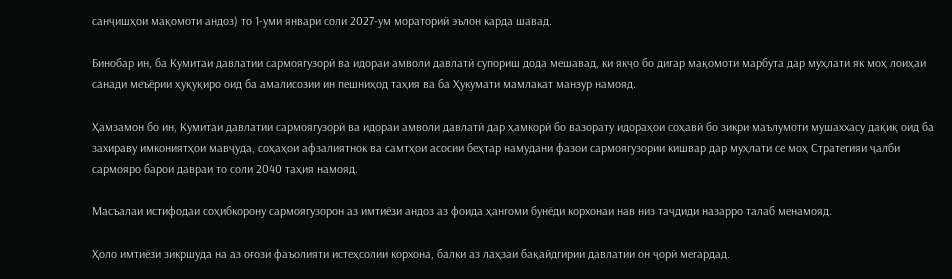санҷишҳои мақомоти андоз) то 1-уми январи соли 2027-ум мораторий эълон карда шавад.

Бинобар ин, ба Кумитаи давлатии сармоягузорӣ ва идораи амволи давлатӣ супориш дода мешавад, ки якҷо бо дигар мақомоти марбута дар муҳлати як моҳ лоиҳаи санади меъёрии ҳуқуқиро оид ба амалисозии ин пешниҳод таҳия ва ба Ҳукумати мамлакат манзур намояд.

Ҳамзамон бо ин, Кумитаи давлатии сармоягузорӣ ва идораи амволи давлатӣ дар ҳамкорӣ бо вазорату идораҳои соҳавӣ бо зикри маълумоти мушаххасу дақиқ оид ба захираву имкониятҳои мавҷуда, соҳаҳои афзалиятнок ва самтҳои асосии беҳтар намудани фазои сармоягузории кишвар дар муҳлати се моҳ Стратегияи ҷалби сармояро барои давраи то соли 2040 таҳия намояд.

Масъалаи истифодаи соҳибкорону сармоягузорон аз имтиёзи андоз аз фоида ҳангоми бунёди корхонаи нав низ таҷдиди назарро талаб менамояд.

Ҳоло имтиёзи зикршуда на аз оғози фаъолияти истеҳсолии корхона, балки аз лаҳзаи бақайдгирии давлатии он ҷорӣ мегардад.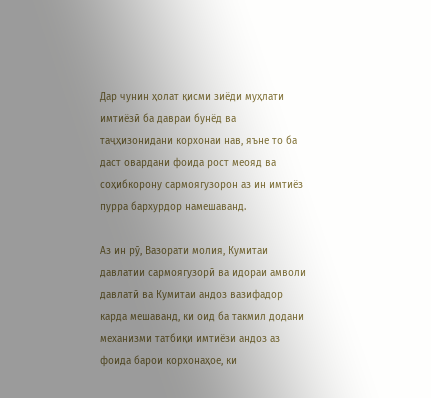Дар чунин ҳолат қисми зиёди муҳлати имтиёзӣ ба давраи бунёд ва таҷҳизонидани корхонаи нав, яъне то ба даст овардани фоида рост меояд ва соҳибкорону сармоягузорон аз ин имтиёз пурра бархурдор намешаванд.

Аз ин рӯ, Вазорати молия, Кумитаи давлатии сармоягузорӣ ва идораи амволи давлатӣ ва Кумитаи андоз вазифадор карда мешаванд, ки оид ба такмил додани механизми татбиқи имтиёзи андоз аз фоида барои корхонаҳое, ки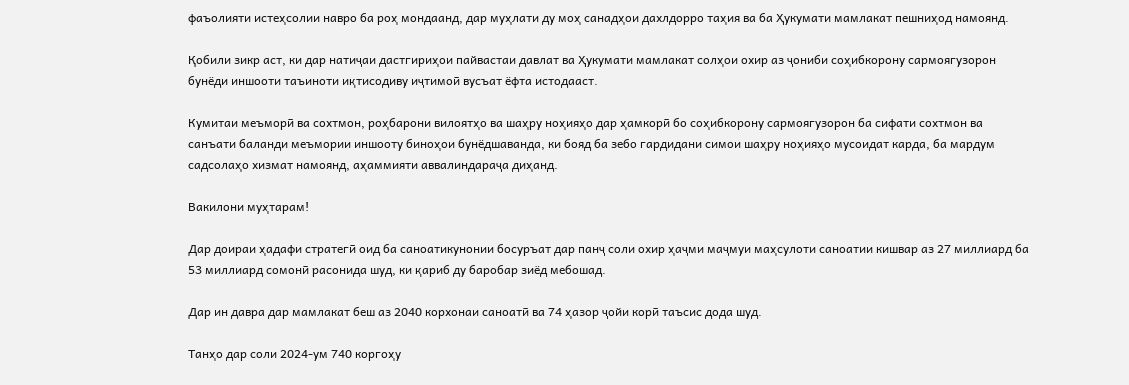фаъолияти истеҳсолии навро ба роҳ мондаанд, дар муҳлати ду моҳ санадҳои дахлдорро таҳия ва ба Ҳукумати мамлакат пешниҳод намоянд.

Қобили зикр аст, ки дар натиҷаи дастгириҳои пайвастаи давлат ва Ҳукумати мамлакат солҳои охир аз ҷониби соҳибкорону сармоягузорон бунёди иншооти таъиноти иқтисодиву иҷтимоӣ вусъат ёфта истодааст.

Кумитаи меъморӣ ва сохтмон, роҳбарони вилоятҳо ва шаҳру ноҳияҳо дар ҳамкорӣ бо соҳибкорону сармоягузорон ба сифати сохтмон ва санъати баланди меъмории иншооту биноҳои бунёдшаванда, ки бояд ба зебо гардидани симои шаҳру ноҳияҳо мусоидат карда, ба мардум садсолаҳо хизмат намоянд, аҳаммияти аввалиндараҷа диҳанд.

Вакилони муҳтарам!

Дар доираи ҳадафи стратегӣ оид ба саноатикунонии босуръат дар панҷ соли охир ҳаҷми маҷмуи маҳсулоти саноатии кишвар аз 27 миллиард ба 53 миллиард сомонӣ расонида шуд, ки қариб ду баробар зиёд мебошад.

Дар ин давра дар мамлакат беш аз 2040 корхонаи саноатӣ ва 74 ҳазор ҷойи корӣ таъсис дода шуд.

Танҳо дар соли 2024-ум 740 коргоҳу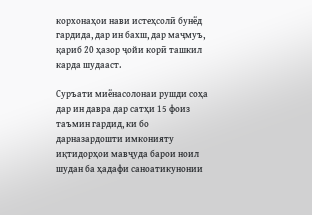корхонаҳои нави истеҳсолӣ бунёд гардида, дар ин бахш, дар маҷмуъ, қариб 20 ҳазор ҷойи корӣ ташкил карда шудааст.

Суръати миёнасолонаи рушди соҳа дар ин давра дар сатҳи 15 фоиз таъмин гардид, ки бо дарназардошти имконияту иқтидорҳои мавҷуда барои ноил шудан ба ҳадафи саноатикунонии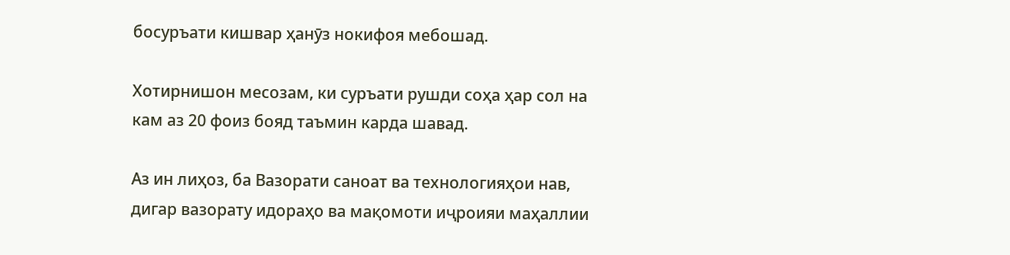босуръати кишвар ҳанӯз нокифоя мебошад.

Хотирнишон месозам, ки суръати рушди соҳа ҳар сол на кам аз 20 фоиз бояд таъмин карда шавад.

Аз ин лиҳоз, ба Вазорати саноат ва технологияҳои нав, дигар вазорату идораҳо ва мақомоти иҷроияи маҳаллии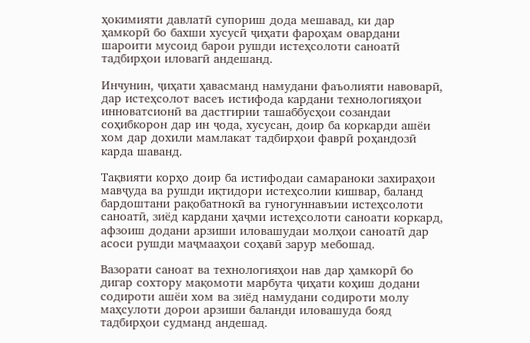ҳокимияти давлатӣ супориш дода мешавад, ки дар ҳамкорӣ бо бахши хусусӣ ҷиҳати фароҳам овардани шароити мусоид барои рушди истеҳсолоти саноатӣ тадбирҳои иловагӣ андешанд.

Инчунин, ҷиҳати ҳавасманд намудани фаъолияти навоварӣ, дар истеҳсолот васеъ истифода кардани технологияҳои инноватсионӣ ва дастгирии ташаббусҳои созандаи соҳибкорон дар ин ҷода, хусусан, доир ба коркарди ашёи хом дар дохили мамлакат тадбирҳои фаврӣ роҳандозӣ карда шаванд.

Тақвияти корҳо доир ба истифодаи самараноки захираҳои мавҷуда ва рушди иқтидори истеҳсолии кишвар, баланд бардоштани рақобатнокӣ ва гуногуннавъии истеҳсолоти саноатӣ, зиёд кардани ҳаҷми истеҳсолоти саноати коркард, афзоиш додани арзиши иловашудаи молҳои саноатӣ дар асоси рушди маҷмааҳои соҳавӣ зарур мебошад.

Вазорати саноат ва технологияҳои нав дар ҳамкорӣ бо дигар сохтору мақомоти марбута ҷиҳати коҳиш додани содироти ашёи хом ва зиёд намудани содироти молу маҳсулоти дорои арзиши баланди иловашуда бояд тадбирҳои судманд андешад.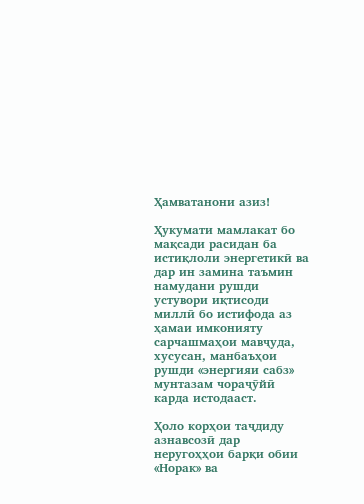Ҳамватанони азиз!

Ҳукумати мамлакат бо мақсади расидан ба истиқлоли энергетикӣ ва дар ин замина таъмин намудани рушди устувори иқтисоди миллӣ бо истифода аз ҳамаи имконияту сарчашмаҳои мавҷуда, хусусан, манбаъҳои рушди «энергияи сабз» мунтазам чораҷӯйӣ карда истодааст.

Ҳоло корҳои таҷдиду азнавсозӣ дар неругоҳҳои барқи обии «Норак» ва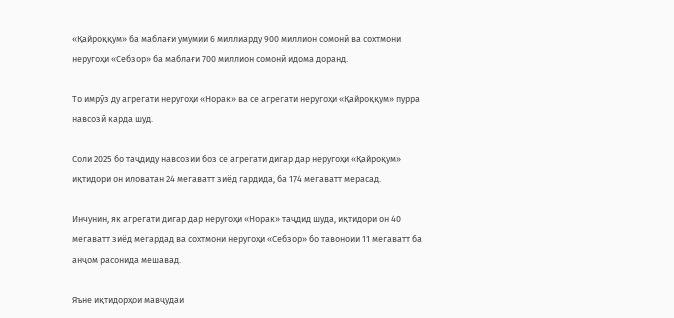«Қайроққум» ба маблағи умумии 6 миллиарду 900 миллион сомонӣ ва сохтмони неругоҳи «Себзор» ба маблағи 700 миллион сомонӣ идома доранд.

То имрӯз ду агрегати неругоҳи «Норак» ва се агрегати неругоҳи «Қайроққум» пурра навсозӣ карда шуд.

Соли 2025 бо таҷдиду навсозии боз се агрегати дигар дар неругоҳи «Қайроқум» иқтидори он иловатан 24 мегаватт зиёд гардида, ба 174 мегаватт мерасад.

Инчунин, як агрегати дигар дар неругоҳи «Норак» таҷдид шуда, иқтидори он 40 мегаватт зиёд мегардад ва сохтмони неругоҳи «Себзор» бо тавоноии 11 мегаватт ба анҷом расонида мешавад.

Яъне иқтидорҳои мавҷудаи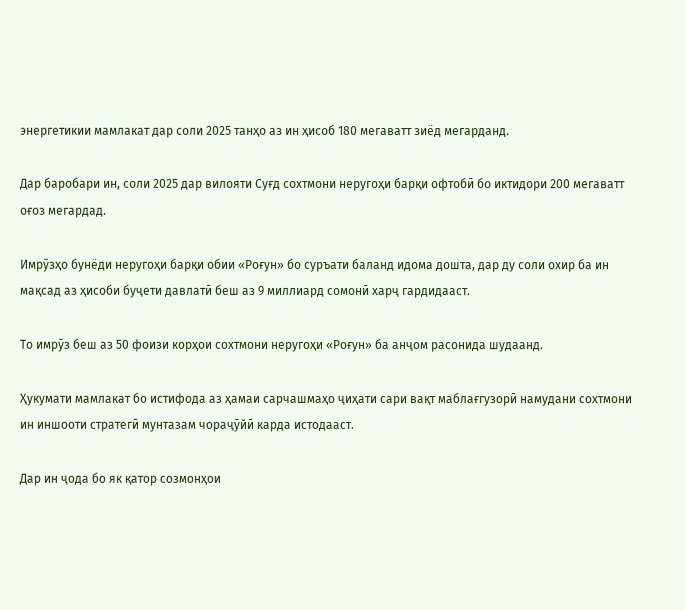энергетикии мамлакат дар соли 2025 танҳо аз ин ҳисоб 180 мегаватт зиёд мегарданд.

Дар баробари ин, соли 2025 дар вилояти Суғд сохтмони неругоҳи барқи офтобӣ бо иктидори 200 мегаватт оғоз мегардад.

Имрӯзҳо бунёди неругоҳи барқи обии «Роғун» бо суръати баланд идома дошта, дар ду соли охир ба ин мақсад аз ҳисоби буҷети давлатӣ беш аз 9 миллиард сомонӣ харҷ гардидааст.

То имрӯз беш аз 50 фоизи корҳои сохтмони неругоҳи «Роғун» ба анҷом расонида шудаанд.

Ҳукумати мамлакат бо истифода аз ҳамаи сарчашмаҳо ҷиҳати сари вақт маблағгузорӣ намудани сохтмони ин иншооти стратегӣ мунтазам чораҷӯйӣ карда истодааст.

Дар ин ҷода бо як қатор созмонҳои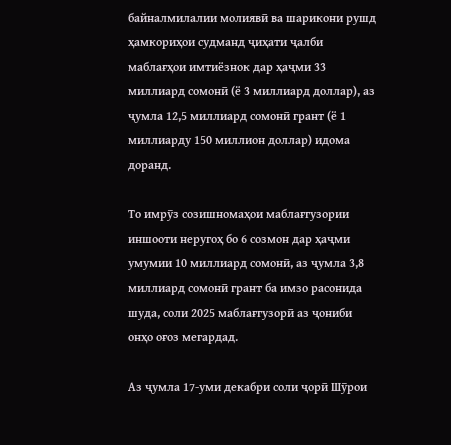байналмилалии молиявӣ ва шарикони рушд ҳамкориҳои судманд ҷиҳати ҷалби маблағҳои имтиёзнок дар ҳаҷми 33 миллиард сомонӣ (ё 3 миллиард доллар), аз ҷумла 12,5 миллиард сомонӣ грант (ё 1 миллиарду 150 миллион доллар) идома доранд.

То имрӯз созишномаҳои маблағгузории иншооти неругоҳ бо 6 созмон дар ҳаҷми умумии 10 миллиард сомонӣ, аз ҷумла 3,8 миллиард сомонӣ грант ба имзо расонида шуда, соли 2025 маблағгузорӣ аз ҷониби онҳо оғоз мегардад.

Аз ҷумла 17-уми декабри соли ҷорӣ Шӯрои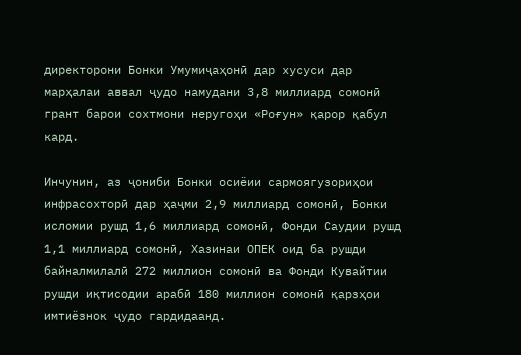директорони Бонки Умумиҷаҳонӣ дар хусуси дар марҳалаи аввал ҷудо намудани 3,8 миллиард сомонӣ грант барои сохтмони неругоҳи «Роғун» қарор қабул кард.

Инчунин, аз ҷониби Бонки осиёии сармоягузориҳои инфрасохторӣ дар ҳаҷми 2,9 миллиард сомонӣ, Бонки исломии рушд 1,6 миллиард сомонӣ, Фонди Саудии рушд 1,1 миллиард сомонӣ, Хазинаи ОПЕК оид ба рушди байналмилалӣ 272 миллион сомонӣ ва Фонди Кувайтии рушди иқтисодии арабӣ 180 миллион сомонӣ қарзҳои имтиёзнок ҷудо гардидаанд.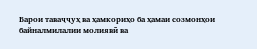Барои таваҷҷуҳ ва ҳамкориҳо ба ҳамаи созмонҳои байналмилалии молиявӣ ва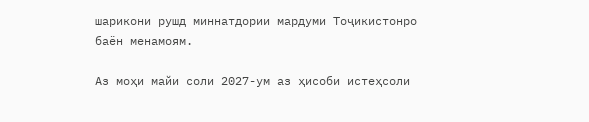шарикони рушд миннатдории мардуми Тоҷикистонро баён менамоям.

Аз моҳи майи соли 2027-ум аз ҳисоби истеҳсоли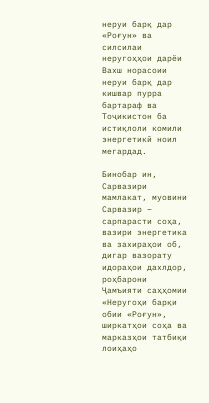неруи барқ дар «Роғун» ва силсилаи неругоҳҳои дарёи Вахш норасоии неруи барқ дар кишвар пурра бартараф ва Тоҷикистон ба истиқлоли комили энергетикӣ ноил мегардад.

Бинобар ин, Сарвазири мамлакат, муовини Сарвазир – сарпарасти соҳа, вазири энергетика ва захираҳои об, дигар вазорату идораҳои дахлдор, роҳбарони Ҷамъияти саҳҳомии «Неругоҳи барқи обии «Роғун», ширкатҳои соҳа ва марказҳои татбиқи лоиҳаҳо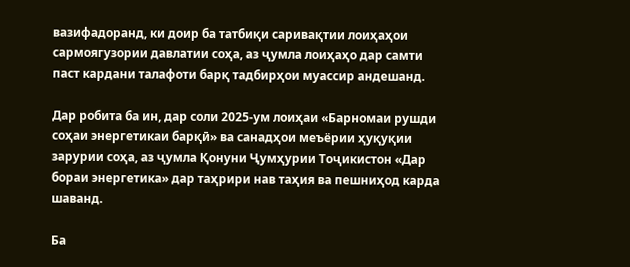вазифадоранд, ки доир ба татбиқи саривақтии лоиҳаҳои сармоягузории давлатии соҳа, аз ҷумла лоиҳаҳо дар самти паст кардани талафоти барқ тадбирҳои муассир андешанд.

Дар робита ба ин, дар соли 2025-ум лоиҳаи «Барномаи рушди соҳаи энергетикаи барқӣ» ва санадҳои меъёрии ҳуқуқии зарурии соҳа, аз ҷумла Қонуни Ҷумҳурии Тоҷикистон «Дар бораи энергетика» дар таҳрири нав таҳия ва пешниҳод карда шаванд.

Ба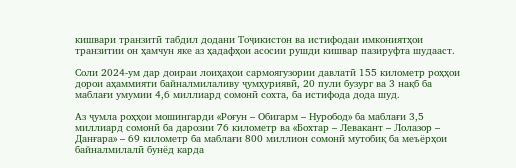кишвари транзитӣ табдил додани Тоҷикистон ва истифодаи имкониятҳои транзитии он ҳамчун яке аз ҳадафҳои асосии рушди кишвар пазируфта шудааст.

Соли 2024-ум дар доираи лоиҳаҳои сармоягузории давлатӣ 155 километр роҳҳои дорои аҳаммияти байналмилаливу ҷумҳуриявӣ, 20 пули бузург ва 3 нақб ба маблағи умумии 4,6 миллиард сомонӣ сохта, ба истифода дода шуд.

Аз ҷумла роҳҳои мошингарди «Роғун – Обигарм – Нуробод» ба маблағи 3,5 миллиард сомонӣ ба дарозии 76 километр ва «Бохтар – Левакант – Лолазор – Данғара» – 69 километр ба маблағи 800 миллион сомонӣ мутобиқ ба меъёрҳои байналмилалӣ бунёд карда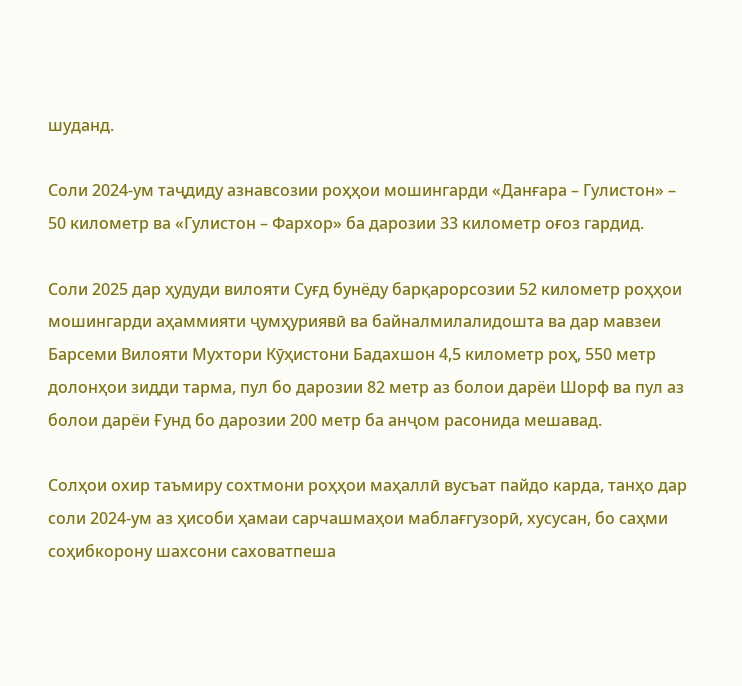шуданд.

Соли 2024-ум таҷдиду азнавсозии роҳҳои мошингарди «Данғара – Гулистон» – 50 километр ва «Гулистон – Фархор» ба дарозии 33 километр оғоз гардид.

Соли 2025 дар ҳудуди вилояти Суғд бунёду барқарорсозии 52 километр роҳҳои мошингарди аҳаммияти ҷумҳуриявӣ ва байналмилалидошта ва дар мавзеи Барсеми Вилояти Мухтори Кӯҳистони Бадахшон 4,5 километр роҳ, 550 метр долонҳои зидди тарма, пул бо дарозии 82 метр аз болои дарёи Шорф ва пул аз болои дарёи Ғунд бо дарозии 200 метр ба анҷом расонида мешавад.

Солҳои охир таъмиру сохтмони роҳҳои маҳаллӣ вусъат пайдо карда, танҳо дар соли 2024-ум аз ҳисоби ҳамаи сарчашмаҳои маблағгузорӣ, хусусан, бо саҳми соҳибкорону шахсони саховатпеша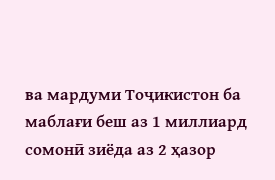ва мардуми Тоҷикистон ба маблағи беш аз 1 миллиард сомонӣ зиёда аз 2 ҳазор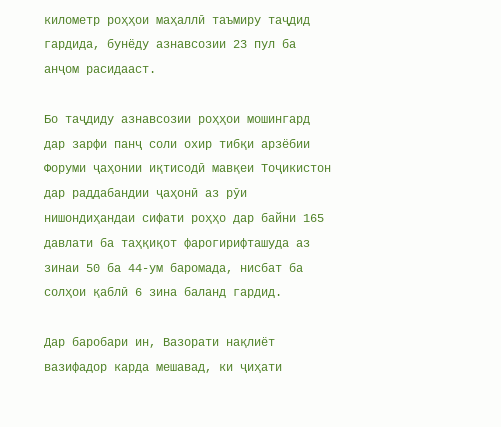километр роҳҳои маҳаллӣ таъмиру таҷдид гардида, бунёду азнавсозии 23 пул ба анҷом расидааст.

Бо таҷдиду азнавсозии роҳҳои мошингард дар зарфи панҷ соли охир тибқи арзёбии Форуми ҷаҳонии иқтисодӣ мавқеи Тоҷикистон дар раддабандии ҷаҳонӣ аз рӯи нишондиҳандаи сифати роҳҳо дар байни 165 давлати ба таҳқиқот фарогирифташуда аз зинаи 50 ба 44-ум баромада, нисбат ба солҳои қаблӣ 6 зина баланд гардид.

Дар баробари ин, Вазорати нақлиёт вазифадор карда мешавад, ки ҷиҳати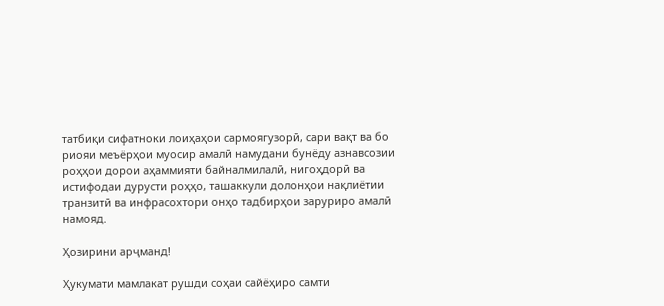татбиқи сифатноки лоиҳаҳои сармоягузорӣ, сари вақт ва бо риояи меъёрҳои муосир амалӣ намудани бунёду азнавсозии роҳҳои дорои аҳаммияти байналмилалӣ, нигоҳдорӣ ва истифодаи дурусти роҳҳо, ташаккули долонҳои нақлиётии транзитӣ ва инфрасохтори онҳо тадбирҳои заруриро амалӣ намояд.

Ҳозирини арҷманд!

Ҳукумати мамлакат рушди соҳаи сайёҳиро самти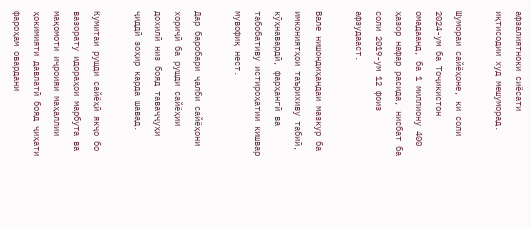афзалиятноки сиёсати иқтисодии худ мешуморад.

Шумораи сайёҳоне, ки соли 2024-ум ба Тоҷикистон омадаанд, ба 1 миллиону 400 ҳазор нафар расида, нисбат ба соли 2019-ум 12 фоиз афзудааст.

Вале нишондиҳандаи мазкур ба имкониятҳои таърихиву табиӣ, кӯҳнавардӣ, фарҳангӣ ва табобативу истироҳатии кишвар мувофиқ нест.

Дар баробари ҷалби сайёҳони хориҷӣ ба рушди сайёҳии дохилӣ низ бояд таваҷҷуҳи ҷиддӣ зоҳир карда шавад.

Кумитаи рушди сайёҳӣ якҷо бо вазорату идораҳои марбута ва мақомоти иҷроияи маҳаллии ҳокимияти давлатӣ бояд ҷиҳати фароҳам овардани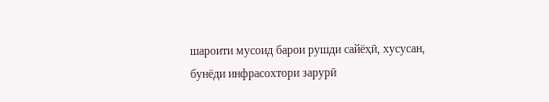шароити мусоид барои рушди сайёҳӣ, хусусан, бунёди инфрасохтори зарурӣ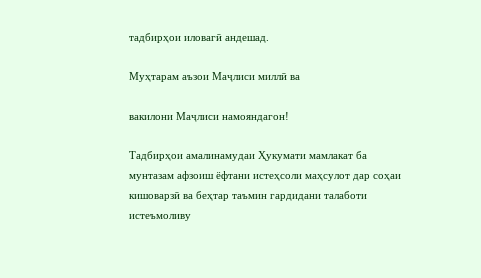тадбирҳои иловагӣ андешад.

Муҳтарам аъзои Маҷлиси миллӣ ва

вакилони Маҷлиси намояндагон!

Тадбирҳои амалинамудаи Ҳукумати мамлакат ба мунтазам афзоиш ёфтани истеҳсоли маҳсулот дар соҳаи кишоварзӣ ва беҳтар таъмин гардидани талаботи истеъмоливу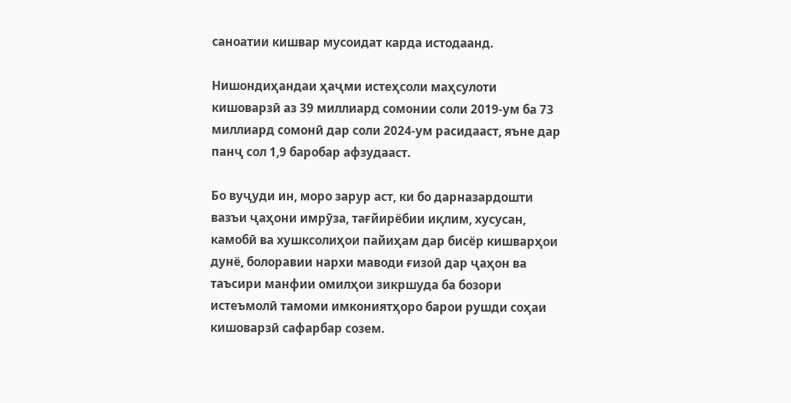саноатии кишвар мусоидат карда истодаанд.

Нишондиҳандаи ҳаҷми истеҳсоли маҳсулоти кишоварзӣ аз 39 миллиард сомонии соли 2019-ум ба 73 миллиард сомонӣ дар соли 2024-ум расидааст, яъне дар панҷ сол 1,9 баробар афзудааст.

Бо вуҷуди ин, моро зарур аст, ки бо дарназардошти вазъи ҷаҳони имрӯза, тағйирёбии иқлим, хусусан, камобӣ ва хушксолиҳои пайиҳам дар бисёр кишварҳои дунё, болоравии нархи маводи ғизоӣ дар ҷаҳон ва таъсири манфии омилҳои зикршуда ба бозори истеъмолӣ тамоми имкониятҳоро барои рушди соҳаи кишоварзӣ сафарбар созем.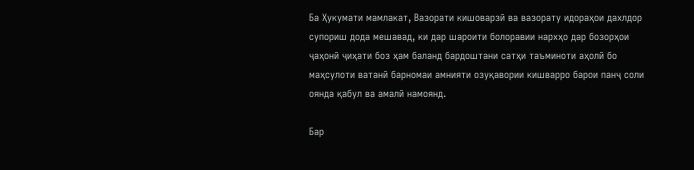Ба Ҳукумати мамлакат, Вазорати кишоварзӣ ва вазорату идораҳои дахлдор супориш дода мешавад, ки дар шароити болоравии нархҳо дар бозорҳои ҷаҳонӣ ҷиҳати боз ҳам баланд бардоштани сатҳи таъминоти аҳолӣ бо маҳсулоти ватанӣ барномаи амнияти озуқавории кишварро барои панҷ соли оянда қабул ва амалӣ намоянд.

Бар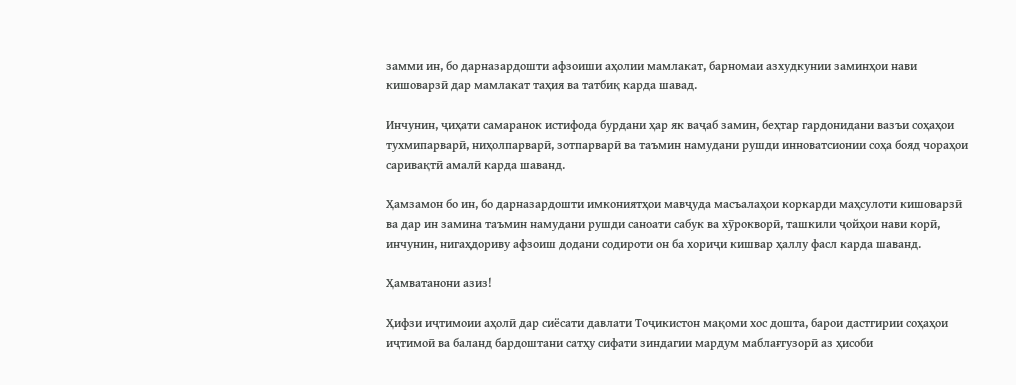замми ин, бо дарназардошти афзоиши аҳолии мамлакат, барномаи азхудкунии заминҳои нави кишоварзӣ дар мамлакат таҳия ва татбиқ карда шавад.

Инчунин, ҷиҳати самаранок истифода бурдани ҳар як ваҷаб замин, беҳтар гардонидани вазъи соҳаҳои тухмипарварӣ, ниҳолпарварӣ, зотпарварӣ ва таъмин намудани рушди инноватсионии соҳа бояд чораҳои саривақтӣ амалӣ карда шаванд.

Ҳамзамон бо ин, бо дарназардошти имкониятҳои мавҷуда масъалаҳои коркарди маҳсулоти кишоварзӣ ва дар ин замина таъмин намудани рушди саноати сабук ва хӯрокворӣ, ташкили ҷойҳои нави корӣ, инчунин, нигаҳдориву афзоиш додани содироти он ба хориҷи кишвар ҳаллу фасл карда шаванд.

Ҳамватанони азиз!

Ҳифзи иҷтимоии аҳолӣ дар сиёсати давлати Тоҷикистон мақоми хос дошта, барои дастгирии соҳаҳои иҷтимоӣ ва баланд бардоштани сатҳу сифати зиндагии мардум маблағгузорӣ аз ҳисоби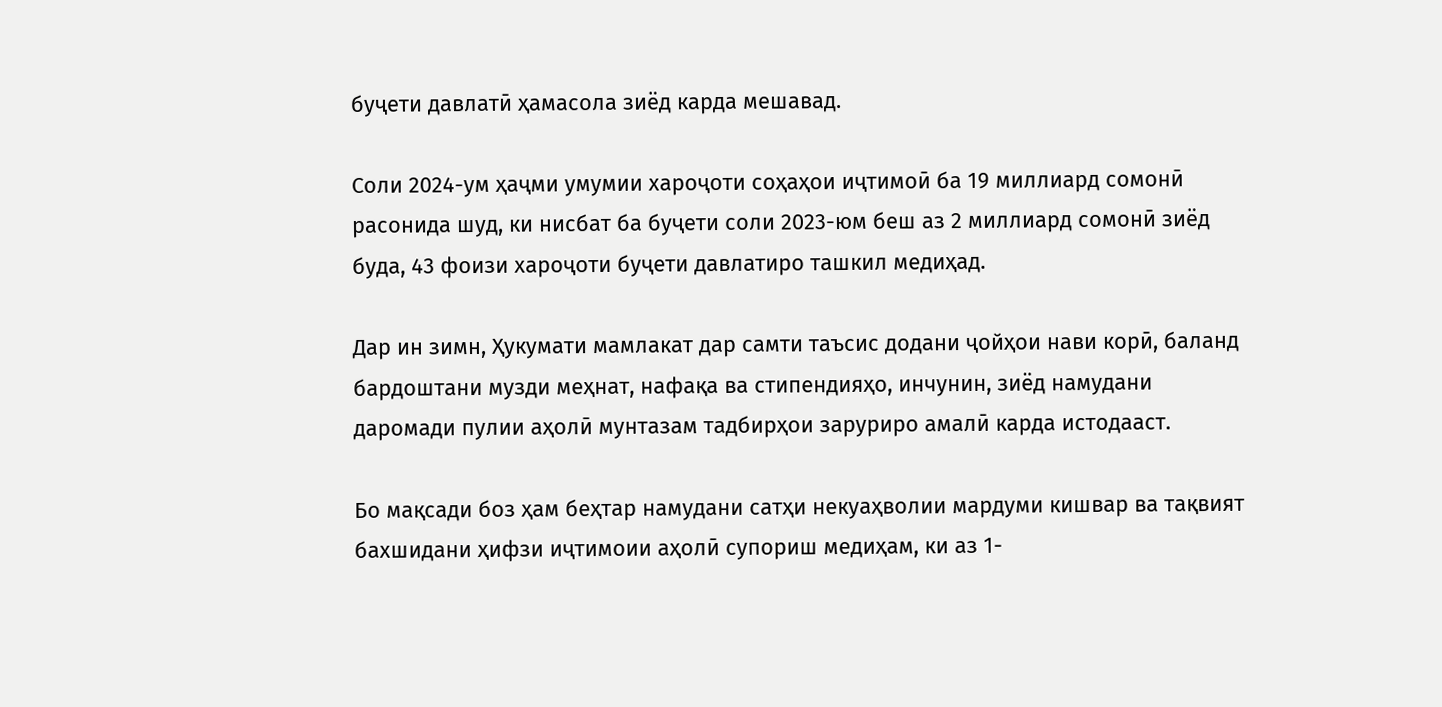буҷети давлатӣ ҳамасола зиёд карда мешавад.

Соли 2024-ум ҳаҷми умумии хароҷоти соҳаҳои иҷтимоӣ ба 19 миллиард сомонӣ расонида шуд, ки нисбат ба буҷети соли 2023-юм беш аз 2 миллиард сомонӣ зиёд буда, 43 фоизи хароҷоти буҷети давлатиро ташкил медиҳад.

Дар ин зимн, Ҳукумати мамлакат дар самти таъсис додани ҷойҳои нави корӣ, баланд бардоштани музди меҳнат, нафақа ва стипендияҳо, инчунин, зиёд намудани даромади пулии аҳолӣ мунтазам тадбирҳои заруриро амалӣ карда истодааст.

Бо мақсади боз ҳам беҳтар намудани сатҳи некуаҳволии мардуми кишвар ва тақвият бахшидани ҳифзи иҷтимоии аҳолӣ супориш медиҳам, ки аз 1-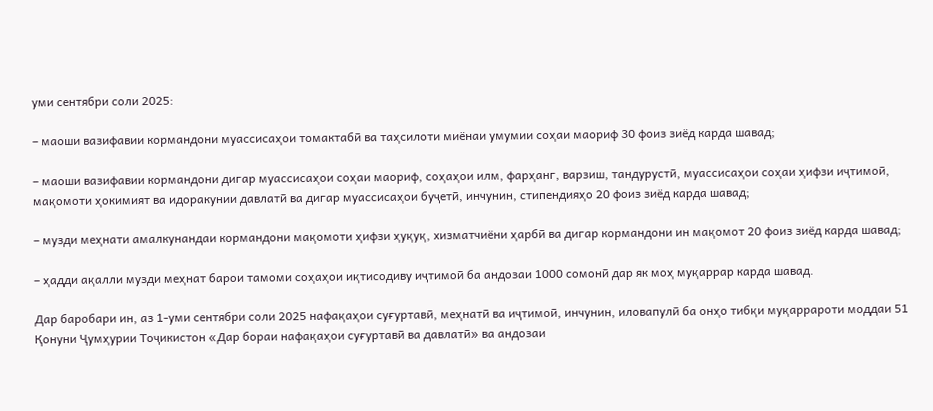уми сентябри соли 2025:

– маоши вазифавии кормандони муассисаҳои томактабӣ ва таҳсилоти миёнаи умумии соҳаи маориф 30 фоиз зиёд карда шавад;

– маоши вазифавии кормандони дигар муассисаҳои соҳаи маориф, соҳаҳои илм, фарҳанг, варзиш, тандурустӣ, муассисаҳои соҳаи ҳифзи иҷтимоӣ, мақомоти ҳокимият ва идоракунии давлатӣ ва дигар муассисаҳои буҷетӣ, инчунин, стипендияҳо 20 фоиз зиёд карда шавад;

– музди меҳнати амалкунандаи кормандони мақомоти ҳифзи ҳуқуқ, хизматчиёни ҳарбӣ ва дигар кормандони ин мақомот 20 фоиз зиёд карда шавад;

– ҳадди ақалли музди меҳнат барои тамоми соҳаҳои иқтисодиву иҷтимоӣ ба андозаи 1000 сомонӣ дар як моҳ муқаррар карда шавад.

Дар баробари ин, аз 1-уми сентябри соли 2025 нафақаҳои суғуртавӣ, меҳнатӣ ва иҷтимоӣ, инчунин, иловапулӣ ба онҳо тибқи муқаррароти моддаи 51 Қонуни Ҷумҳурии Тоҷикистон «Дар бораи нафақаҳои суғуртавӣ ва давлатӣ» ва андозаи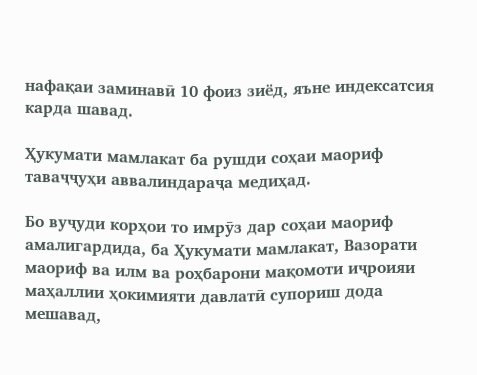нафақаи заминавӣ 10 фоиз зиёд, яъне индексатсия карда шавад.

Ҳукумати мамлакат ба рушди соҳаи маориф таваҷҷуҳи аввалиндараҷа медиҳад.

Бо вуҷуди корҳои то имрӯз дар соҳаи маориф амалигардида, ба Ҳукумати мамлакат, Вазорати маориф ва илм ва роҳбарони мақомоти иҷроияи маҳаллии ҳокимияти давлатӣ супориш дода мешавад,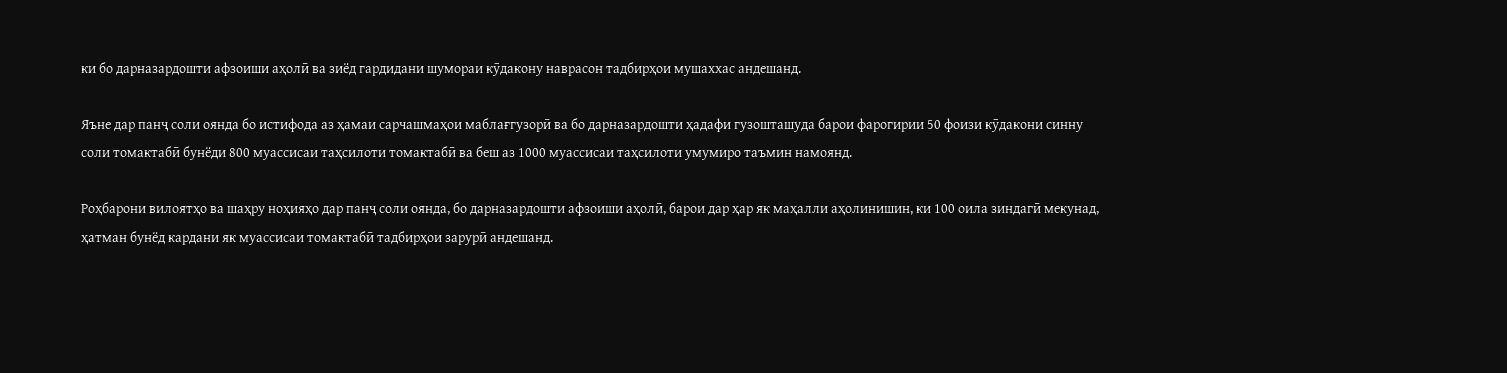ки бо дарназардошти афзоиши аҳолӣ ва зиёд гардидани шумораи кӯдакону наврасон тадбирҳои мушаххас андешанд.

Яъне дар панҷ соли оянда бо истифода аз ҳамаи сарчашмаҳои маблағгузорӣ ва бо дарназардошти ҳадафи гузошташуда барои фарогирии 50 фоизи кӯдакони синну соли томактабӣ бунёди 800 муассисаи таҳсилоти томактабӣ ва беш аз 1000 муассисаи таҳсилоти умумиро таъмин намоянд.

Роҳбарони вилоятҳо ва шаҳру ноҳияҳо дар панҷ соли оянда, бо дарназардошти афзоиши аҳолӣ, барои дар ҳар як маҳалли аҳолинишин, ки 100 оила зиндагӣ мекунад, ҳатман бунёд кардани як муассисаи томактабӣ тадбирҳои зарурӣ андешанд.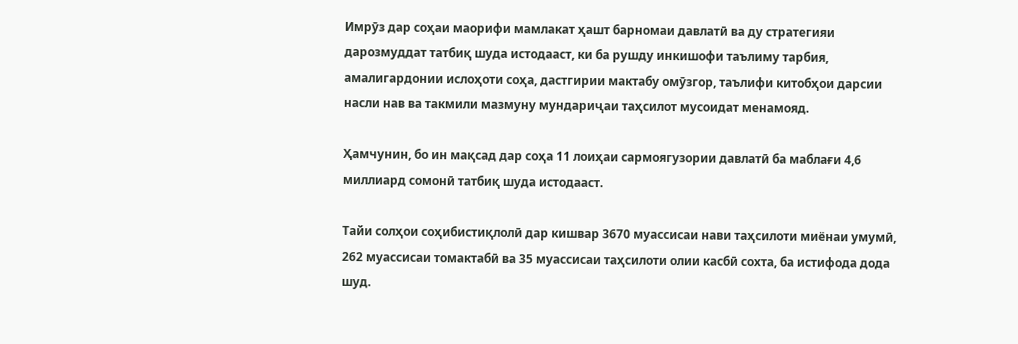Имрӯз дар соҳаи маорифи мамлакат ҳашт барномаи давлатӣ ва ду стратегияи дарозмуддат татбиқ шуда истодааст, ки ба рушду инкишофи таълиму тарбия, амалигардонии ислоҳоти соҳа, дастгирии мактабу омӯзгор, таълифи китобҳои дарсии насли нав ва такмили мазмуну мундариҷаи таҳсилот мусоидат менамояд.

Ҳамчунин, бо ин мақсад дар соҳа 11 лоиҳаи сармоягузории давлатӣ ба маблағи 4,6 миллиард сомонӣ татбиқ шуда истодааст.

Тайи солҳои соҳибистиқлолӣ дар кишвар 3670 муассисаи нави таҳсилоти миёнаи умумӣ, 262 муассисаи томактабӣ ва 35 муассисаи таҳсилоти олии касбӣ сохта, ба истифода дода шуд.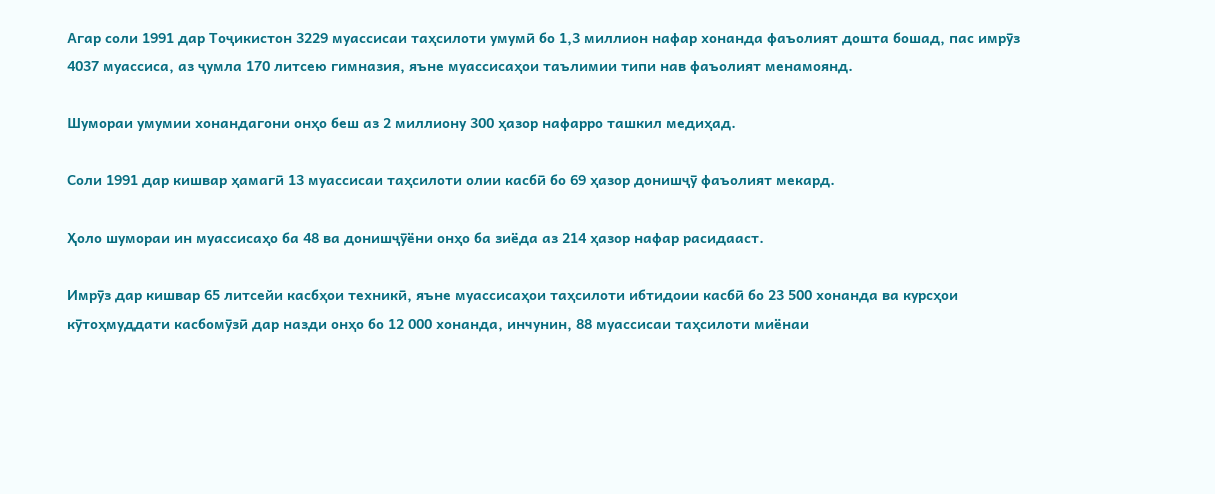Агар соли 1991 дар Тоҷикистон 3229 муассисаи таҳсилоти умумӣ бо 1,3 миллион нафар хонанда фаъолият дошта бошад, пас имрӯз 4037 муассиса, аз ҷумла 170 литсею гимназия, яъне муассисаҳои таълимии типи нав фаъолият менамоянд.

Шумораи умумии хонандагони онҳо беш аз 2 миллиону 300 ҳазор нафарро ташкил медиҳад.

Соли 1991 дар кишвар ҳамагӣ 13 муассисаи таҳсилоти олии касбӣ бо 69 ҳазор донишҷӯ фаъолият мекард.

Ҳоло шумораи ин муассисаҳо ба 48 ва донишҷӯёни онҳо ба зиёда аз 214 ҳазор нафар расидааст.

Имрӯз дар кишвар 65 литсейи касбҳои техникӣ, яъне муассисаҳои таҳсилоти ибтидоии касбӣ бо 23 500 хонанда ва курсҳои кӯтоҳмуддати касбомӯзӣ дар назди онҳо бо 12 000 хонанда, инчунин, 88 муассисаи таҳсилоти миёнаи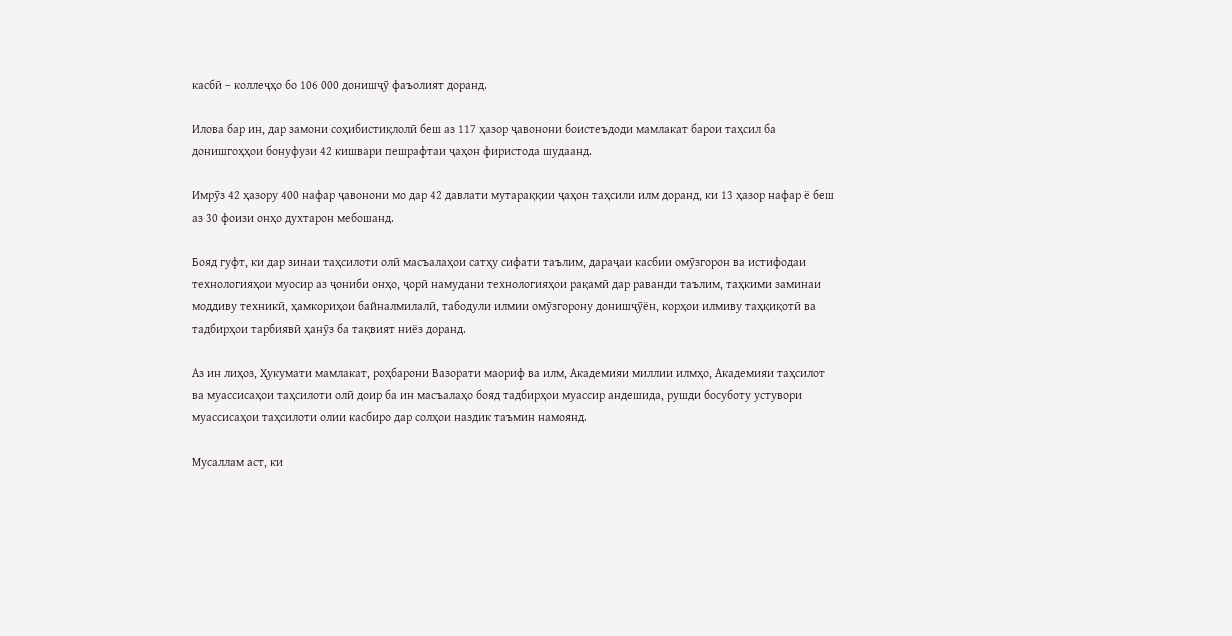касбӣ – коллеҷҳо бо 106 000 донишҷӯ фаъолият доранд.

Илова бар ин, дар замони соҳибистиқлолӣ беш аз 117 ҳазор ҷавонони боистеъдоди мамлакат барои таҳсил ба донишгоҳҳои бонуфузи 42 кишвари пешрафтаи ҷаҳон фиристода шудаанд.

Имрӯз 42 ҳазору 400 нафар ҷавонони мо дар 42 давлати мутараққии ҷаҳон таҳсили илм доранд, ки 13 ҳазор нафар ё беш аз 30 фоизи онҳо духтарон мебошанд.

Бояд гуфт, ки дар зинаи таҳсилоти олӣ масъалаҳои сатҳу сифати таълим, дараҷаи касбии омӯзгорон ва истифодаи технологияҳои муосир аз ҷониби онҳо, ҷорӣ намудани технологияҳои рақамӣ дар раванди таълим, таҳкими заминаи моддиву техникӣ, ҳамкориҳои байналмилалӣ, табодули илмии омӯзгорону донишҷӯён, корҳои илмиву таҳқиқотӣ ва тадбирҳои тарбиявӣ ҳанӯз ба тақвият ниёз доранд.

Аз ин лиҳоз, Ҳукумати мамлакат, роҳбарони Вазорати маориф ва илм, Академияи миллии илмҳо, Академияи таҳсилот ва муассисаҳои таҳсилоти олӣ доир ба ин масъалаҳо бояд тадбирҳои муассир андешида, рушди босуботу устувори муассисаҳои таҳсилоти олии касбиро дар солҳои наздик таъмин намоянд.

Мусаллам аст, ки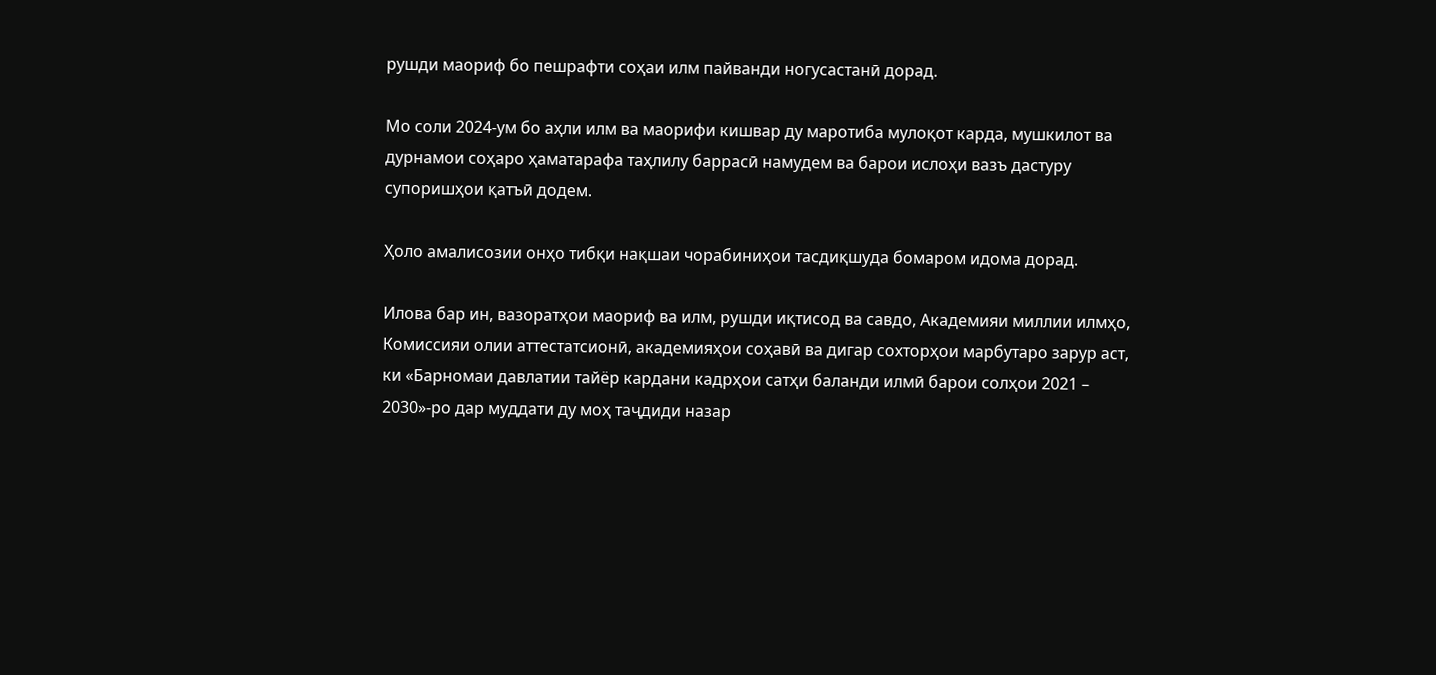рушди маориф бо пешрафти соҳаи илм пайванди ногусастанӣ дорад.

Мо соли 2024-ум бо аҳли илм ва маорифи кишвар ду маротиба мулоқот карда, мушкилот ва дурнамои соҳаро ҳаматарафа таҳлилу баррасӣ намудем ва барои ислоҳи вазъ дастуру супоришҳои қатъӣ додем.

Ҳоло амалисозии онҳо тибқи нақшаи чорабиниҳои тасдиқшуда бомаром идома дорад.

Илова бар ин, вазоратҳои маориф ва илм, рушди иқтисод ва савдо, Академияи миллии илмҳо, Комиссияи олии аттестатсионӣ, академияҳои соҳавӣ ва дигар сохторҳои марбутаро зарур аст, ки «Барномаи давлатии тайёр кардани кадрҳои сатҳи баланди илмӣ барои солҳои 2021 – 2030»-ро дар муддати ду моҳ таҷдиди назар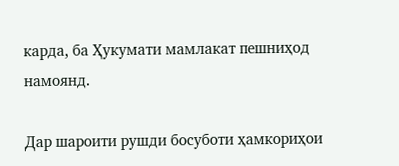карда, ба Ҳукумати мамлакат пешниҳод намоянд.

Дар шароити рушди босуботи ҳамкориҳои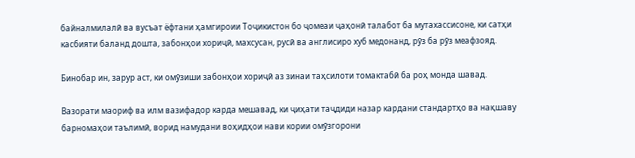байналмилалӣ ва вусъат ёфтани ҳамгироии Тоҷикистон бо ҷомеаи ҷаҳонӣ талабот ба мутахассисоне, ки сатҳи касбияти баланд дошта, забонҳои хориҷӣ, махсусан, русӣ ва англисиро хуб медонанд, рӯз ба рӯз меафзояд.

Бинобар ин, зарур аст, ки омӯзиши забонҳои хориҷӣ аз зинаи таҳсилоти томактабӣ ба роҳ монда шавад.

Вазорати маориф ва илм вазифадор карда мешавад, ки ҷиҳати таҷдиди назар кардани стандартҳо ва нақшаву барномаҳои таълимӣ, ворид намудани воҳидҳои нави кории омӯзгорони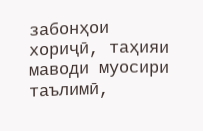забонҳои хориҷӣ, таҳияи маводи муосири таълимӣ,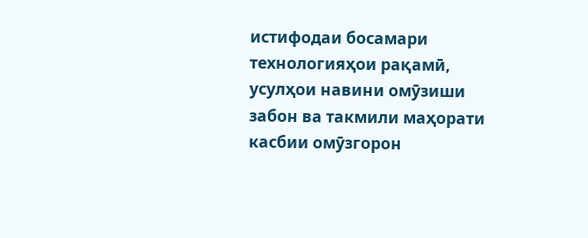истифодаи босамари технологияҳои рақамӣ, усулҳои навини омӯзиши забон ва такмили маҳорати касбии омӯзгорон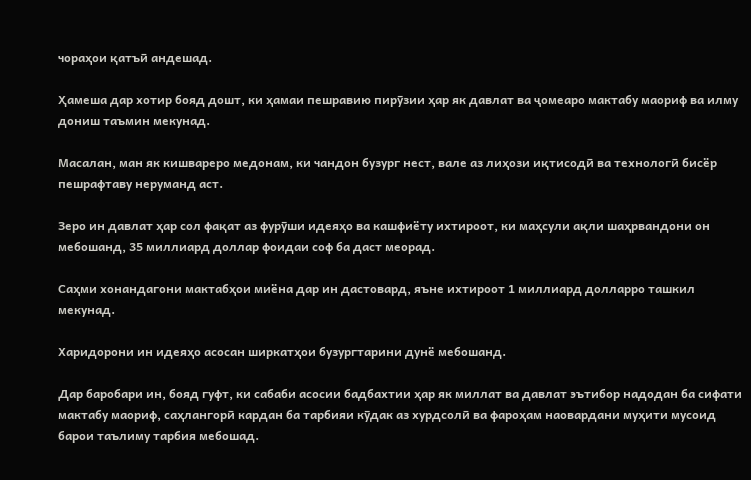чораҳои қатъӣ андешад.

Ҳамеша дар хотир бояд дошт, ки ҳамаи пешравию пирӯзии ҳар як давлат ва ҷомеаро мактабу маориф ва илму дониш таъмин мекунад.

Масалан, ман як кишвареро медонам, ки чандон бузург нест, вале аз лиҳози иқтисодӣ ва технологӣ бисёр пешрафтаву неруманд аст.

Зеро ин давлат ҳар сол фақат аз фурӯши идеяҳо ва кашфиёту ихтироот, ки маҳсули ақли шаҳрвандони он мебошанд, 35 миллиард доллар фоидаи соф ба даст меорад.

Саҳми хонандагони мактабҳои миёна дар ин дастовард, яъне ихтироот 1 миллиард долларро ташкил мекунад.

Харидорони ин идеяҳо асосан ширкатҳои бузургтарини дунё мебошанд.

Дар баробари ин, бояд гуфт, ки сабаби асосии бадбахтии ҳар як миллат ва давлат эътибор надодан ба сифати мактабу маориф, саҳлангорӣ кардан ба тарбияи кӯдак аз хурдсолӣ ва фароҳам наовардани муҳити мусоид барои таълиму тарбия мебошад.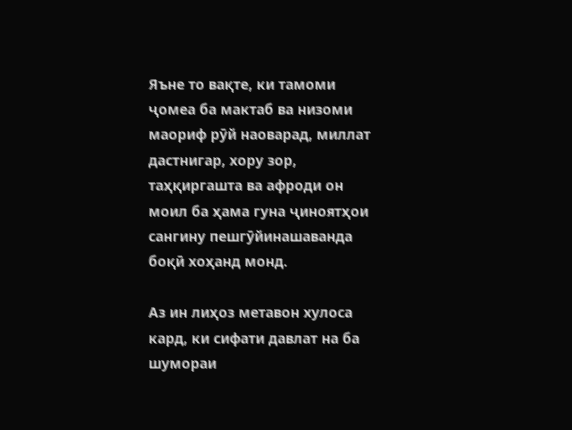Яъне то вақте, ки тамоми ҷомеа ба мактаб ва низоми маориф рӯй наоварад, миллат дастнигар, хору зор, таҳқиргашта ва афроди он моил ба ҳама гуна ҷиноятҳои сангину пешгӯйинашаванда боқӣ хоҳанд монд.

Аз ин лиҳоз метавон хулоса кард, ки сифати давлат на ба шумораи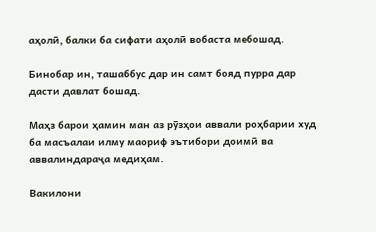аҳолӣ, балки ба сифати аҳолӣ вобаста мебошад.

Бинобар ин, ташаббус дар ин самт бояд пурра дар дасти давлат бошад.

Маҳз барои ҳамин ман аз рӯзҳои аввали роҳбарии худ ба масъалаи илму маориф эътибори доимӣ ва аввалиндараҷа медиҳам.

Вакилони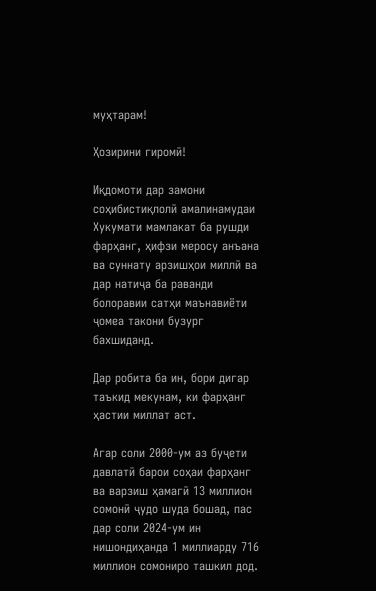муҳтарам!

Ҳозирини гиромӣ!

Иқдомоти дар замони соҳибистиқлолӣ амалинамудаи Хукумати мамлакат ба рушди фарҳанг, ҳифзи меросу анъана ва суннату арзишҳои миллӣ ва дар натиҷа ба раванди болоравии сатҳи маънавиёти ҷомеа такони бузург бахшиданд.

Дар робита ба ин, бори дигар таъкид мекунам, ки фарҳанг ҳастии миллат аст.

Агар соли 2000-ум аз буҷети давлатӣ барои соҳаи фарҳанг ва варзиш ҳамагӣ 13 миллион сомонӣ ҷудо шуда бошад, пас дар соли 2024-ум ин нишондиҳанда 1 миллиарду 716 миллион сомониро ташкил дод.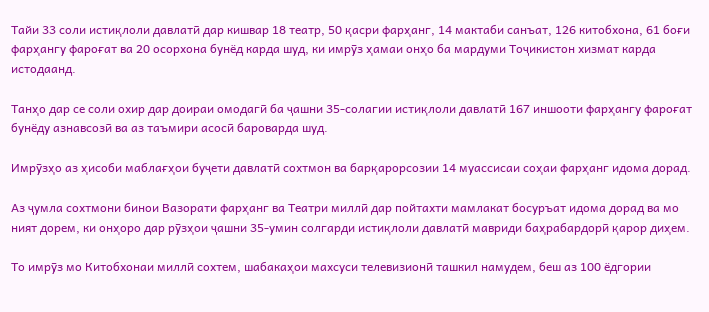Тайи 33 соли истиқлоли давлатӣ дар кишвар 18 театр, 50 қасри фарҳанг, 14 мактаби санъат, 126 китобхона, 61 боғи фарҳангу фароғат ва 20 осорхона бунёд карда шуд, ки имрӯз ҳамаи онҳо ба мардуми Тоҷикистон хизмат карда истодаанд.

Танҳо дар се соли охир дар доираи омодагӣ ба ҷашни 35-солагии истиқлоли давлатӣ 167 иншооти фарҳангу фароғат бунёду азнавсозӣ ва аз таъмири асосӣ бароварда шуд.

Имрӯзҳо аз ҳисоби маблағҳои буҷети давлатӣ сохтмон ва барқарорсозии 14 муассисаи соҳаи фарҳанг идома дорад.

Аз ҷумла сохтмони бинои Вазорати фарҳанг ва Театри миллӣ дар пойтахти мамлакат босуръат идома дорад ва мо ният дорем, ки онҳоро дар рӯзҳои ҷашни 35-умин солгарди истиқлоли давлатӣ мавриди баҳрабардорӣ қарор диҳем.

То имрӯз мо Китобхонаи миллӣ сохтем, шабакаҳои махсуси телевизионӣ ташкил намудем, беш аз 100 ёдгории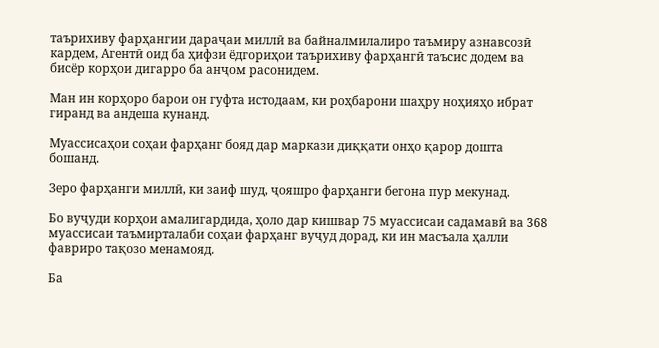таърихиву фарҳангии дараҷаи миллӣ ва байналмилалиро таъмиру азнавсозӣ кардем, Агентӣ оид ба ҳифзи ёдгориҳои таърихиву фарҳангӣ таъсис додем ва бисёр корҳои дигарро ба анҷом расонидем.

Ман ин корҳоро барои он гуфта истодаам, ки роҳбарони шаҳру ноҳияҳо ибрат гиранд ва андеша кунанд.

Муассисаҳои соҳаи фарҳанг бояд дар маркази диққати онҳо қарор дошта бошанд.

Зеро фарҳанги миллӣ, ки заиф шуд, ҷояшро фарҳанги бегона пур мекунад.

Бо вуҷуди корҳои амалигардида, ҳоло дар кишвар 75 муассисаи садамавӣ ва 368 муассисаи таъмирталаби соҳаи фарҳанг вуҷуд дорад, ки ин масъала ҳалли фавриро тақозо менамояд.

Ба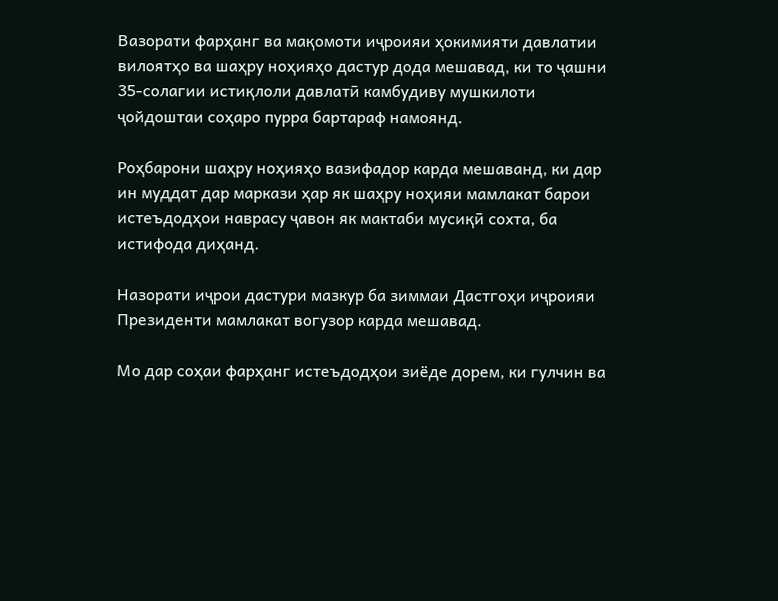Вазорати фарҳанг ва мақомоти иҷроияи ҳокимияти давлатии вилоятҳо ва шаҳру ноҳияҳо дастур дода мешавад, ки то ҷашни 35-солагии истиқлоли давлатӣ камбудиву мушкилоти ҷойдоштаи соҳаро пурра бартараф намоянд.

Роҳбарони шаҳру ноҳияҳо вазифадор карда мешаванд, ки дар ин муддат дар маркази ҳар як шаҳру ноҳияи мамлакат барои истеъдодҳои наврасу ҷавон як мактаби мусиқӣ сохта, ба истифода диҳанд.

Назорати иҷрои дастури мазкур ба зиммаи Дастгоҳи иҷроияи Президенти мамлакат вогузор карда мешавад.

Мо дар соҳаи фарҳанг истеъдодҳои зиёде дорем, ки гулчин ва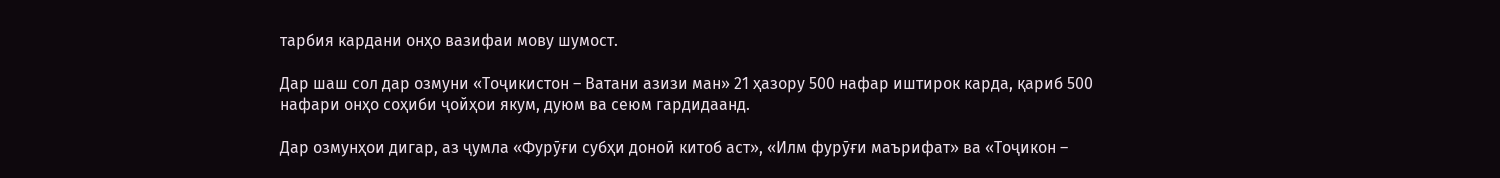тарбия кардани онҳо вазифаи мову шумост.

Дар шаш сол дар озмуни «Тоҷикистон – Ватани азизи ман» 21 ҳазору 500 нафар иштирок карда, қариб 500 нафари онҳо соҳиби ҷойҳои якум, дуюм ва сеюм гардидаанд.

Дар озмунҳои дигар, аз ҷумла «Фурӯғи субҳи доноӣ китоб аст», «Илм фурӯғи маърифат» ва «Тоҷикон –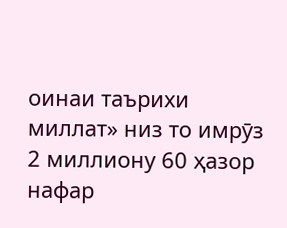оинаи таърихи миллат» низ то имрӯз 2 миллиону 60 ҳазор нафар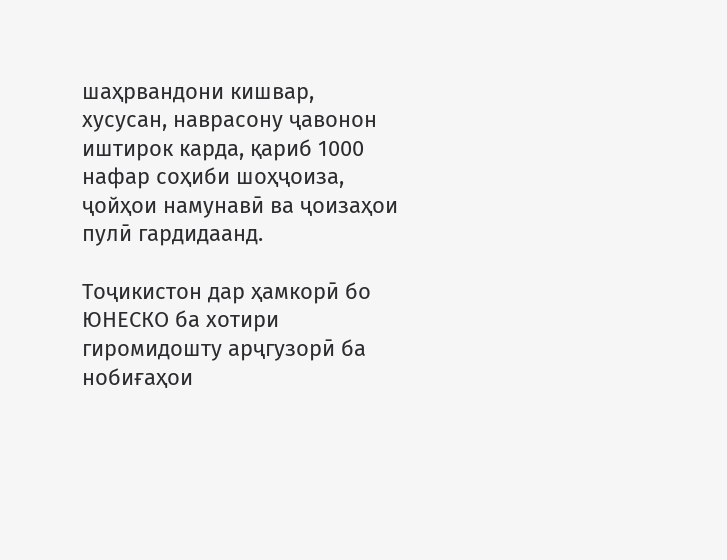шаҳрвандони кишвар, хусусан, наврасону ҷавонон иштирок карда, қариб 1000 нафар соҳиби шоҳҷоиза, ҷойҳои намунавӣ ва ҷоизаҳои пулӣ гардидаанд.

Тоҷикистон дар ҳамкорӣ бо ЮНЕСКО ба хотири гиромидошту арҷгузорӣ ба нобиғаҳои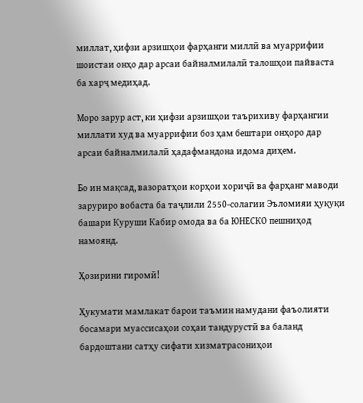миллат, ҳифзи арзишҳои фарҳанги миллӣ ва муаррифии шоистаи онҳо дар арсаи байналмилалӣ талошҳои пайваста ба харҷ медиҳад.

Моро зарур аст, ки ҳифзи арзишҳои таърихиву фарҳангии миллати худ ва муаррифии боз ҳам бештари онҳоро дар арсаи байналмилалӣ ҳадафмандона идома диҳем.

Бо ин мақсад, вазоратҳои корҳои хориҷӣ ва фарҳанг маводи заруриро вобаста ба таҷлили 2550-солагии Эъломияи ҳуқуқи башари Куруши Кабир омода ва ба ЮНЕСКО пешниҳод намоянд.

Ҳозирини гиромӣ!

Ҳукумати мамлакат барои таъмин намудани фаъолияти босамари муассисаҳои соҳаи тандурустӣ ва баланд бардоштани сатҳу сифати хизматрасониҳои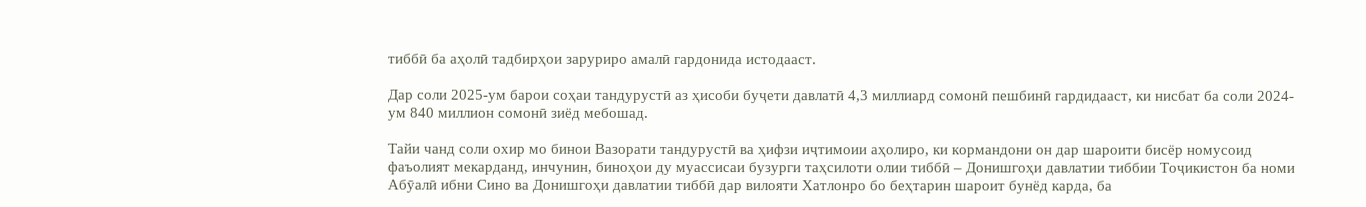тиббӣ ба аҳолӣ тадбирҳои заруриро амалӣ гардонида истодааст.

Дар соли 2025-ум барои соҳаи тандурустӣ аз ҳисоби буҷети давлатӣ 4,3 миллиард сомонӣ пешбинӣ гардидааст, ки нисбат ба соли 2024-ум 840 миллион сомонӣ зиёд мебошад.

Тайи чанд соли охир мо бинои Вазорати тандурустӣ ва ҳифзи иҷтимоии аҳолиро, ки кормандони он дар шароити бисёр номусоид фаъолият мекарданд, инчунин, биноҳои ду муассисаи бузурги таҳсилоти олии тиббӣ – Донишгоҳи давлатии тиббии Тоҷикистон ба номи Абӯалӣ ибни Сино ва Донишгоҳи давлатии тиббӣ дар вилояти Хатлонро бо беҳтарин шароит бунёд карда, ба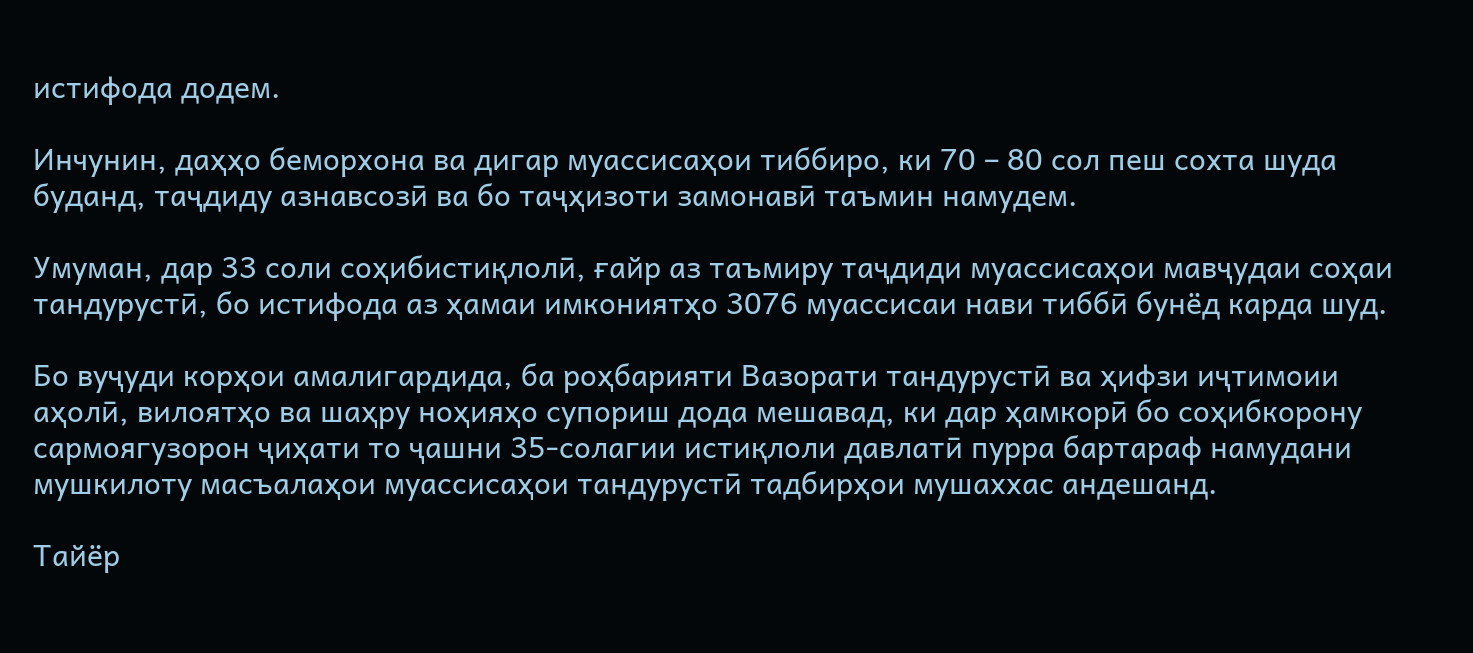истифода додем.

Инчунин, даҳҳо беморхона ва дигар муассисаҳои тиббиро, ки 70 – 80 сол пеш сохта шуда буданд, таҷдиду азнавсозӣ ва бо таҷҳизоти замонавӣ таъмин намудем.

Умуман, дар 33 соли соҳибистиқлолӣ, ғайр аз таъмиру таҷдиди муассисаҳои мавҷудаи соҳаи тандурустӣ, бо истифода аз ҳамаи имкониятҳо 3076 муассисаи нави тиббӣ бунёд карда шуд.

Бо вуҷуди корҳои амалигардида, ба роҳбарияти Вазорати тандурустӣ ва ҳифзи иҷтимоии аҳолӣ, вилоятҳо ва шаҳру ноҳияҳо супориш дода мешавад, ки дар ҳамкорӣ бо соҳибкорону сармоягузорон ҷиҳати то ҷашни 35-солагии истиқлоли давлатӣ пурра бартараф намудани мушкилоту масъалаҳои муассисаҳои тандурустӣ тадбирҳои мушаххас андешанд.

Тайёр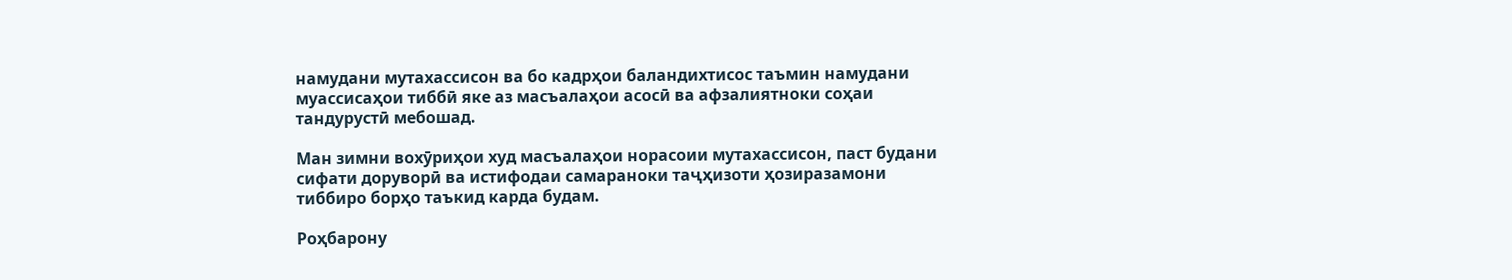намудани мутахассисон ва бо кадрҳои баландихтисос таъмин намудани муассисаҳои тиббӣ яке аз масъалаҳои асосӣ ва афзалиятноки соҳаи тандурустӣ мебошад.

Ман зимни вохӯриҳои худ масъалаҳои норасоии мутахассисон, паст будани сифати доруворӣ ва истифодаи самараноки таҷҳизоти ҳозиразамони тиббиро борҳо таъкид карда будам.

Роҳбарону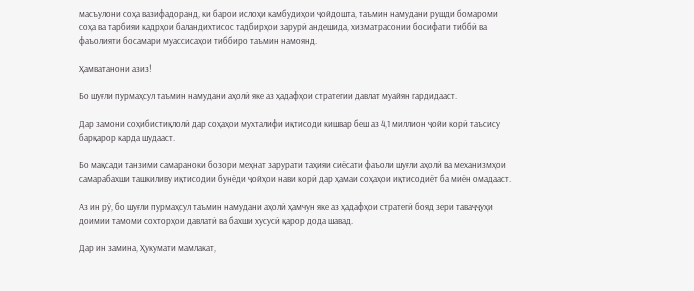масъулони соҳа вазифадоранд, ки барои ислоҳи камбудиҳои ҷойдошта, таъмин намудани рушди бомароми соҳа ва тарбияи кадрҳои баландихтисос тадбирҳои зарурӣ андешида, хизматрасонии босифати тиббӣ ва фаъолияти босамари муассисаҳои тиббиро таъмин намоянд.

Ҳамватанони азиз!

Бо шуғли пурмаҳсул таъмин намудани аҳолӣ яке аз ҳадафҳои стратегии давлат муайян гардидааст.

Дар замони соҳибистиқлолӣ дар соҳаҳои мухталифи иқтисоди кишвар беш аз 4,1 миллион ҷойи корӣ таъсису барқарор карда шудааст.

Бо мақсади танзими самараноки бозори меҳнат зарурати таҳияи сиёсати фаъоли шуғли аҳолӣ ва механизмҳои самарабахши ташкиливу иқтисодии бунёди ҷойҳои нави корӣ дар ҳамаи соҳаҳои иқтисодиёт ба миён омадааст.

Аз ин рӯ, бо шуғли пурмаҳсул таъмин намудани аҳолӣ ҳамчун яке аз ҳадафҳои стратегӣ бояд зери таваҷҷуҳи доимии тамоми сохторҳои давлатӣ ва бахши хусусӣ қарор дода шавад.

Дар ин замина, Ҳукумати мамлакат,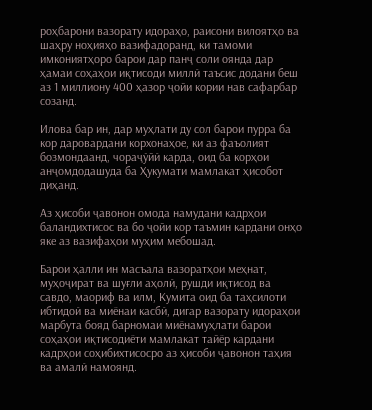роҳбарони вазорату идораҳо, раисони вилоятҳо ва шаҳру ноҳияҳо вазифадоранд, ки тамоми имкониятҳоро барои дар панҷ соли оянда дар ҳамаи соҳаҳои иқтисоди миллӣ таъсис додани беш аз 1 миллиону 400 ҳазор ҷойи кории нав сафарбар созанд.

Илова бар ин, дар муҳлати ду сол барои пурра ба кор даровардани корхонаҳое, ки аз фаъолият бозмондаанд, чораҷӯйӣ карда, оид ба корҳои анҷомдодашуда ба Ҳукумати мамлакат ҳисобот диҳанд.

Аз ҳисоби ҷавонон омода намудани кадрҳои баландихтисос ва бо ҷойи кор таъмин кардани онҳо яке аз вазифаҳои муҳим мебошад.

Барои ҳалли ин масъала вазоратҳои меҳнат, муҳоҷират ва шуғли аҳолӣ, рушди иқтисод ва савдо, маориф ва илм, Кумита оид ба таҳсилоти ибтидоӣ ва миёнаи касбӣ, дигар вазорату идораҳои марбута бояд барномаи миёнамуҳлати барои соҳаҳои иқтисодиёти мамлакат тайёр кардани кадрҳои соҳибихтисосро аз ҳисоби ҷавонон таҳия ва амалӣ намоянд.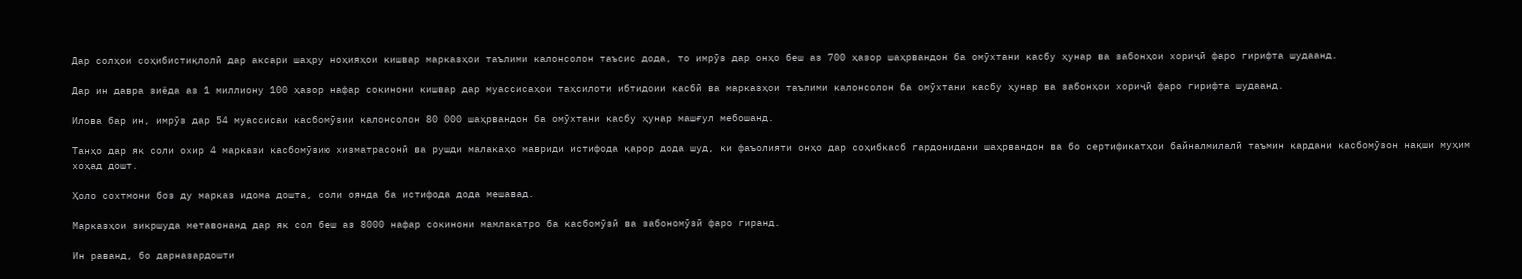Дар солҳои соҳибистиқлолӣ дар аксари шаҳру ноҳияҳои кишвар марказҳои таълими калонсолон таъсис дода, то имрӯз дар онҳо беш аз 700 ҳазор шаҳрвандон ба омӯхтани касбу ҳунар ва забонҳои хориҷӣ фаро гирифта шудаанд.

Дар ин давра зиёда аз 1 миллиону 100 ҳазор нафар сокинони кишвар дар муассисаҳои таҳсилоти ибтидоии касбӣ ва марказҳои таълими калонсолон ба омӯхтани касбу ҳунар ва забонҳои хориҷӣ фаро гирифта шудаанд.

Илова бар ин, имрӯз дар 54 муассисаи касбомӯзии калонсолон 80 000 шаҳрвандон ба омӯхтани касбу ҳунар машғул мебошанд.

Танҳо дар як соли охир 4 маркази касбомӯзию хизматрасонӣ ва рушди малакаҳо мавриди истифода қарор дода шуд, ки фаъолияти онҳо дар соҳибкасб гардонидани шаҳрвандон ва бо сертификатҳои байналмилалӣ таъмин кардани касбомӯзон нақши муҳим хоҳад дошт.

Ҳоло сохтмони боз ду марказ идома дошта, соли оянда ба истифода дода мешавад.

Марказҳои зикршуда метавонанд дар як сол беш аз 8000 нафар сокинони мамлакатро ба касбомӯзӣ ва забономӯзӣ фаро гиранд.

Ин раванд, бо дарназардошти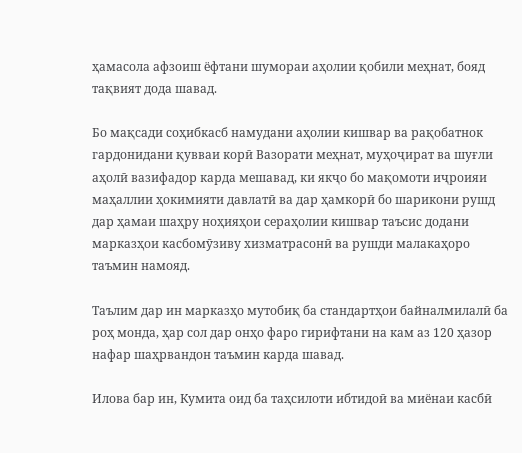ҳамасола афзоиш ёфтани шумораи аҳолии қобили меҳнат, бояд тақвият дода шавад.

Бо мақсади соҳибкасб намудани аҳолии кишвар ва рақобатнок гардонидани қувваи корӣ Вазорати меҳнат, муҳоҷират ва шуғли аҳолӣ вазифадор карда мешавад, ки якҷо бо мақомоти иҷроияи маҳаллии ҳокимияти давлатӣ ва дар ҳамкорӣ бо шарикони рушд дар ҳамаи шаҳру ноҳияҳои сераҳолии кишвар таъсис додани марказҳои касбомӯзиву хизматрасонӣ ва рушди малакаҳоро таъмин намояд.

Таълим дар ин марказҳо мутобиқ ба стандартҳои байналмилалӣ ба роҳ монда, ҳар сол дар онҳо фаро гирифтани на кам аз 120 ҳазор нафар шаҳрвандон таъмин карда шавад.

Илова бар ин, Кумита оид ба таҳсилоти ибтидоӣ ва миёнаи касбӣ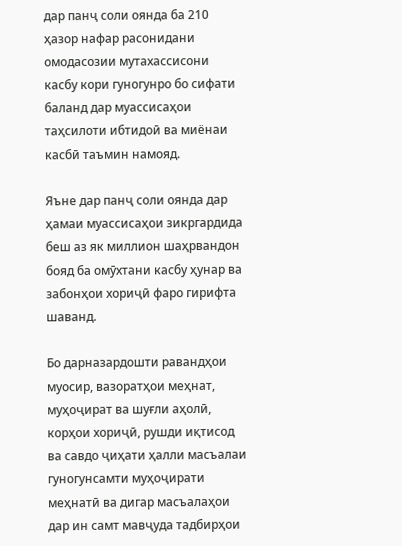дар панҷ соли оянда ба 210 ҳазор нафар расонидани омодасозии мутахассисони касбу кори гуногунро бо сифати баланд дар муассисаҳои таҳсилоти ибтидоӣ ва миёнаи касбӣ таъмин намояд.

Яъне дар панҷ соли оянда дар ҳамаи муассисаҳои зикргардида беш аз як миллион шаҳрвандон бояд ба омӯхтани касбу ҳунар ва забонҳои хориҷӣ фаро гирифта шаванд.

Бо дарназардошти равандҳои муосир, вазоратҳои меҳнат, муҳоҷират ва шуғли аҳолӣ, корҳои хориҷӣ, рушди иқтисод ва савдо ҷиҳати ҳалли масъалаи гуногунсамти муҳоҷирати меҳнатӣ ва дигар масъалаҳои дар ин самт мавҷуда тадбирҳои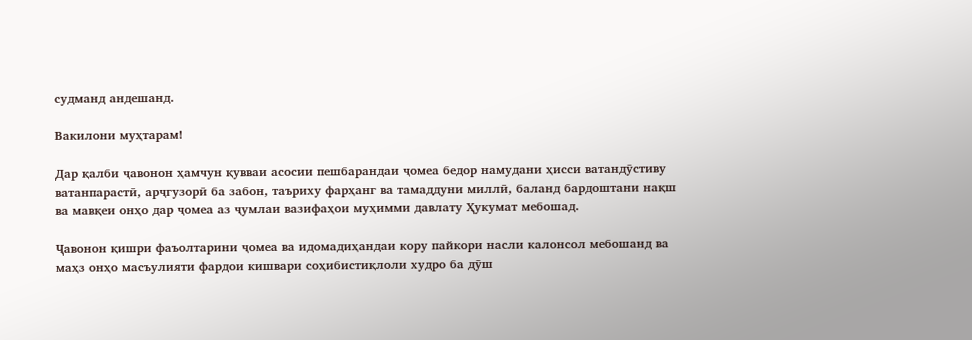судманд андешанд.

Вакилони муҳтарам!

Дар қалби ҷавонон ҳамчун қувваи асосии пешбарандаи ҷомеа бедор намудани ҳисси ватандӯстиву ватанпарастӣ, арҷгузорӣ ба забон, таъриху фарҳанг ва тамаддуни миллӣ, баланд бардоштани нақш ва мавқеи онҳо дар ҷомеа аз ҷумлаи вазифаҳои муҳимми давлату Ҳукумат мебошад.

Ҷавонон қишри фаъолтарини ҷомеа ва идомадиҳандаи кору пайкори насли калонсол мебошанд ва маҳз онҳо масъулияти фардои кишвари соҳибистиқлоли худро ба дӯш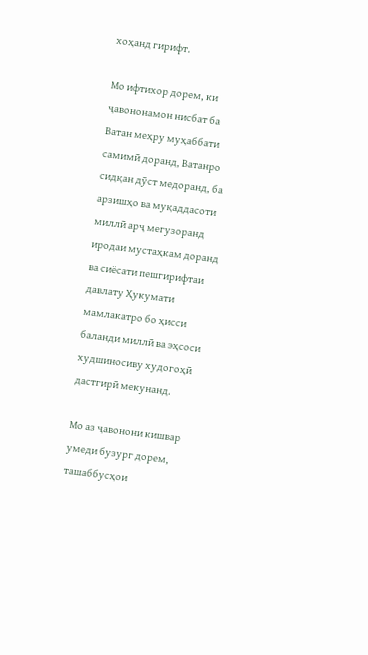хоҳанд гирифт.

Мо ифтихор дорем, ки ҷавононамон нисбат ба Ватан меҳру муҳаббати самимӣ доранд, Ватанро сидқан дӯст медоранд, ба арзишҳо ва муқаддасоти миллӣ арҷ мегузоранд иродаи мустаҳкам доранд ва сиёсати пешгирифтаи давлату Ҳукумати мамлакатро бо ҳисси баланди миллӣ ва эҳсоси худшиносиву худогоҳӣ дастгирӣ мекунанд.

Мо аз ҷавонони кишвар умеди бузург дорем, ташаббусҳои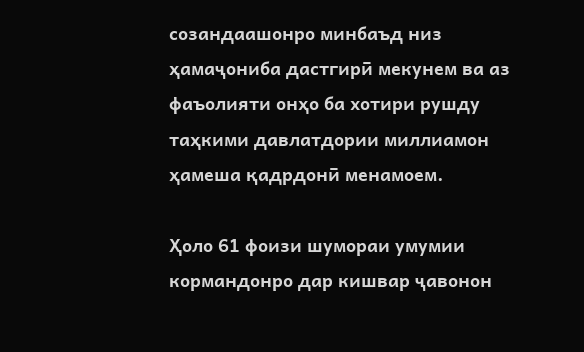созандаашонро минбаъд низ ҳамаҷониба дастгирӣ мекунем ва аз фаъолияти онҳо ба хотири рушду таҳкими давлатдории миллиамон ҳамеша қадрдонӣ менамоем.

Ҳоло 61 фоизи шумораи умумии кормандонро дар кишвар ҷавонон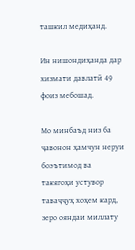ташкил медиҳанд.

Ин нишондиҳанда дар хизмати давлатӣ 49 фоиз мебошад.

Мо минбаъд низ ба ҷавонон ҳамчун неруи боэътимод ва такягоҳи устувор таваҷҷуҳ хоҳем кард, зеро ояндаи миллату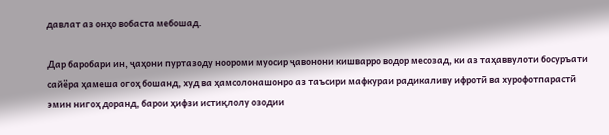давлат аз онҳо вобаста мебошад.

Дар баробари ин, ҷаҳони пуртазоду ноороми муосир ҷавонони кишварро водор месозад, ки аз таҳаввулоти босуръати сайёра ҳамеша огоҳ бошанд, худ ва ҳамсолонашонро аз таъсири мафкураи радикаливу ифротӣ ва хурофотпарастӣ эмин нигоҳ доранд, барои ҳифзи истиқлолу озодии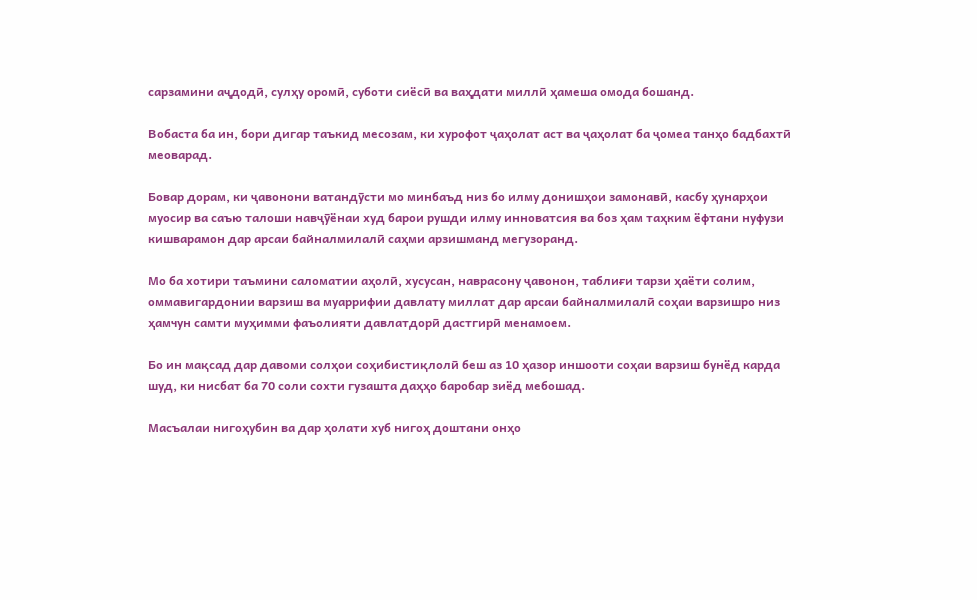сарзамини аҷдодӣ, сулҳу оромӣ, суботи сиёсӣ ва ваҳдати миллӣ ҳамеша омода бошанд.

Вобаста ба ин, бори дигар таъкид месозам, ки хурофот ҷаҳолат аст ва ҷаҳолат ба ҷомеа танҳо бадбахтӣ меоварад.

Бовар дорам, ки ҷавонони ватандӯсти мо минбаъд низ бо илму донишҳои замонавӣ, касбу ҳунарҳои муосир ва саъю талоши навҷӯёнаи худ барои рушди илму инноватсия ва боз ҳам таҳким ёфтани нуфузи кишварамон дар арсаи байналмилалӣ саҳми арзишманд мегузоранд.

Мо ба хотири таъмини саломатии аҳолӣ, хусусан, наврасону ҷавонон, таблиғи тарзи ҳаёти солим, оммавигардонии варзиш ва муаррифии давлату миллат дар арсаи байналмилалӣ соҳаи варзишро низ ҳамчун самти муҳимми фаъолияти давлатдорӣ дастгирӣ менамоем.

Бо ин мақсад дар давоми солҳои соҳибистиқлолӣ беш аз 10 ҳазор иншооти соҳаи варзиш бунёд карда шуд, ки нисбат ба 70 соли сохти гузашта даҳҳо баробар зиёд мебошад.

Масъалаи нигоҳубин ва дар ҳолати хуб нигоҳ доштани онҳо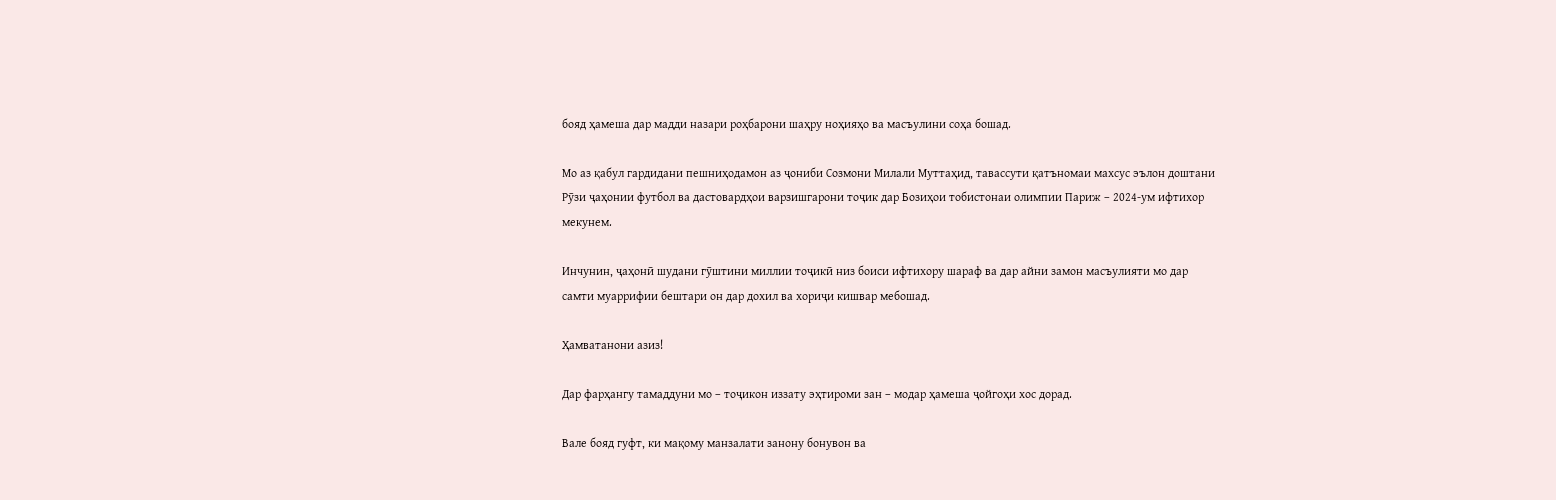бояд ҳамеша дар мадди назари роҳбарони шаҳру ноҳияҳо ва масъулини соҳа бошад.

Мо аз қабул гардидани пешниҳодамон аз ҷониби Созмони Милали Муттаҳид, тавассути қатъномаи махсус эълон доштани Рӯзи ҷаҳонии футбол ва дастовардҳои варзишгарони тоҷик дар Бозиҳои тобистонаи олимпии Париж – 2024-ум ифтихор мекунем.

Инчунин, ҷаҳонӣ шудани гӯштини миллии тоҷикӣ низ боиси ифтихору шараф ва дар айни замон масъулияти мо дар самти муаррифии бештари он дар дохил ва хориҷи кишвар мебошад.

Ҳамватанони азиз!

Дар фарҳангу тамаддуни мо – тоҷикон иззату эҳтироми зан – модар ҳамеша ҷойгоҳи хос дорад.

Вале бояд гуфт, ки мақому манзалати занону бонувон ва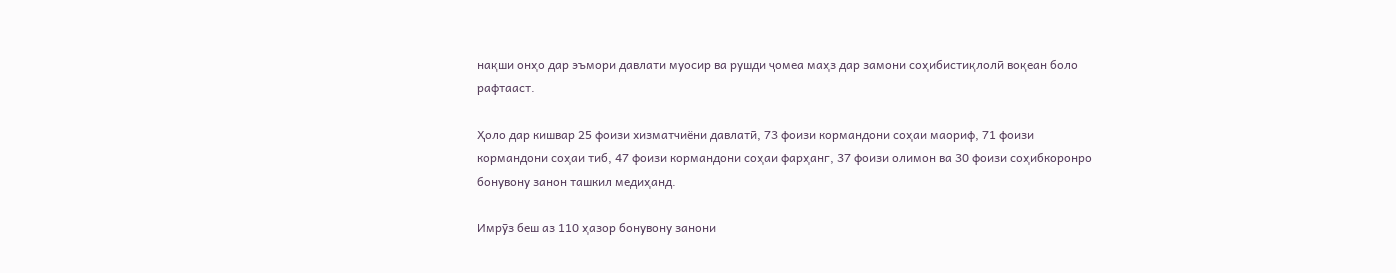нақши онҳо дар эъмори давлати муосир ва рушди ҷомеа маҳз дар замони соҳибистиқлолӣ воқеан боло рафтааст.

Ҳоло дар кишвар 25 фоизи хизматчиёни давлатӣ, 73 фоизи кормандони соҳаи маориф, 71 фоизи кормандони соҳаи тиб, 47 фоизи кормандони соҳаи фарҳанг, 37 фоизи олимон ва 30 фоизи соҳибкоронро бонувону занон ташкил медиҳанд.

Имрӯз беш аз 110 ҳазор бонувону занони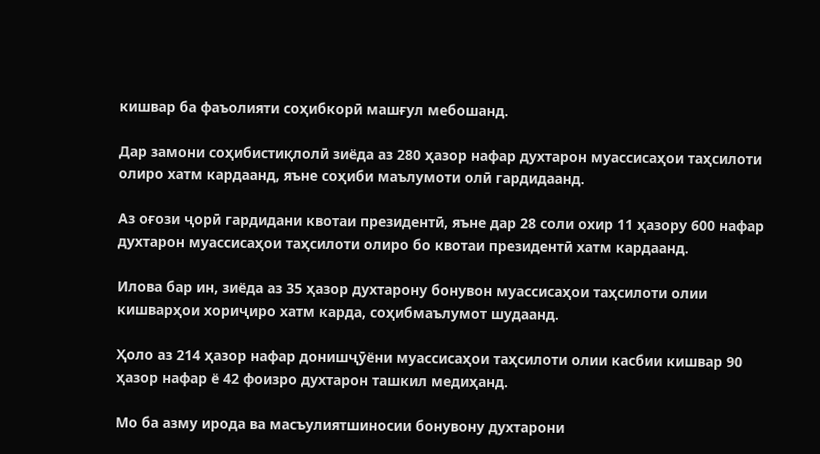кишвар ба фаъолияти соҳибкорӣ машғул мебошанд.

Дар замони соҳибистиқлолӣ зиёда аз 280 ҳазор нафар духтарон муассисаҳои таҳсилоти олиро хатм кардаанд, яъне соҳиби маълумоти олӣ гардидаанд.

Аз оғози ҷорӣ гардидани квотаи президентӣ, яъне дар 28 соли охир 11 ҳазору 600 нафар духтарон муассисаҳои таҳсилоти олиро бо квотаи президентӣ хатм кардаанд.

Илова бар ин, зиёда аз 35 ҳазор духтарону бонувон муассисаҳои таҳсилоти олии кишварҳои хориҷиро хатм карда, соҳибмаълумот шудаанд.

Ҳоло аз 214 ҳазор нафар донишҷӯёни муассисаҳои таҳсилоти олии касбии кишвар 90 ҳазор нафар ё 42 фоизро духтарон ташкил медиҳанд.

Мо ба азму ирода ва масъулиятшиносии бонувону духтарони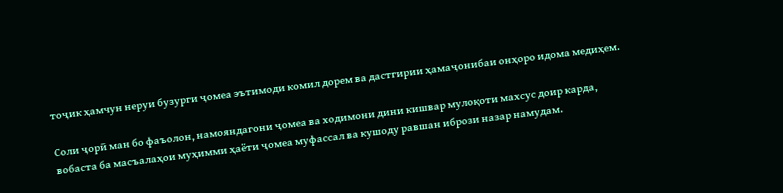тоҷик ҳамчун неруи бузурги ҷомеа эътимоди комил дорем ва дастгирии ҳамаҷонибаи онҳоро идома медиҳем.

Соли ҷорӣ ман бо фаъолон, намояндагони ҷомеа ва ходимони дини кишвар мулоқоти махсус доир карда, вобаста ба масъалаҳои муҳимми ҳаёти ҷомеа муфассал ва кушоду равшан ибрози назар намудам.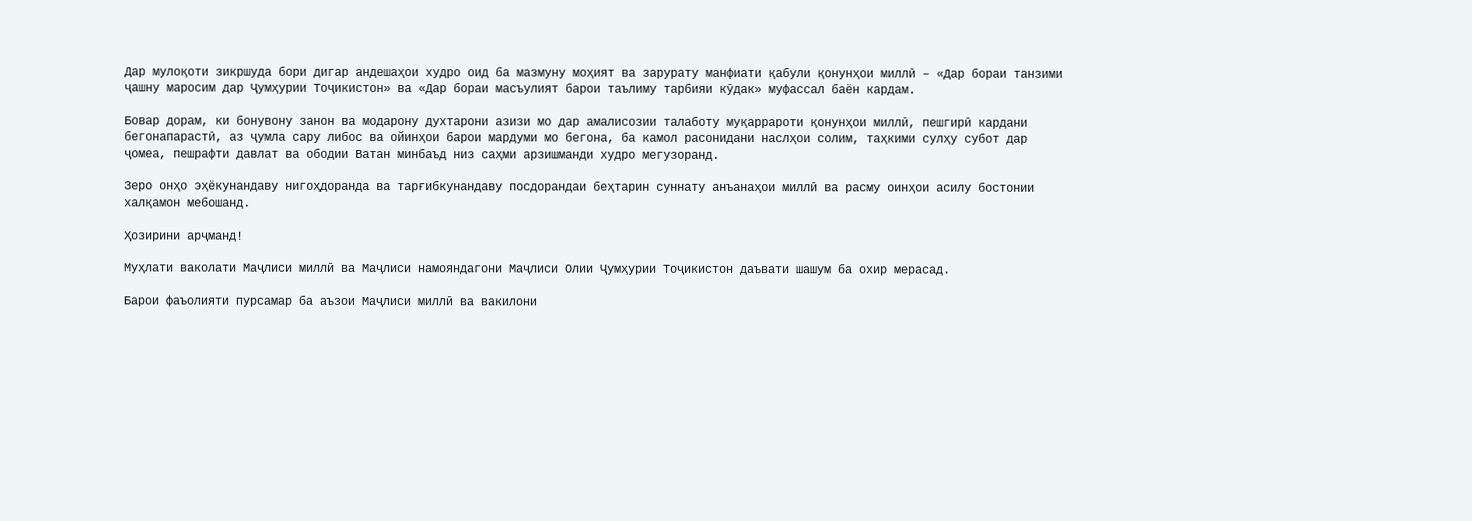Дар мулоқоти зикршуда бори дигар андешаҳои худро оид ба мазмуну моҳият ва зарурату манфиати қабули қонунҳои миллӣ – «Дар бораи танзими ҷашну маросим дар Ҷумҳурии Тоҷикистон» ва «Дар бораи масъулият барои таълиму тарбияи кӯдак» муфассал баён кардам.

Бовар дорам, ки бонувону занон ва модарону духтарони азизи мо дар амалисозии талаботу муқаррароти қонунҳои миллӣ, пешгирӣ кардани бегонапарастӣ, аз ҷумла сару либос ва ойинҳои барои мардуми мо бегона, ба камол расонидани наслҳои солим, таҳкими сулҳу субот дар ҷомеа, пешрафти давлат ва ободии Ватан минбаъд низ саҳми арзишманди худро мегузоранд.

Зеро онҳо эҳёкунандаву нигоҳдоранда ва тарғибкунандаву посдорандаи беҳтарин суннату анъанаҳои миллӣ ва расму оинҳои асилу бостонии халқамон мебошанд.

Ҳозирини арҷманд!

Муҳлати ваколати Маҷлиси миллӣ ва Маҷлиси намояндагони Маҷлиси Олии Ҷумҳурии Тоҷикистон даъвати шашум ба охир мерасад.

Барои фаъолияти пурсамар ба аъзои Маҷлиси миллӣ ва вакилони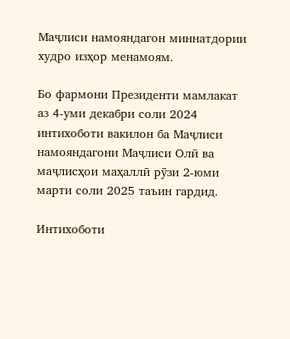Маҷлиси намояндагон миннатдории худро изҳор менамоям.

Бо фармони Президенти мамлакат аз 4-уми декабри соли 2024 интихоботи вакилон ба Маҷлиси намояндагони Маҷлиси Олӣ ва маҷлисҳои маҳаллӣ рӯзи 2-юми марти соли 2025 таъин гардид.

Интихоботи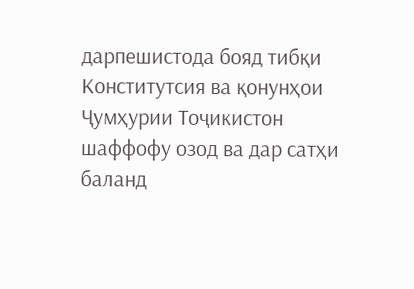дарпешистода бояд тибқи Конститутсия ва қонунҳои Ҷумҳурии Тоҷикистон шаффофу озод ва дар сатҳи баланд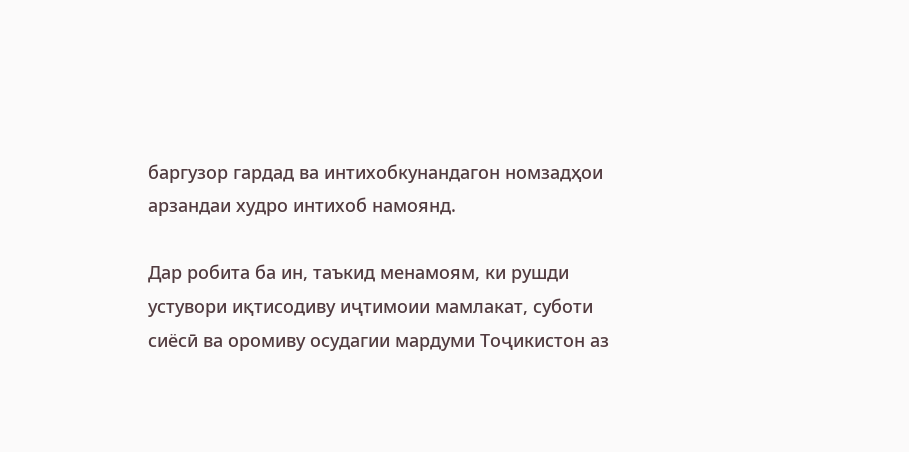баргузор гардад ва интихобкунандагон номзадҳои арзандаи худро интихоб намоянд.

Дар робита ба ин, таъкид менамоям, ки рушди устувори иқтисодиву иҷтимоии мамлакат, суботи сиёсӣ ва оромиву осудагии мардуми Тоҷикистон аз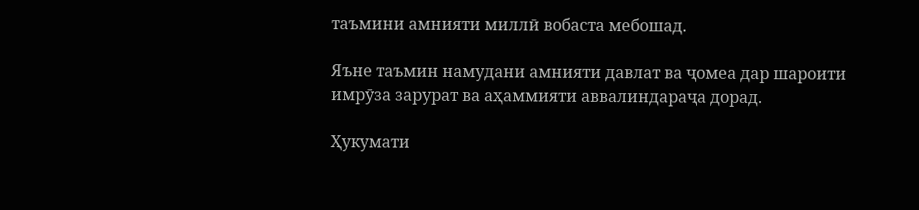таъмини амнияти миллӣ вобаста мебошад.

Яъне таъмин намудани амнияти давлат ва ҷомеа дар шароити имрӯза зарурат ва аҳаммияти аввалиндараҷа дорад.

Ҳукумати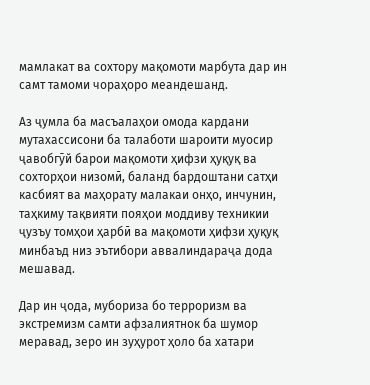мамлакат ва сохтору мақомоти марбута дар ин самт тамоми чораҳоро меандешанд.

Аз ҷумла ба масъалаҳои омода кардани мутахассисони ба талаботи шароити муосир ҷавобгӯй барои мақомоти ҳифзи ҳуқуқ ва сохторҳои низомӣ, баланд бардоштани сатҳи касбият ва маҳорату малакаи онҳо, инчунин, таҳкиму тақвияти пояҳои моддиву техникии ҷузъу томҳои ҳарбӣ ва мақомоти ҳифзи ҳуқуқ минбаъд низ эътибори аввалиндараҷа дода мешавад.

Дар ин ҷода, мубориза бо терроризм ва экстремизм самти афзалиятнок ба шумор меравад, зеро ин зуҳурот ҳоло ба хатари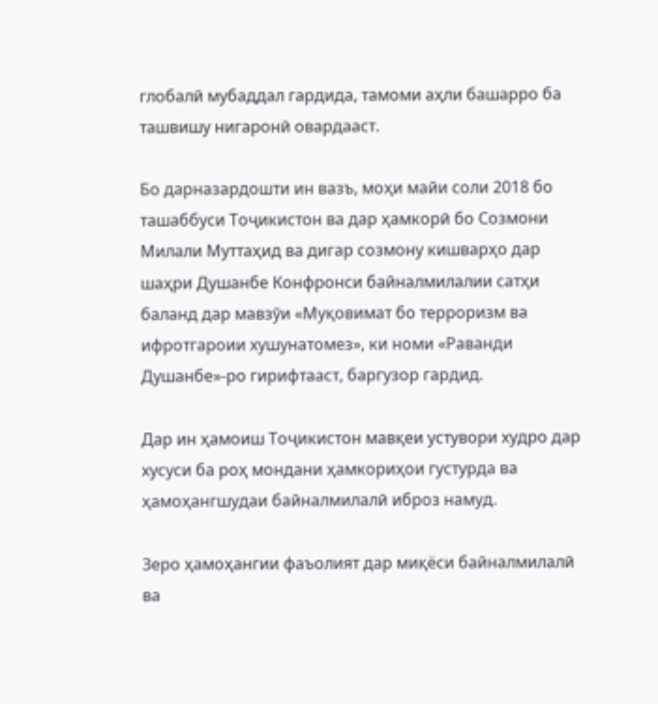глобалӣ мубаддал гардида, тамоми аҳли башарро ба ташвишу нигаронӣ овардааст.

Бо дарназардошти ин вазъ, моҳи майи соли 2018 бо ташаббуси Тоҷикистон ва дар ҳамкорӣ бо Созмони Милали Муттаҳид ва дигар созмону кишварҳо дар шаҳри Душанбе Конфронси байналмилалии сатҳи баланд дар мавзӯи «Муқовимат бо терроризм ва ифротгароии хушунатомез», ки номи «Раванди Душанбе»-ро гирифтааст, баргузор гардид.

Дар ин ҳамоиш Тоҷикистон мавқеи устувори худро дар хусуси ба роҳ мондани ҳамкориҳои густурда ва ҳамоҳангшудаи байналмилалӣ иброз намуд.

Зеро ҳамоҳангии фаъолият дар миқёси байналмилалӣ ва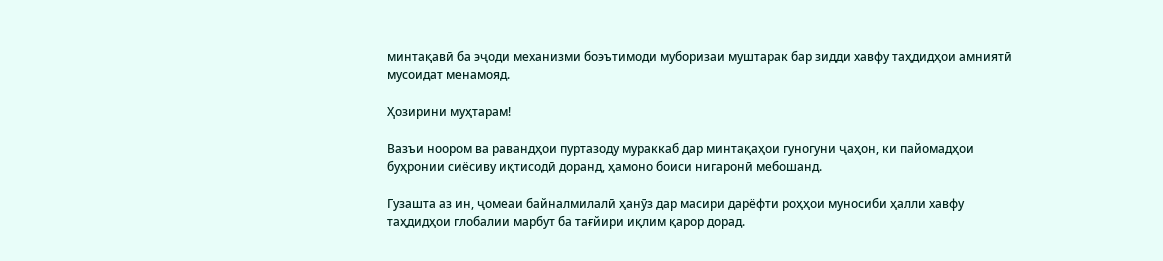минтақавӣ ба эҷоди механизми боэътимоди муборизаи муштарак бар зидди хавфу таҳдидҳои амниятӣ мусоидат менамояд.

Ҳозирини муҳтарам!

Вазъи ноором ва равандҳои пуртазоду мураккаб дар минтақаҳои гуногуни ҷаҳон, ки пайомадҳои буҳронии сиёсиву иқтисодӣ доранд, ҳамоно боиси нигаронӣ мебошанд.

Гузашта аз ин, ҷомеаи байналмилалӣ ҳанӯз дар масири дарёфти роҳҳои муносиби ҳалли хавфу таҳдидҳои глобалии марбут ба тағйири иқлим қарор дорад.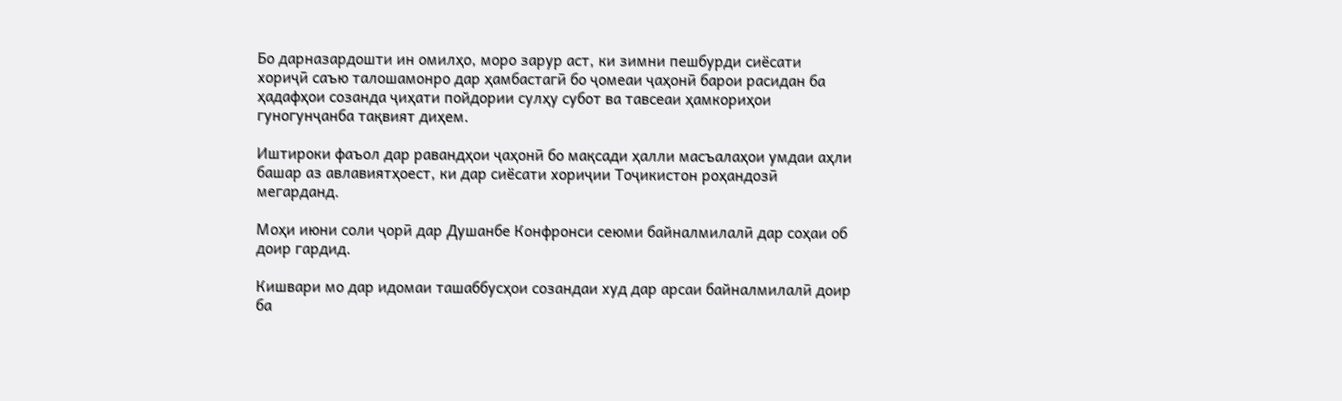Бо дарназардошти ин омилҳо, моро зарур аст, ки зимни пешбурди сиёсати хориҷӣ саъю талошамонро дар ҳамбастагӣ бо ҷомеаи ҷаҳонӣ барои расидан ба ҳадафҳои созанда ҷиҳати пойдории сулҳу субот ва тавсеаи ҳамкориҳои гуногунҷанба тақвият диҳем.

Иштироки фаъол дар равандҳои ҷаҳонӣ бо мақсади ҳалли масъалаҳои умдаи аҳли башар аз авлавиятҳоест, ки дар сиёсати хориҷии Тоҷикистон роҳандозӣ мегарданд.

Моҳи июни соли ҷорӣ дар Душанбе Конфронси сеюми байналмилалӣ дар соҳаи об доир гардид.

Кишвари мо дар идомаи ташаббусҳои созандаи худ дар арсаи байналмилалӣ доир ба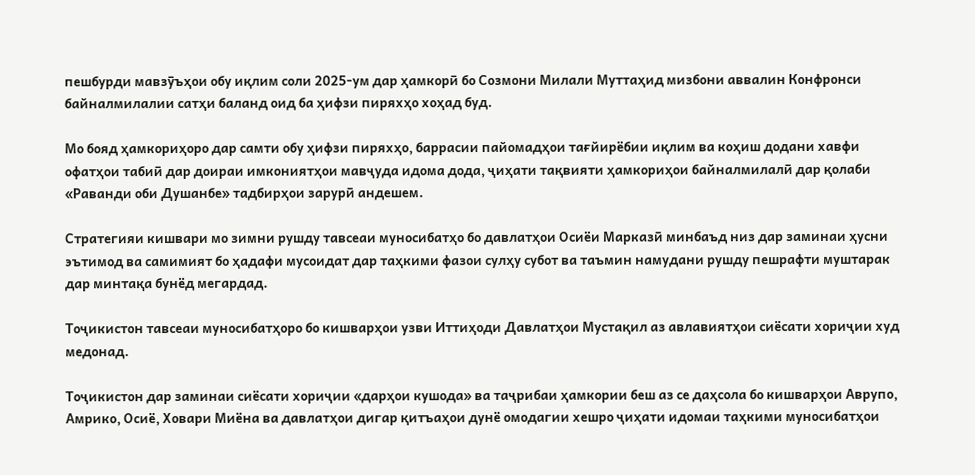пешбурди мавзӯъҳои обу иқлим соли 2025-ум дар ҳамкорӣ бо Созмони Милали Муттаҳид мизбони аввалин Конфронси байналмилалии сатҳи баланд оид ба ҳифзи пиряхҳо хоҳад буд.

Мо бояд ҳамкориҳоро дар самти обу ҳифзи пиряхҳо, баррасии пайомадҳои тағйирёбии иқлим ва коҳиш додани хавфи офатҳои табиӣ дар доираи имкониятҳои мавҷуда идома дода, ҷиҳати тақвияти ҳамкориҳои байналмилалӣ дар қолаби «Раванди оби Душанбе» тадбирҳои зарурӣ андешем.

Стратегияи кишвари мо зимни рушду тавсеаи муносибатҳо бо давлатҳои Осиёи Марказӣ минбаъд низ дар заминаи ҳусни эътимод ва самимият бо ҳадафи мусоидат дар таҳкими фазои сулҳу субот ва таъмин намудани рушду пешрафти муштарак дар минтақа бунёд мегардад.

Тоҷикистон тавсеаи муносибатҳоро бо кишварҳои узви Иттиҳоди Давлатҳои Мустақил аз авлавиятҳои сиёсати хориҷии худ медонад.

Тоҷикистон дар заминаи сиёсати хориҷии «дарҳои кушода» ва таҷрибаи ҳамкории беш аз се даҳсола бо кишварҳои Аврупо, Амрико, Осиё, Ховари Миёна ва давлатҳои дигар қитъаҳои дунё омодагии хешро ҷиҳати идомаи таҳкими муносибатҳои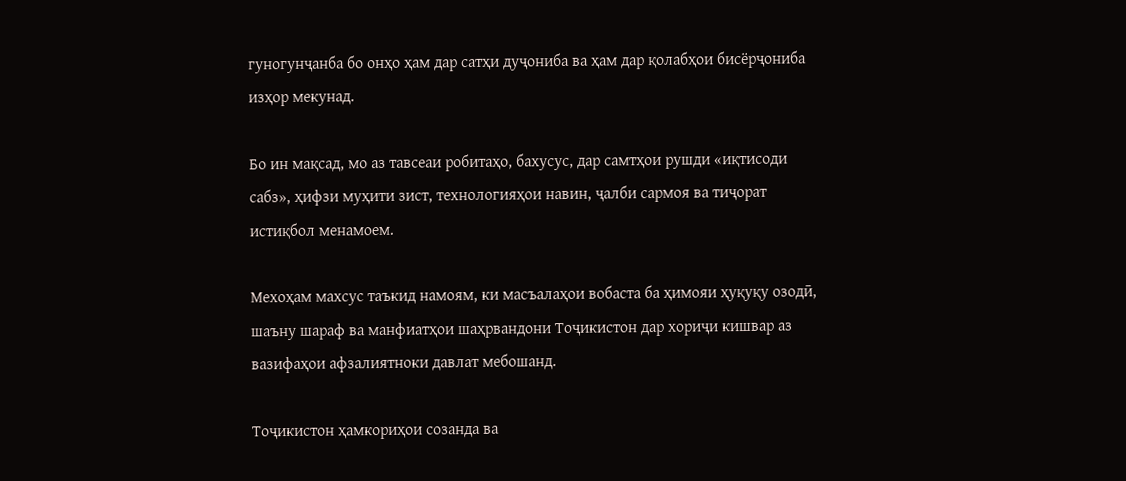гуногунҷанба бо онҳо ҳам дар сатҳи дуҷониба ва ҳам дар қолабҳои бисёрҷониба изҳор мекунад.

Бо ин мақсад, мо аз тавсеаи робитаҳо, бахусус, дар самтҳои рушди «иқтисоди сабз», ҳифзи муҳити зист, технологияҳои навин, ҷалби сармоя ва тиҷорат истиқбол менамоем.

Мехоҳам махсус таъкид намоям, ки масъалаҳои вобаста ба ҳимояи ҳуқуқу озодӣ, шаъну шараф ва манфиатҳои шаҳрвандони Тоҷикистон дар хориҷи кишвар аз вазифаҳои афзалиятноки давлат мебошанд.

Тоҷикистон ҳамкориҳои созанда ва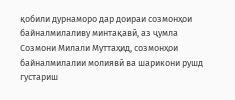қобили дурнаморо дар доираи созмонҳои байналмилаливу минтақавӣ, аз ҷумла Созмони Милали Муттаҳид, созмонҳои байналмилалии молиявӣ ва шарикони рушд густариш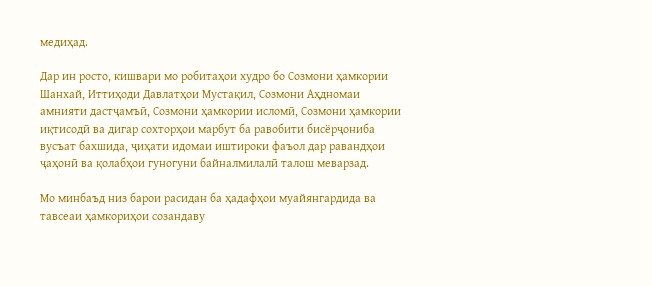медиҳад.

Дар ин росто, кишвари мо робитаҳои худро бо Созмони ҳамкории Шанхай, Иттиҳоди Давлатҳои Мустақил, Созмони Аҳдномаи амнияти дастҷамъӣ, Созмони ҳамкории исломӣ, Созмони ҳамкории иқтисодӣ ва дигар сохторҳои марбут ба равобити бисёрҷониба вусъат бахшида, ҷиҳати идомаи иштироки фаъол дар равандҳои ҷаҳонӣ ва қолабҳои гуногуни байналмилалӣ талош меварзад.

Мо минбаъд низ барои расидан ба ҳадафҳои муайянгардида ва тавсеаи ҳамкориҳои созандаву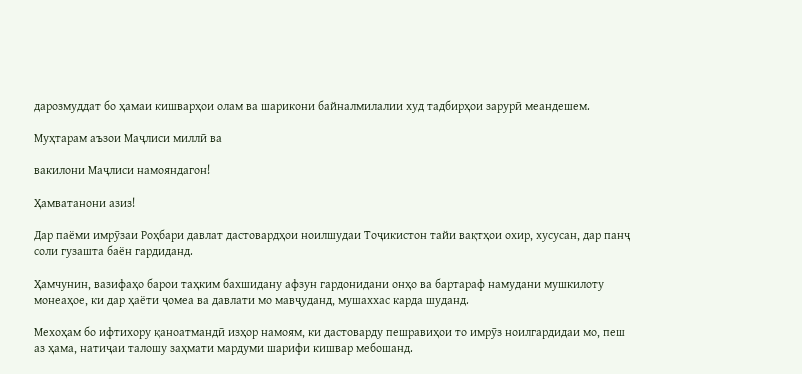дарозмуддат бо ҳамаи кишварҳои олам ва шарикони байналмилалии худ тадбирҳои зарурӣ меандешем.

Муҳтарам аъзои Маҷлиси миллӣ ва

вакилони Маҷлиси намояндагон!

Ҳамватанони азиз!

Дар паёми имрӯзаи Роҳбари давлат дастовардҳои ноилшудаи Тоҷикистон тайи вақтҳои охир, хусусан, дар панҷ соли гузашта баён гардиданд.

Ҳамчунин, вазифаҳо барои таҳким бахшидану афзун гардонидани онҳо ва бартараф намудани мушкилоту монеаҳое, ки дар ҳаёти ҷомеа ва давлати мо мавҷуданд, мушаххас карда шуданд.

Мехоҳам бо ифтихору қаноатмандӣ изҳор намоям, ки дастоварду пешравиҳои то имрӯз ноилгардидаи мо, пеш аз ҳама, натиҷаи талошу заҳмати мардуми шарифи кишвар мебошанд.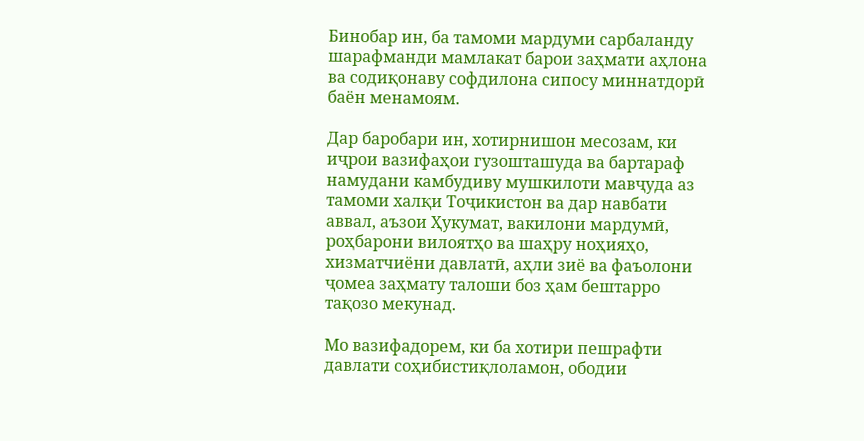Бинобар ин, ба тамоми мардуми сарбаланду шарафманди мамлакат барои заҳмати аҳлона ва содиқонаву софдилона сипосу миннатдорӣ баён менамоям.

Дар баробари ин, хотирнишон месозам, ки иҷрои вазифаҳои гузошташуда ва бартараф намудани камбудиву мушкилоти мавҷуда аз тамоми халқи Тоҷикистон ва дар навбати аввал, аъзои Ҳукумат, вакилони мардумӣ, роҳбарони вилоятҳо ва шаҳру ноҳияҳо, хизматчиёни давлатӣ, аҳли зиё ва фаъолони ҷомеа заҳмату талоши боз ҳам бештарро тақозо мекунад.

Мо вазифадорем, ки ба хотири пешрафти давлати соҳибистиқлоламон, ободии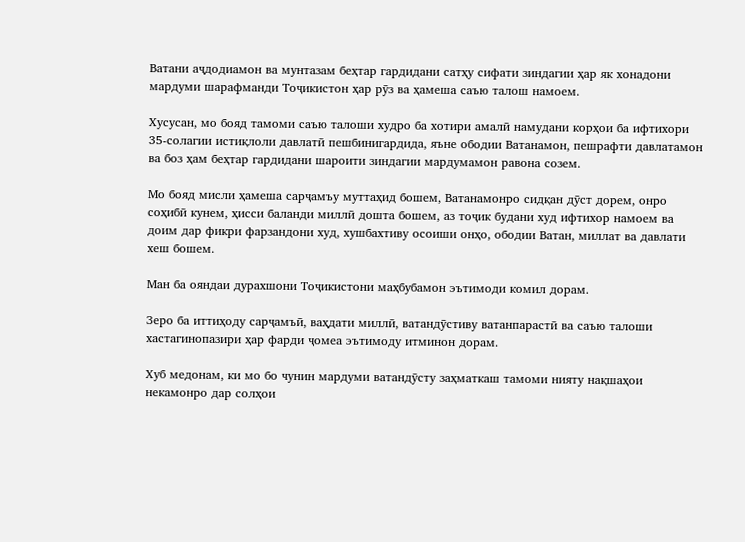Ватани аҷдодиамон ва мунтазам беҳтар гардидани сатҳу сифати зиндагии ҳар як хонадони мардуми шарафманди Тоҷикистон ҳар рӯз ва ҳамеша саъю талош намоем.

Хусусан, мо бояд тамоми саъю талоши худро ба хотири амалӣ намудани корҳои ба ифтихори 35-солагии истиқлоли давлатӣ пешбинигардида, яъне ободии Ватанамон, пешрафти давлатамон ва боз ҳам беҳтар гардидани шароити зиндагии мардумамон равона созем.

Мо бояд мисли ҳамеша сарҷамъу муттаҳид бошем, Ватанамонро сидқан дӯст дорем, онро соҳибӣ кунем, ҳисси баланди миллӣ дошта бошем, аз тоҷик будани худ ифтихор намоем ва доим дар фикри фарзандони худ, хушбахтиву осоиши онҳо, ободии Ватан, миллат ва давлати хеш бошем.

Ман ба ояндаи дурахшони Тоҷикистони маҳбубамон эътимоди комил дорам.

Зеро ба иттиҳоду сарҷамъӣ, ваҳдати миллӣ, ватандӯстиву ватанпарастӣ ва саъю талоши хастагинопазири ҳар фарди ҷомеа эътимоду итминон дорам.

Хуб медонам, ки мо бо чунин мардуми ватандӯсту заҳматкаш тамоми нияту нақшаҳои некамонро дар солҳои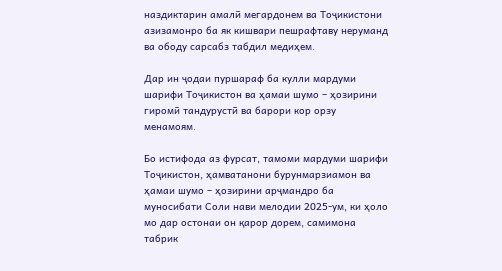наздиктарин амалӣ мегардонем ва Тоҷикистони азизамонро ба як кишвари пешрафтаву неруманд ва ободу сарсабз табдил медиҳем.

Дар ин ҷодаи пуршараф ба кулли мардуми шарифи Тоҷикистон ва ҳамаи шумо – ҳозирини гиромӣ тандурустӣ ва барори кор орзу менамоям.

Бо истифода аз фурсат, тамоми мардуми шарифи Тоҷикистон, ҳамватанони бурунмарзиамон ва ҳамаи шумо – ҳозирини арҷмандро ба муносибати Соли нави мелодии 2025-ум, ки ҳоло мо дар остонаи он қарор дорем, самимона табрик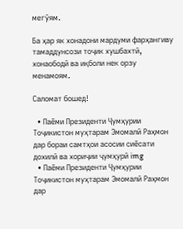мегӯям.

Ба ҳар як хонадони мардуми фарҳангиву тамаддунсози тоҷик хушбахтӣ, хонаободӣ ва иқболи нек орзу менамоям.

Саломат бошед!

  • Паёми Президенти Ҷумҳурии Тоҷикистон муҳтарам Эмомалӣ Раҳмон дар бораи самтҳои асосии сиёсати дохилӣ ва хориҷии ҷумҳурӣ img
  • Паёми Президенти Ҷумҳурии Тоҷикистон муҳтарам Эмомалӣ Раҳмон дар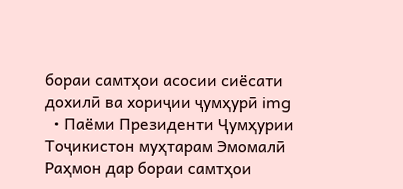бораи самтҳои асосии сиёсати дохилӣ ва хориҷии ҷумҳурӣ img
  • Паёми Президенти Ҷумҳурии Тоҷикистон муҳтарам Эмомалӣ Раҳмон дар бораи самтҳои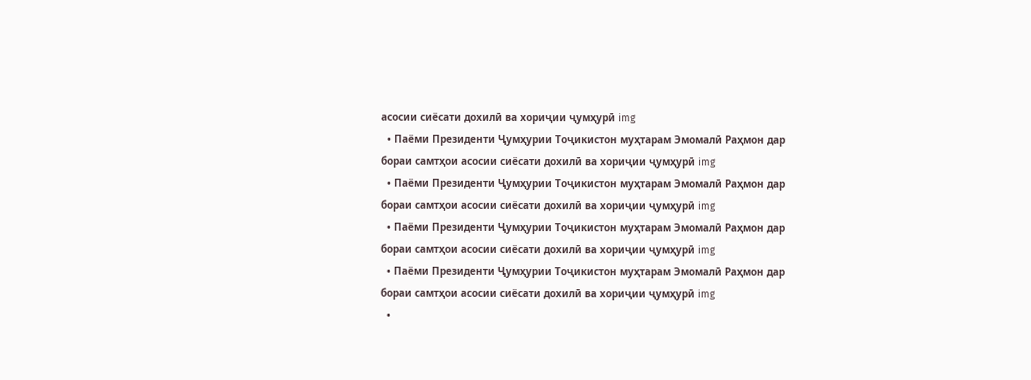асосии сиёсати дохилӣ ва хориҷии ҷумҳурӣ img
  • Паёми Президенти Ҷумҳурии Тоҷикистон муҳтарам Эмомалӣ Раҳмон дар бораи самтҳои асосии сиёсати дохилӣ ва хориҷии ҷумҳурӣ img
  • Паёми Президенти Ҷумҳурии Тоҷикистон муҳтарам Эмомалӣ Раҳмон дар бораи самтҳои асосии сиёсати дохилӣ ва хориҷии ҷумҳурӣ img
  • Паёми Президенти Ҷумҳурии Тоҷикистон муҳтарам Эмомалӣ Раҳмон дар бораи самтҳои асосии сиёсати дохилӣ ва хориҷии ҷумҳурӣ img
  • Паёми Президенти Ҷумҳурии Тоҷикистон муҳтарам Эмомалӣ Раҳмон дар бораи самтҳои асосии сиёсати дохилӣ ва хориҷии ҷумҳурӣ img
  •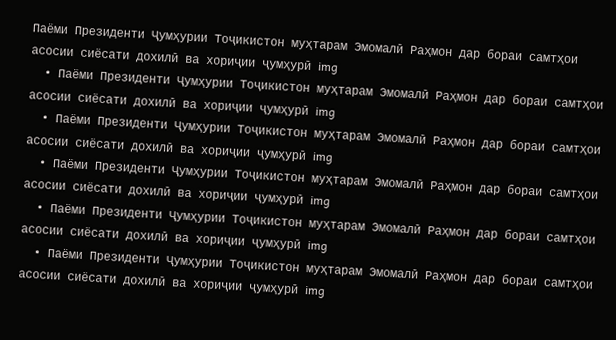Паёми Президенти Ҷумҳурии Тоҷикистон муҳтарам Эмомалӣ Раҳмон дар бораи самтҳои асосии сиёсати дохилӣ ва хориҷии ҷумҳурӣ img
  • Паёми Президенти Ҷумҳурии Тоҷикистон муҳтарам Эмомалӣ Раҳмон дар бораи самтҳои асосии сиёсати дохилӣ ва хориҷии ҷумҳурӣ img
  • Паёми Президенти Ҷумҳурии Тоҷикистон муҳтарам Эмомалӣ Раҳмон дар бораи самтҳои асосии сиёсати дохилӣ ва хориҷии ҷумҳурӣ img
  • Паёми Президенти Ҷумҳурии Тоҷикистон муҳтарам Эмомалӣ Раҳмон дар бораи самтҳои асосии сиёсати дохилӣ ва хориҷии ҷумҳурӣ img
  • Паёми Президенти Ҷумҳурии Тоҷикистон муҳтарам Эмомалӣ Раҳмон дар бораи самтҳои асосии сиёсати дохилӣ ва хориҷии ҷумҳурӣ img
  • Паёми Президенти Ҷумҳурии Тоҷикистон муҳтарам Эмомалӣ Раҳмон дар бораи самтҳои асосии сиёсати дохилӣ ва хориҷии ҷумҳурӣ img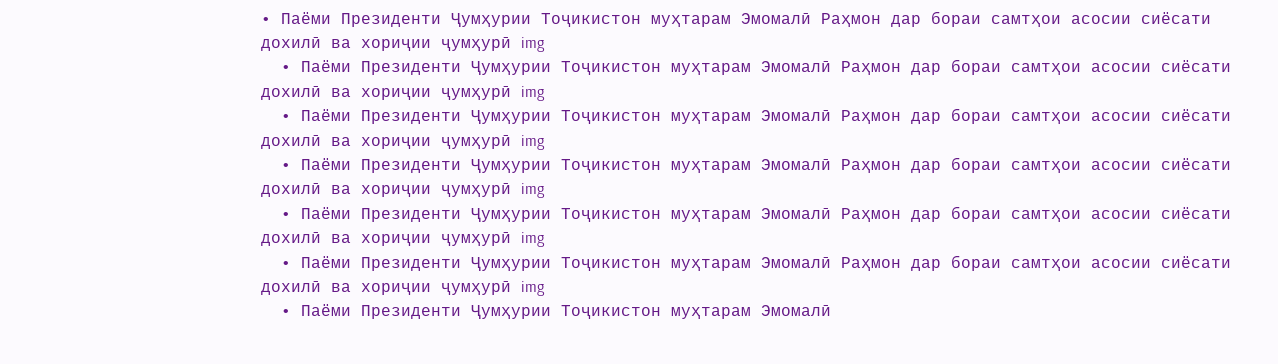• Паёми Президенти Ҷумҳурии Тоҷикистон муҳтарам Эмомалӣ Раҳмон дар бораи самтҳои асосии сиёсати дохилӣ ва хориҷии ҷумҳурӣ img
  • Паёми Президенти Ҷумҳурии Тоҷикистон муҳтарам Эмомалӣ Раҳмон дар бораи самтҳои асосии сиёсати дохилӣ ва хориҷии ҷумҳурӣ img
  • Паёми Президенти Ҷумҳурии Тоҷикистон муҳтарам Эмомалӣ Раҳмон дар бораи самтҳои асосии сиёсати дохилӣ ва хориҷии ҷумҳурӣ img
  • Паёми Президенти Ҷумҳурии Тоҷикистон муҳтарам Эмомалӣ Раҳмон дар бораи самтҳои асосии сиёсати дохилӣ ва хориҷии ҷумҳурӣ img
  • Паёми Президенти Ҷумҳурии Тоҷикистон муҳтарам Эмомалӣ Раҳмон дар бораи самтҳои асосии сиёсати дохилӣ ва хориҷии ҷумҳурӣ img
  • Паёми Президенти Ҷумҳурии Тоҷикистон муҳтарам Эмомалӣ Раҳмон дар бораи самтҳои асосии сиёсати дохилӣ ва хориҷии ҷумҳурӣ img
  • Паёми Президенти Ҷумҳурии Тоҷикистон муҳтарам Эмомалӣ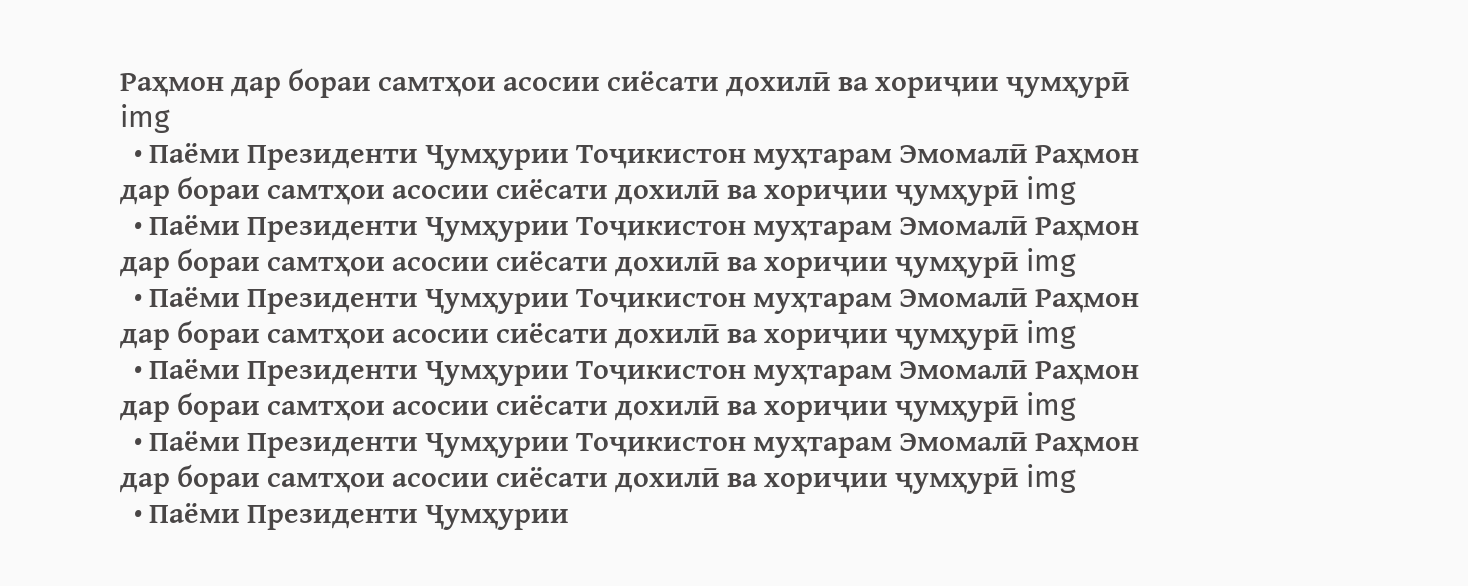Раҳмон дар бораи самтҳои асосии сиёсати дохилӣ ва хориҷии ҷумҳурӣ img
  • Паёми Президенти Ҷумҳурии Тоҷикистон муҳтарам Эмомалӣ Раҳмон дар бораи самтҳои асосии сиёсати дохилӣ ва хориҷии ҷумҳурӣ img
  • Паёми Президенти Ҷумҳурии Тоҷикистон муҳтарам Эмомалӣ Раҳмон дар бораи самтҳои асосии сиёсати дохилӣ ва хориҷии ҷумҳурӣ img
  • Паёми Президенти Ҷумҳурии Тоҷикистон муҳтарам Эмомалӣ Раҳмон дар бораи самтҳои асосии сиёсати дохилӣ ва хориҷии ҷумҳурӣ img
  • Паёми Президенти Ҷумҳурии Тоҷикистон муҳтарам Эмомалӣ Раҳмон дар бораи самтҳои асосии сиёсати дохилӣ ва хориҷии ҷумҳурӣ img
  • Паёми Президенти Ҷумҳурии Тоҷикистон муҳтарам Эмомалӣ Раҳмон дар бораи самтҳои асосии сиёсати дохилӣ ва хориҷии ҷумҳурӣ img
  • Паёми Президенти Ҷумҳурии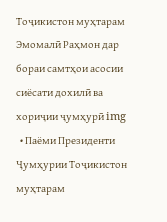Тоҷикистон муҳтарам Эмомалӣ Раҳмон дар бораи самтҳои асосии сиёсати дохилӣ ва хориҷии ҷумҳурӣ img
  • Паёми Президенти Ҷумҳурии Тоҷикистон муҳтарам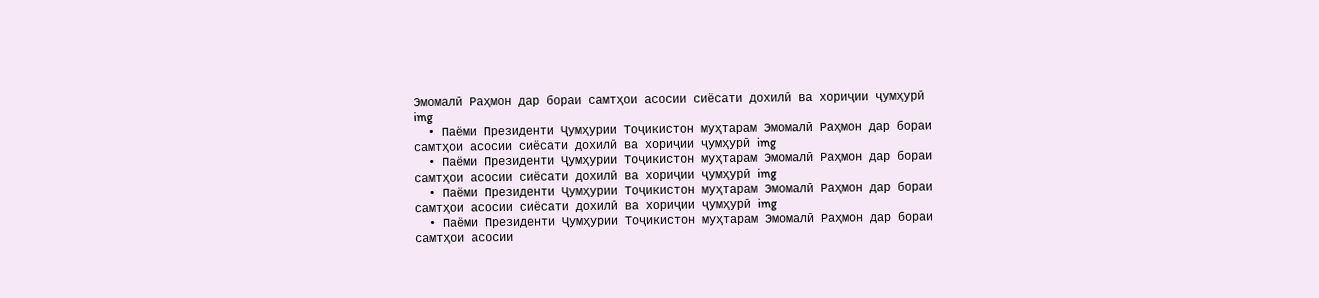Эмомалӣ Раҳмон дар бораи самтҳои асосии сиёсати дохилӣ ва хориҷии ҷумҳурӣ img
  • Паёми Президенти Ҷумҳурии Тоҷикистон муҳтарам Эмомалӣ Раҳмон дар бораи самтҳои асосии сиёсати дохилӣ ва хориҷии ҷумҳурӣ img
  • Паёми Президенти Ҷумҳурии Тоҷикистон муҳтарам Эмомалӣ Раҳмон дар бораи самтҳои асосии сиёсати дохилӣ ва хориҷии ҷумҳурӣ img
  • Паёми Президенти Ҷумҳурии Тоҷикистон муҳтарам Эмомалӣ Раҳмон дар бораи самтҳои асосии сиёсати дохилӣ ва хориҷии ҷумҳурӣ img
  • Паёми Президенти Ҷумҳурии Тоҷикистон муҳтарам Эмомалӣ Раҳмон дар бораи самтҳои асосии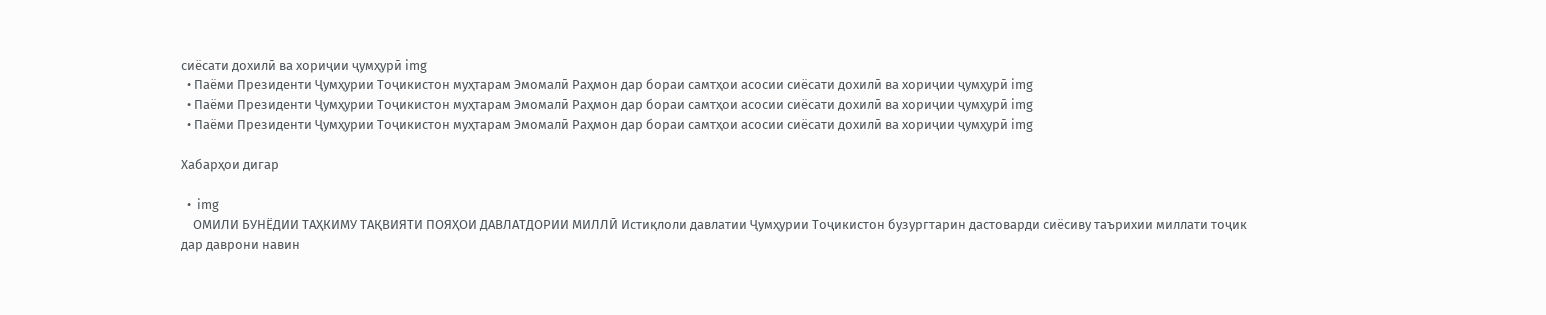сиёсати дохилӣ ва хориҷии ҷумҳурӣ img
  • Паёми Президенти Ҷумҳурии Тоҷикистон муҳтарам Эмомалӣ Раҳмон дар бораи самтҳои асосии сиёсати дохилӣ ва хориҷии ҷумҳурӣ img
  • Паёми Президенти Ҷумҳурии Тоҷикистон муҳтарам Эмомалӣ Раҳмон дар бораи самтҳои асосии сиёсати дохилӣ ва хориҷии ҷумҳурӣ img
  • Паёми Президенти Ҷумҳурии Тоҷикистон муҳтарам Эмомалӣ Раҳмон дар бораи самтҳои асосии сиёсати дохилӣ ва хориҷии ҷумҳурӣ img

Хабарҳои дигар

  •  img
    ОМИЛИ БУНЁДИИ ТАҲКИМУ ТАҚВИЯТИ ПОЯҲОИ ДАВЛАТДОРИИ МИЛЛӢ Истиқлоли давлатии Ҷумҳурии Тоҷикистон бузургтарин дастоварди сиёсиву таърихии миллати тоҷик дар даврони навин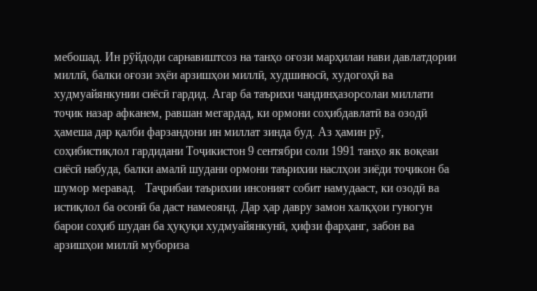мебошад. Ин рӯйдоди сарнавиштсоз на танҳо оғози марҳилаи нави давлатдории миллӣ, балки оғози эҳёи арзишҳои миллӣ, худшиносӣ, худогоҳӣ ва худмуайянкунии сиёсӣ гардид. Агар ба таърихи чандинҳазорсолаи миллати тоҷик назар афканем, равшан мегардад, ки ормони соҳибдавлатӣ ва озодӣ ҳамеша дар қалби фарзандони ин миллат зинда буд. Аз ҳамин рӯ, соҳибистиқлол гардидани Тоҷикистон 9 сентябри соли 1991 танҳо як воқеаи сиёсӣ набуда, балки амалӣ шудани ормони таърихии наслҳои зиёди тоҷикон ба шумор меравад.   Таҷрибаи таърихии инсоният собит намудааст, ки озодӣ ва истиқлол ба осонӣ ба даст намеоянд. Дар ҳар давру замон халқҳои гуногун барои соҳиб шудан ба ҳуқуқи худмуайянкунӣ, ҳифзи фарҳанг, забон ва арзишҳои миллӣ мубориза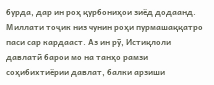бурда, дар ин роҳ қурбониҳои зиёд додаанд. Миллати тоҷик низ чунин роҳи пурмашаққатро паси сар кардааст. Аз ин рӯ, Истиқлоли давлатӣ барои мо на танҳо рамзи соҳибихтиёрии давлат, балки арзиши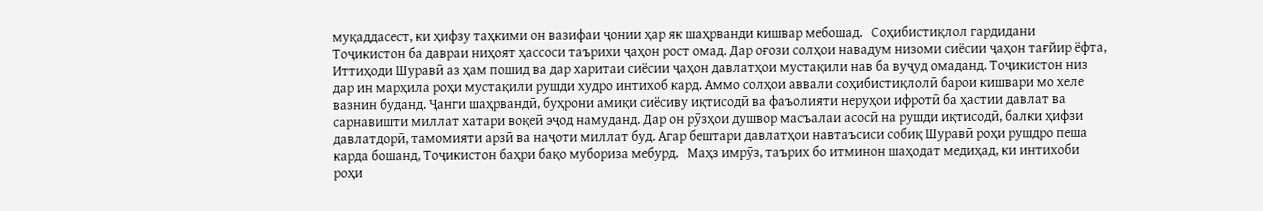муқаддасест, ки ҳифзу таҳкими он вазифаи ҷонии ҳар як шаҳрванди кишвар мебошад.   Соҳибистиқлол гардидани Тоҷикистон ба давраи ниҳоят ҳассоси таърихи ҷаҳон рост омад. Дар оғози солҳои навадум низоми сиёсии ҷаҳон тағйир ёфта, Иттиҳоди Шуравӣ аз ҳам пошид ва дар харитаи сиёсии ҷаҳон давлатҳои мустақили нав ба вуҷуд омаданд. Тоҷикистон низ дар ин марҳила роҳи мустақили рушди худро интихоб кард. Аммо солҳои аввали соҳибистиқлолӣ барои кишвари мо хеле вазнин буданд. Ҷанги шаҳрвандӣ, буҳрони амиқи сиёсиву иқтисодӣ ва фаъолияти неруҳои ифротӣ ба ҳастии давлат ва сарнавишти миллат хатари воқеӣ эҷод намуданд. Дар он рӯзҳои душвор масъалаи асосӣ на рушди иқтисодӣ, балки ҳифзи давлатдорӣ, тамомияти арзӣ ва наҷоти миллат буд. Агар бештари давлатҳои навтаъсиси собиқ Шуравӣ роҳи рушдро пеша карда бошанд, Тоҷикистон баҳри бақо мубориза мебурд.   Маҳз имрӯз, таърих бо итминон шаҳодат медиҳад, ки интихоби роҳи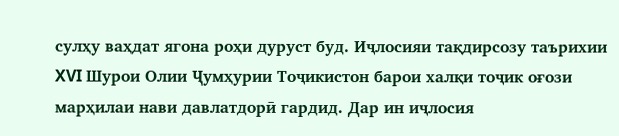сулҳу ваҳдат ягона роҳи дуруст буд. Иҷлосияи тақдирсозу таърихии XVI Шурои Олии Ҷумҳурии Тоҷикистон барои халқи тоҷик оғози марҳилаи нави давлатдорӣ гардид. Дар ин иҷлосия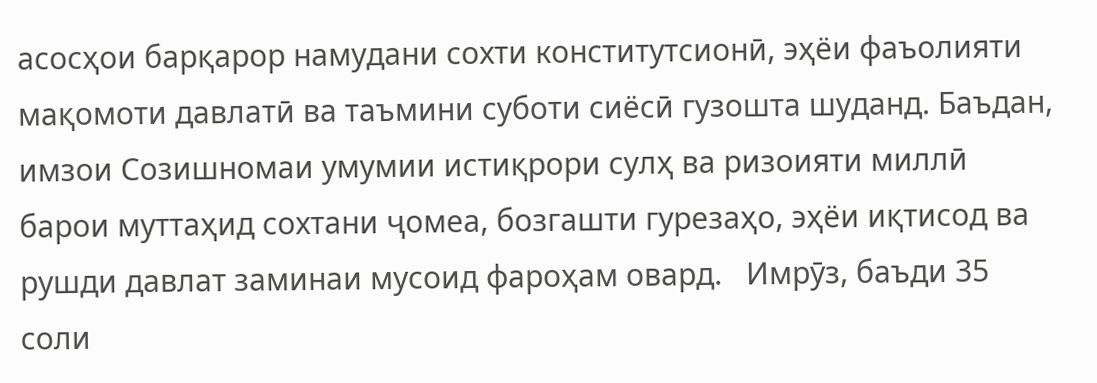асосҳои барқарор намудани сохти конститутсионӣ, эҳёи фаъолияти мақомоти давлатӣ ва таъмини суботи сиёсӣ гузошта шуданд. Баъдан, имзои Созишномаи умумии истиқрори сулҳ ва ризоияти миллӣ барои муттаҳид сохтани ҷомеа, бозгашти гурезаҳо, эҳёи иқтисод ва рушди давлат заминаи мусоид фароҳам овард.   Имрӯз, баъди 35 соли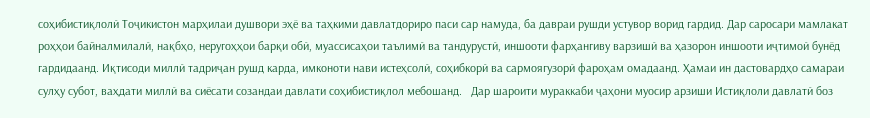соҳибистиқлолӣ Тоҷикистон марҳилаи душвори эҳё ва таҳкими давлатдориро паси сар намуда, ба давраи рушди устувор ворид гардид. Дар саросари мамлакат роҳҳои байналмилалӣ, нақбҳо, неругоҳҳои барқи обӣ, муассисаҳои таълимӣ ва тандурустӣ, иншооти фарҳангиву варзишӣ ва ҳазорон иншооти иҷтимоӣ бунёд гардидаанд. Иқтисоди миллӣ тадриҷан рушд карда, имконоти нави истеҳсолӣ, соҳибкорӣ ва сармоягузорӣ фароҳам омадаанд. Ҳамаи ин дастовардҳо самараи сулҳу субот, ваҳдати миллӣ ва сиёсати созандаи давлати соҳибистиқлол мебошанд.   Дар шароити мураккаби ҷаҳони муосир арзиши Истиқлоли давлатӣ боз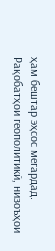ҳам бештар эҳсос мегардад. Рақобатҳои геополитикӣ, низоъҳои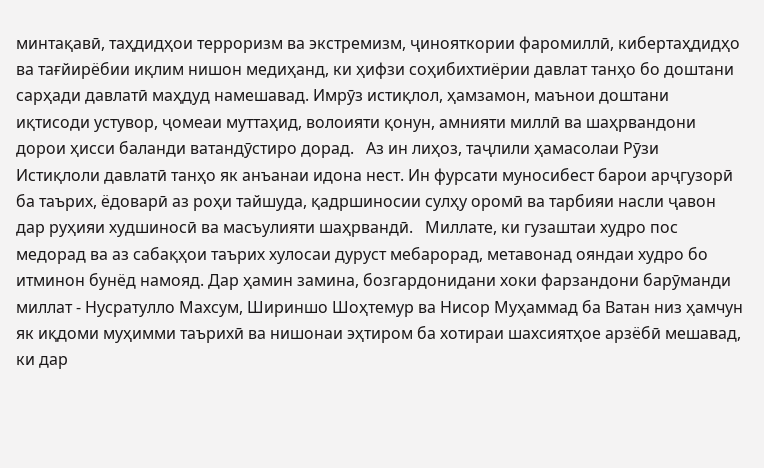минтақавӣ, таҳдидҳои терроризм ва экстремизм, ҷинояткории фаромиллӣ, кибертаҳдидҳо ва тағйирёбии иқлим нишон медиҳанд, ки ҳифзи соҳибихтиёрии давлат танҳо бо доштани сарҳади давлатӣ маҳдуд намешавад. Имрӯз истиқлол, ҳамзамон, маънои доштани иқтисоди устувор, ҷомеаи муттаҳид, волоияти қонун, амнияти миллӣ ва шаҳрвандони дорои ҳисси баланди ватандӯстиро дорад.   Аз ин лиҳоз, таҷлили ҳамасолаи Рӯзи Истиқлоли давлатӣ танҳо як анъанаи идона нест. Ин фурсати муносибест барои арҷгузорӣ ба таърих, ёдоварӣ аз роҳи тайшуда, қадршиносии сулҳу оромӣ ва тарбияи насли ҷавон дар руҳияи худшиносӣ ва масъулияти шаҳрвандӣ.   Миллате, ки гузаштаи худро пос медорад ва аз сабақҳои таърих хулосаи дуруст мебарорад, метавонад ояндаи худро бо итминон бунёд намояд. Дар ҳамин замина, бозгардонидани хоки фарзандони барӯманди миллат - Нусратулло Махсум, Шириншо Шоҳтемур ва Нисор Муҳаммад ба Ватан низ ҳамчун як иқдоми муҳимми таърихӣ ва нишонаи эҳтиром ба хотираи шахсиятҳое арзёбӣ мешавад, ки дар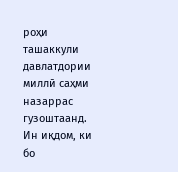роҳи ташаккули давлатдории миллӣ саҳми назаррас гузоштаанд. Ин иқдом, ки бо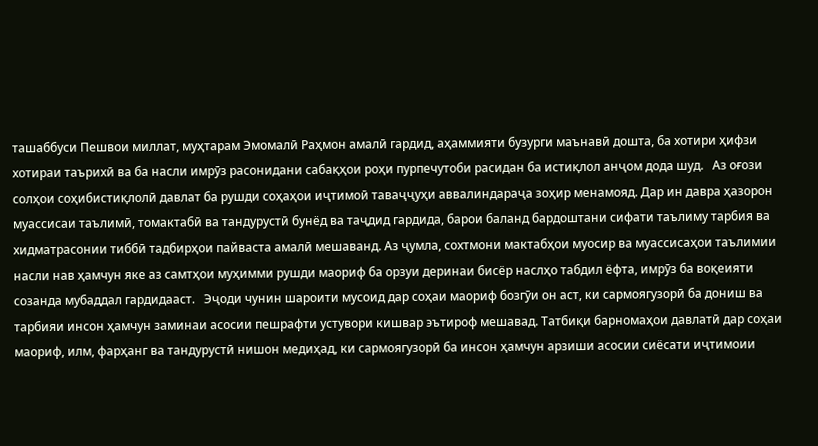ташаббуси Пешвои миллат, муҳтарам Эмомалӣ Раҳмон амалӣ гардид, аҳаммияти бузурги маънавӣ дошта, ба хотири ҳифзи хотираи таърихӣ ва ба насли имрӯз расонидани сабақҳои роҳи пурпечутоби расидан ба истиқлол анҷом дода шуд.   Аз оғози солҳои соҳибистиқлолӣ давлат ба рушди соҳаҳои иҷтимоӣ таваҷҷуҳи аввалиндараҷа зоҳир менамояд. Дар ин давра ҳазорон муассисаи таълимӣ, томактабӣ ва тандурустӣ бунёд ва таҷдид гардида, барои баланд бардоштани сифати таълиму тарбия ва хидматрасонии тиббӣ тадбирҳои пайваста амалӣ мешаванд. Аз ҷумла, сохтмони мактабҳои муосир ва муассисаҳои таълимии насли нав ҳамчун яке аз самтҳои муҳимми рушди маориф ба орзуи деринаи бисёр наслҳо табдил ёфта, имрӯз ба воқеияти созанда мубаддал гардидааст.   Эҷоди чунин шароити мусоид дар соҳаи маориф бозгӯи он аст, ки сармоягузорӣ ба дониш ва тарбияи инсон ҳамчун заминаи асосии пешрафти устувори кишвар эътироф мешавад. Татбиқи барномаҳои давлатӣ дар соҳаи маориф, илм, фарҳанг ва тандурустӣ нишон медиҳад, ки сармоягузорӣ ба инсон ҳамчун арзиши асосии сиёсати иҷтимоии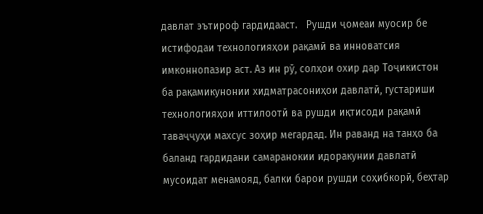давлат эътироф гардидааст.   Рушди ҷомеаи муосир бе истифодаи технологияҳои рақамӣ ва инноватсия имконнопазир аст. Аз ин рӯ, солҳои охир дар Тоҷикистон ба рақамикунонии хидматрасониҳои давлатӣ, густариши технологияҳои иттилоотӣ ва рушди иқтисоди рақамӣ таваҷҷуҳи махсус зоҳир мегардад. Ин раванд на танҳо ба баланд гардидани самаранокии идоракунии давлатӣ мусоидат менамояд, балки барои рушди соҳибкорӣ, беҳтар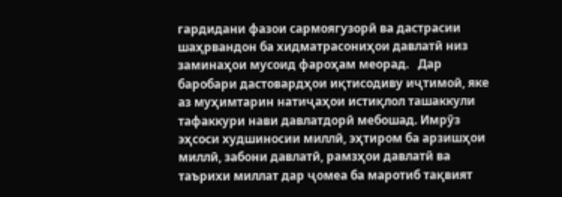гардидани фазои сармоягузорӣ ва дастрасии шаҳрвандон ба хидматрасониҳои давлатӣ низ заминаҳои мусоид фароҳам меорад.   Дар баробари дастовардҳои иқтисодиву иҷтимоӣ, яке аз муҳимтарин натиҷаҳои истиқлол ташаккули тафаккури нави давлатдорӣ мебошад. Имрӯз эҳсоси худшиносии миллӣ, эҳтиром ба арзишҳои миллӣ, забони давлатӣ, рамзҳои давлатӣ ва таърихи миллат дар ҷомеа ба маротиб тақвият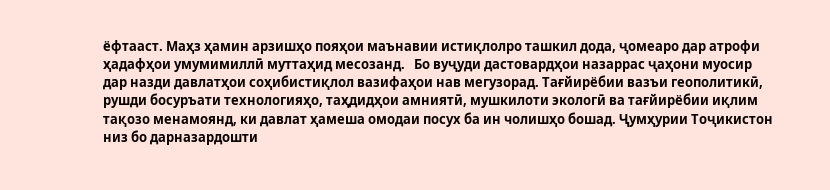ёфтааст. Маҳз ҳамин арзишҳо пояҳои маънавии истиқлолро ташкил дода, ҷомеаро дар атрофи ҳадафҳои умумимиллӣ муттаҳид месозанд.   Бо вуҷуди дастовардҳои назаррас ҷаҳони муосир дар назди давлатҳои соҳибистиқлол вазифаҳои нав мегузорад. Тағйирёбии вазъи геополитикӣ, рушди босуръати технологияҳо, таҳдидҳои амниятӣ, мушкилоти экологӣ ва тағйирёбии иқлим тақозо менамоянд, ки давлат ҳамеша омодаи посух ба ин чолишҳо бошад. Ҷумҳурии Тоҷикистон низ бо дарназардошти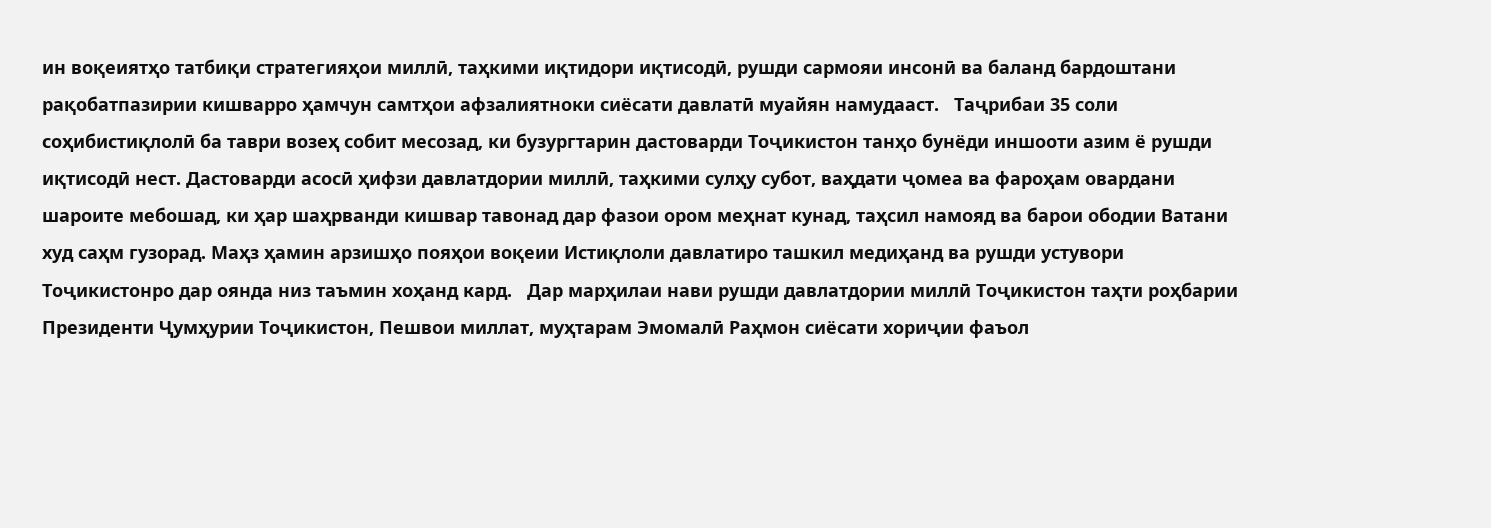ин воқеиятҳо татбиқи стратегияҳои миллӣ, таҳкими иқтидори иқтисодӣ, рушди сармояи инсонӣ ва баланд бардоштани рақобатпазирии кишварро ҳамчун самтҳои афзалиятноки сиёсати давлатӣ муайян намудааст.   Таҷрибаи 35 соли соҳибистиқлолӣ ба таври возеҳ собит месозад, ки бузургтарин дастоварди Тоҷикистон танҳо бунёди иншооти азим ё рушди иқтисодӣ нест. Дастоварди асосӣ ҳифзи давлатдории миллӣ, таҳкими сулҳу субот, ваҳдати ҷомеа ва фароҳам овардани шароите мебошад, ки ҳар шаҳрванди кишвар тавонад дар фазои ором меҳнат кунад, таҳсил намояд ва барои ободии Ватани худ саҳм гузорад. Маҳз ҳамин арзишҳо пояҳои воқеии Истиқлоли давлатиро ташкил медиҳанд ва рушди устувори Тоҷикистонро дар оянда низ таъмин хоҳанд кард.   Дар марҳилаи нави рушди давлатдории миллӣ Тоҷикистон таҳти роҳбарии Президенти Ҷумҳурии Тоҷикистон, Пешвои миллат, муҳтарам Эмомалӣ Раҳмон сиёсати хориҷии фаъол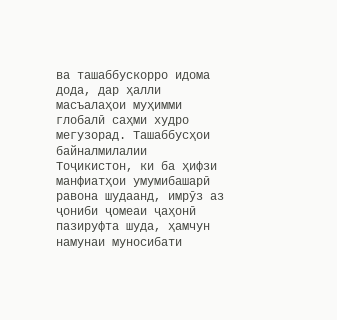ва ташаббускорро идома дода, дар ҳалли масъалаҳои муҳимми глобалӣ саҳми худро мегузорад. Ташаббусҳои байналмилалии Тоҷикистон, ки ба ҳифзи манфиатҳои умумибашарӣ равона шудаанд, имрӯз аз ҷониби ҷомеаи ҷаҳонӣ пазируфта шуда, ҳамчун намунаи муносибати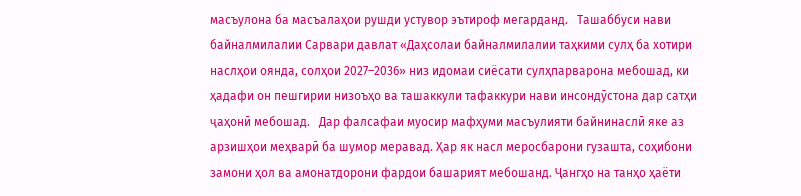масъулона ба масъалаҳои рушди устувор эътироф мегарданд.   Ташаббуси нави байналмилалии Сарвари давлат «Даҳсолаи байналмилалии таҳкими сулҳ ба хотири наслҳои оянда, солҳои 2027–2036» низ идомаи сиёсати сулҳпарварона мебошад, ки ҳадафи он пешгирии низоъҳо ва ташаккули тафаккури нави инсондӯстона дар сатҳи ҷаҳонӣ мебошад.   Дар фалсафаи муосир мафҳуми масъулияти байнинаслӣ яке аз арзишҳои меҳварӣ ба шумор меравад. Ҳар як насл меросбарони гузашта, соҳибони замони ҳол ва амонатдорони фардои башарият мебошанд. Ҷангҳо на танҳо ҳаёти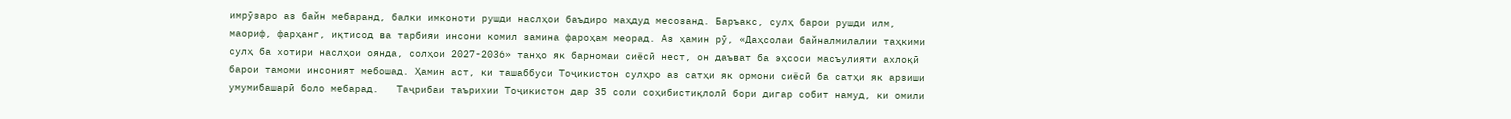имрӯзаро аз байн мебаранд, балки имконоти рушди наслҳои баъдиро маҳдуд месозанд. Баръакс, сулҳ барои рушди илм, маориф, фарҳанг, иқтисод ва тарбияи инсони комил замина фароҳам меорад. Аз ҳамин рӯ, «Даҳсолаи байналмилалии таҳкими сулҳ ба хотири наслҳои оянда, солҳои 2027-2036» танҳо як барномаи сиёсӣ нест, он даъват ба эҳсоси масъулияти ахлоқӣ барои тамоми инсоният мебошад. Ҳамин аст, ки ташаббуси Тоҷикистон сулҳро аз сатҳи як ормони сиёсӣ ба сатҳи як арзиши умумибашарӣ боло мебарад.   Таҷрибаи таърихии Тоҷикистон дар 35 соли соҳибистиқлолӣ бори дигар собит намуд, ки омили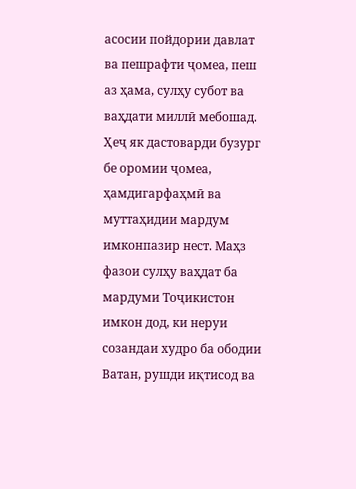асосии пойдории давлат ва пешрафти ҷомеа, пеш аз ҳама, сулҳу субот ва ваҳдати миллӣ мебошад. Ҳеҷ як дастоварди бузург бе оромии ҷомеа, ҳамдигарфаҳмӣ ва муттаҳидии мардум имконпазир нест. Маҳз фазои сулҳу ваҳдат ба мардуми Тоҷикистон имкон дод, ки неруи созандаи худро ба ободии Ватан, рушди иқтисод ва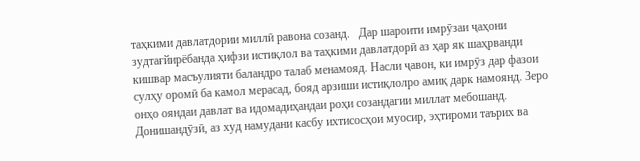таҳкими давлатдории миллӣ равона созанд.   Дар шароити имрӯзаи ҷаҳони зудтағйирёбанда ҳифзи истиқлол ва таҳкими давлатдорӣ аз ҳар як шаҳрванди кишвар масъулияти баландро талаб менамояд. Насли ҷавон, ки имрӯз дар фазои сулҳу оромӣ ба камол мерасад, бояд арзиши истиқлолро амиқ дарк намоянд. Зеро онҳо ояндаи давлат ва идомадиҳандаи роҳи созандагии миллат мебошанд. Донишандӯзӣ, аз худ намудани касбу ихтисосҳои муосир, эҳтироми таърих ва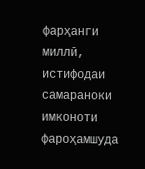фарҳанги миллӣ, истифодаи самараноки имконоти фароҳамшуда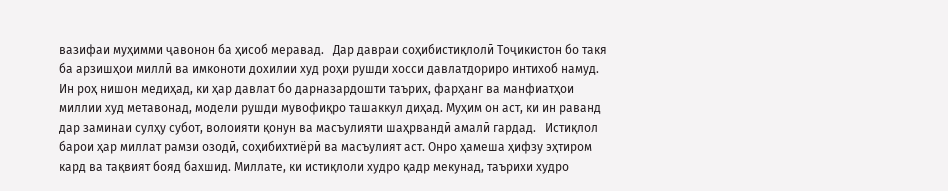вазифаи муҳимми ҷавонон ба ҳисоб меравад.   Дар давраи соҳибистиқлолӣ Тоҷикистон бо такя ба арзишҳои миллӣ ва имконоти дохилии худ роҳи рушди хосси давлатдориро интихоб намуд. Ин роҳ нишон медиҳад, ки ҳар давлат бо дарназардошти таърих, фарҳанг ва манфиатҳои миллии худ метавонад, модели рушди мувофиқро ташаккул диҳад. Муҳим он аст, ки ин раванд дар заминаи сулҳу субот, волоияти қонун ва масъулияти шаҳрвандӣ амалӣ гардад.   Истиқлол барои ҳар миллат рамзи озодӣ, соҳибихтиёрӣ ва масъулият аст. Онро ҳамеша ҳифзу эҳтиром кард ва тақвият бояд бахшид. Миллате, ки истиқлоли худро қадр мекунад, таърихи худро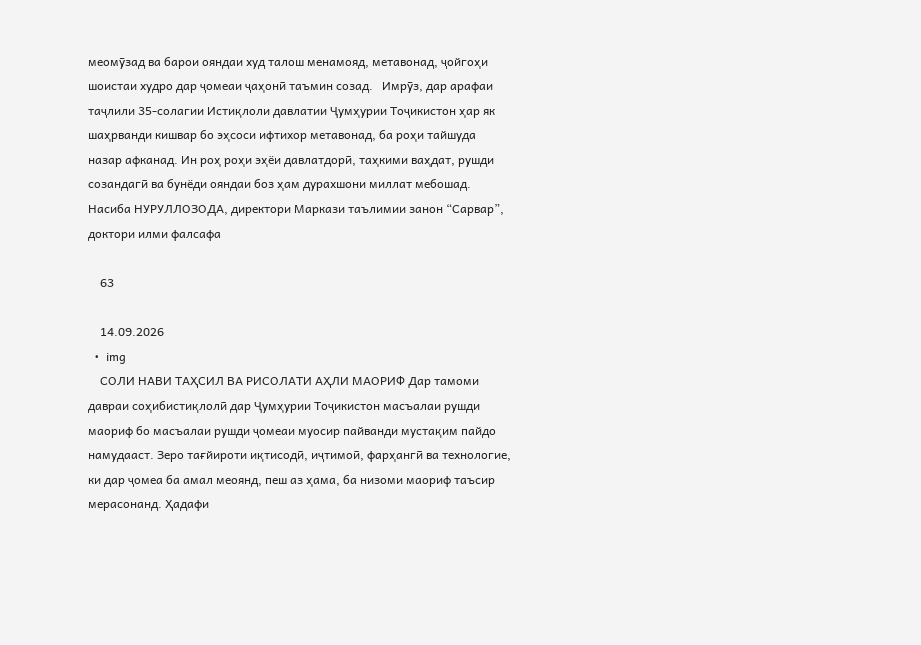меомӯзад ва барои ояндаи худ талош менамояд, метавонад, ҷойгоҳи шоистаи худро дар ҷомеаи ҷаҳонӣ таъмин созад.   Имрӯз, дар арафаи таҷлили 35-солагии Истиқлоли давлатии Ҷумҳурии Тоҷикистон ҳар як шаҳрванди кишвар бо эҳсоси ифтихор метавонад, ба роҳи тайшуда назар афканад. Ин роҳ роҳи эҳёи давлатдорӣ, таҳкими ваҳдат, рушди созандагӣ ва бунёди ояндаи боз ҳам дурахшони миллат мебошад.   Насиба НУРУЛЛОЗОДА, директори Маркази таълимии занон “Сарвар”, доктори илми фалсафа

    63

    14.09.2026
  •  img
    СОЛИ НАВИ ТАҲСИЛ ВА РИСОЛАТИ АҲЛИ МАОРИФ Дар тамоми давраи соҳибистиқлолӣ дар Ҷумҳурии Тоҷикистон масъалаи рушди маориф бо масъалаи рушди ҷомеаи муосир пайванди мустақим пайдо намудааст. Зеро тағйироти иқтисодӣ, иҷтимоӣ, фарҳангӣ ва технологие, ки дар ҷомеа ба амал меоянд, пеш аз ҳама, ба низоми маориф таъсир мерасонанд. Ҳадафи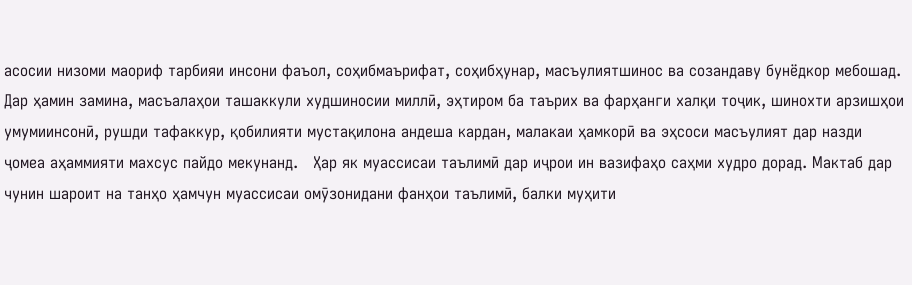асосии низоми маориф тарбияи инсони фаъол, соҳибмаърифат, соҳибҳунар, масъулиятшинос ва созандаву бунёдкор мебошад. Дар ҳамин замина, масъалаҳои ташаккули худшиносии миллӣ, эҳтиром ба таърих ва фарҳанги халқи тоҷик, шинохти арзишҳои умумиинсонӣ, рушди тафаккур, қобилияти мустақилона андеша кардан, малакаи ҳамкорӣ ва эҳсоси масъулият дар назди ҷомеа аҳаммияти махсус пайдо мекунанд.   Ҳар як муассисаи таълимӣ дар иҷрои ин вазифаҳо саҳми худро дорад. Мактаб дар чунин шароит на танҳо ҳамчун муассисаи омӯзонидани фанҳои таълимӣ, балки муҳити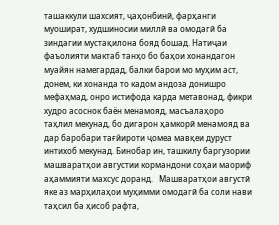ташаккули шахсият, ҷаҳонбинӣ, фарҳанги муошират, худшиносии миллӣ ва омодагӣ ба зиндагии мустақилона бояд бошад. Натиҷаи фаъолияти мактаб танҳо бо баҳои хонандагон муайян намегардад, балки барои мо муҳим аст, донем, ки хонанда то кадом андоза донишро мефаҳмад, онро истифода карда метавонад, фикри худро асоснок баён менамояд, масъалаҳоро таҳлил мекунад, бо дигарон ҳамкорӣ менамояд ва дар баробари тағйироти ҷомеа мавқеи дуруст интихоб мекунад. Бинобар ин, ташкилу баргузории машваратҳои августии кормандони соҳаи маориф аҳаммияти махсус доранд.   Машваратҳои августӣ яке аз марҳилаҳои муҳимми омодагӣ ба соли нави таҳсил ба ҳисоб рафта,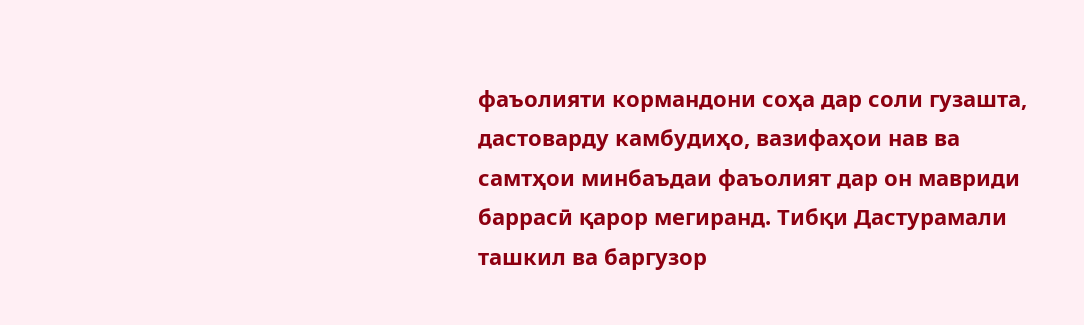фаъолияти кормандони соҳа дар соли гузашта, дастоварду камбудиҳо, вазифаҳои нав ва самтҳои минбаъдаи фаъолият дар он мавриди баррасӣ қарор мегиранд. Тибқи Дастурамали ташкил ва баргузор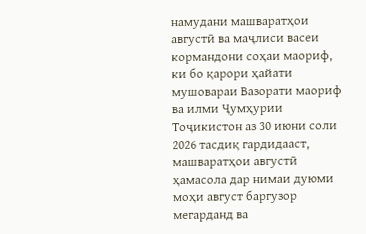намудани машваратҳои августӣ ва маҷлиси васеи кормандони соҳаи маориф, ки бо қарори ҳайати мушовараи Вазорати маориф ва илми Ҷумҳурии Тоҷикистон аз 30 июни соли 2026 тасдиқ гардидааст, машваратҳои августӣ ҳамасола дар нимаи дуюми моҳи август баргузор мегарданд ва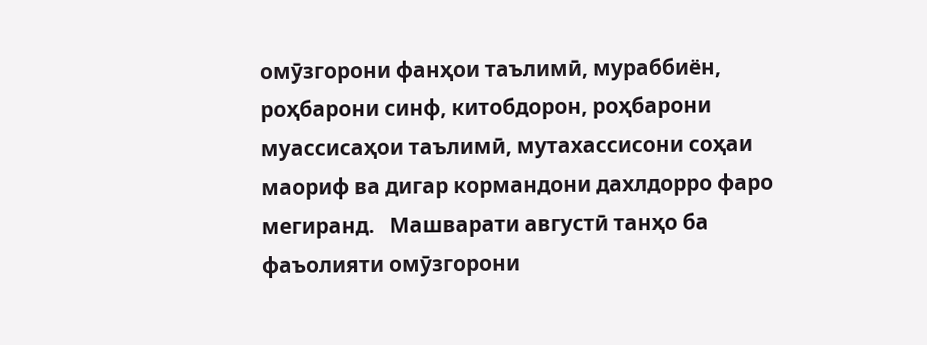омӯзгорони фанҳои таълимӣ, мураббиён, роҳбарони синф, китобдорон, роҳбарони муассисаҳои таълимӣ, мутахассисони соҳаи маориф ва дигар кормандони дахлдорро фаро мегиранд.   Машварати августӣ танҳо ба фаъолияти омӯзгорони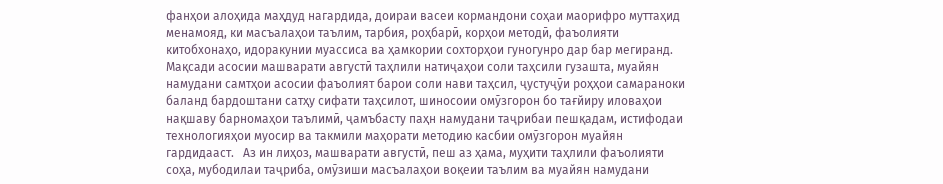фанҳои алоҳида маҳдуд нагардида, доираи васеи кормандони соҳаи маорифро муттаҳид менамояд, ки масъалаҳои таълим, тарбия, роҳбарӣ, корҳои методӣ, фаъолияти китобхонаҳо, идоракунии муассиса ва ҳамкории сохторҳои гуногунро дар бар мегиранд.   Мақсади асосии машварати августӣ таҳлили натиҷаҳои соли таҳсили гузашта, муайян намудани самтҳои асосии фаъолият барои соли нави таҳсил, ҷустуҷӯи роҳҳои самараноки баланд бардоштани сатҳу сифати таҳсилот, шиносоии омӯзгорон бо тағйиру иловаҳои нақшаву барномаҳои таълимӣ, ҷамъбасту паҳн намудани таҷрибаи пешқадам, истифодаи технологияҳои муосир ва такмили маҳорати методию касбии омӯзгорон муайян гардидааст.   Аз ин лиҳоз, машварати августӣ, пеш аз ҳама, муҳити таҳлили фаъолияти соҳа, мубодилаи таҷриба, омӯзиши масъалаҳои воқеии таълим ва муайян намудани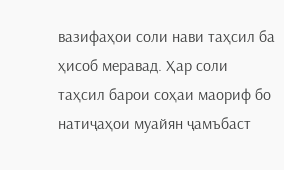вазифаҳои соли нави таҳсил ба ҳисоб меравад. Ҳар соли таҳсил барои соҳаи маориф бо натиҷаҳои муайян ҷамъбаст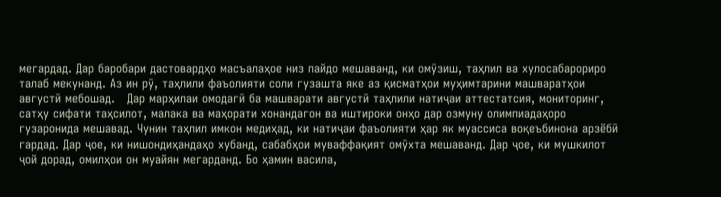мегардад. Дар баробари дастовардҳо масъалаҳое низ пайдо мешаванд, ки омӯзиш, таҳлил ва хулосабарориро талаб мекунанд. Аз ин рӯ, таҳлили фаъолияти соли гузашта яке аз қисматҳои муҳимтарини машваратҳои августӣ мебошад.   Дар марҳилаи омодагӣ ба машварати августӣ таҳлили натиҷаи аттестатсия, мониторинг, сатҳу сифати таҳсилот, малака ва маҳорати хонандагон ва иштироки онҳо дар озмуну олимпиадаҳоро гузаронида мешавад. Чунин таҳлил имкон медиҳад, ки натиҷаи фаъолияти ҳар як муассиса воқеъбинона арзёбӣ гардад. Дар ҷое, ки нишондиҳандаҳо хубанд, сабабҳои муваффақият омӯхта мешаванд. Дар ҷое, ки мушкилот ҷой дорад, омилҳои он муайян мегарданд. Бо ҳамин васила,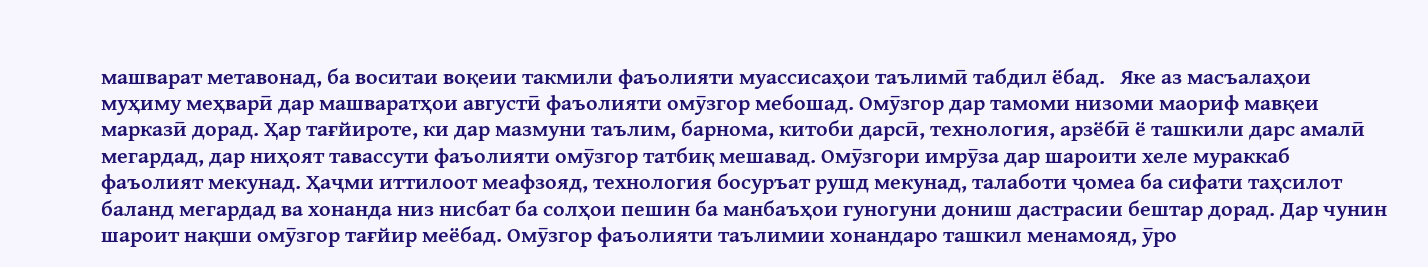машварат метавонад, ба воситаи воқеии такмили фаъолияти муассисаҳои таълимӣ табдил ёбад.   Яке аз масъалаҳои муҳиму меҳварӣ дар машваратҳои августӣ фаъолияти омӯзгор мебошад. Омӯзгор дар тамоми низоми маориф мавқеи марказӣ дорад. Ҳар тағйироте, ки дар мазмуни таълим, барнома, китоби дарсӣ, технология, арзёбӣ ё ташкили дарс амалӣ мегардад, дар ниҳоят тавассути фаъолияти омӯзгор татбиқ мешавад. Омӯзгори имрӯза дар шароити хеле мураккаб фаъолият мекунад. Ҳаҷми иттилоот меафзояд, технология босуръат рушд мекунад, талаботи ҷомеа ба сифати таҳсилот баланд мегардад ва хонанда низ нисбат ба солҳои пешин ба манбаъҳои гуногуни дониш дастрасии бештар дорад. Дар чунин шароит нақши омӯзгор тағйир меёбад. Омӯзгор фаъолияти таълимии хонандаро ташкил менамояд, ӯро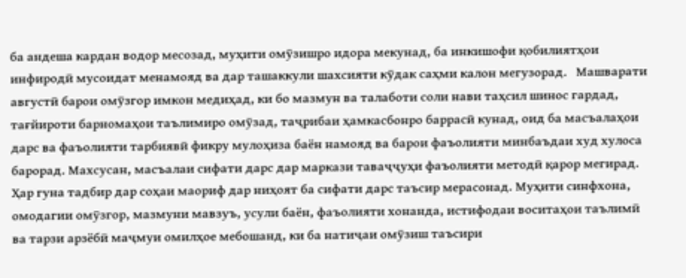ба андеша кардан водор месозад, муҳити омӯзишро идора мекунад, ба инкишофи қобилиятҳои инфиродӣ мусоидат менамояд ва дар ташаккули шахсияти кӯдак саҳми калон мегузорад.   Машварати августӣ барои омӯзгор имкон медиҳад, ки бо мазмун ва талаботи соли нави таҳсил шинос гардад, тағйироти барномаҳои таълимиро омӯзад, таҷрибаи ҳамкасбонро баррасӣ кунад, оид ба масъалаҳои дарс ва фаъолияти тарбиявӣ фикру мулоҳиза баён намояд ва барои фаъолияти минбаъдаи худ хулоса барорад. Махсусан, масъалаи сифати дарс дар маркази таваҷҷуҳи фаъолияти методӣ қарор мегирад. Ҳар гуна тадбир дар соҳаи маориф дар ниҳоят ба сифати дарс таъсир мерасонад. Муҳити синфхона, омодагии омӯзгор, мазмуни мавзуъ, усули баён, фаъолияти хонанда, истифодаи воситаҳои таълимӣ ва тарзи арзёбӣ маҷмуи омилҳое мебошанд, ки ба натиҷаи омӯзиш таъсири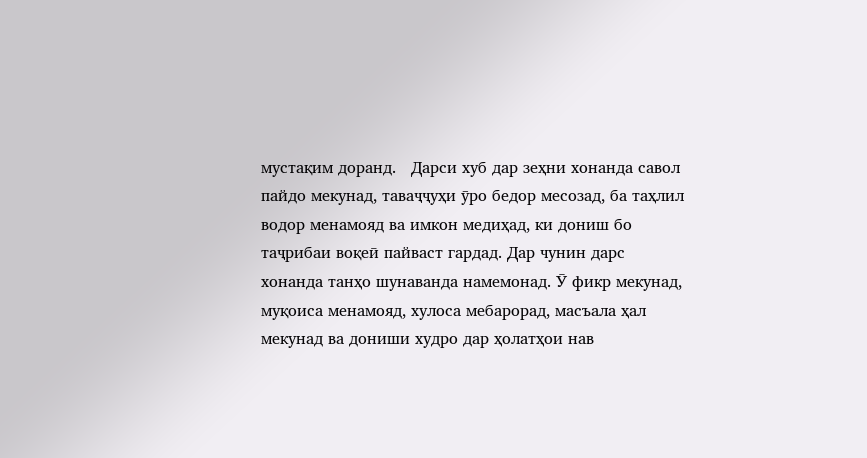мустақим доранд.   Дарси хуб дар зеҳни хонанда савол пайдо мекунад, таваҷҷуҳи ӯро бедор месозад, ба таҳлил водор менамояд ва имкон медиҳад, ки дониш бо таҷрибаи воқеӣ пайваст гардад. Дар чунин дарс хонанда танҳо шунаванда намемонад. Ӯ фикр мекунад, муқоиса менамояд, хулоса мебарорад, масъала ҳал мекунад ва дониши худро дар ҳолатҳои нав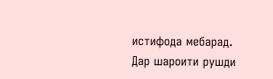истифода мебарад.   Дар шароити рушди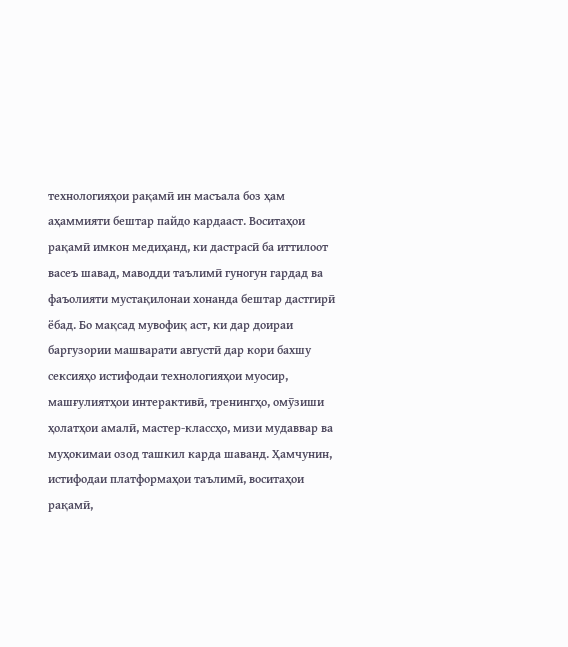технологияҳои рақамӣ ин масъала боз ҳам аҳаммияти бештар пайдо кардааст. Воситаҳои рақамӣ имкон медиҳанд, ки дастрасӣ ба иттилоот васеъ шавад, маводди таълимӣ гуногун гардад ва фаъолияти мустақилонаи хонанда бештар дастгирӣ ёбад. Бо мақсад мувофиқ аст, ки дар доираи баргузории машварати августӣ дар кори бахшу сексияҳо истифодаи технологияҳои муосир, машғулиятҳои интерактивӣ, тренингҳо, омӯзиши ҳолатҳои амалӣ, мастер-классҳо, мизи мудаввар ва муҳокимаи озод ташкил карда шаванд. Ҳамчунин, истифодаи платформаҳои таълимӣ, воситаҳои рақамӣ,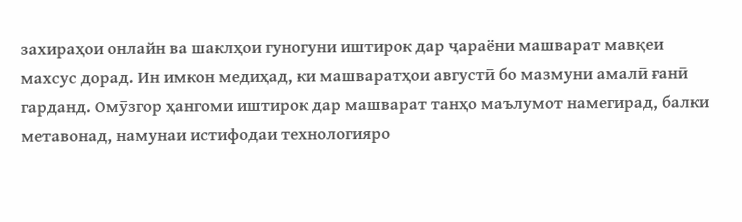захираҳои онлайн ва шаклҳои гуногуни иштирок дар ҷараёни машварат мавқеи махсус дорад. Ин имкон медиҳад, ки машваратҳои августӣ бо мазмуни амалӣ ғанӣ гарданд. Омӯзгор ҳангоми иштирок дар машварат танҳо маълумот намегирад, балки метавонад, намунаи истифодаи технологияро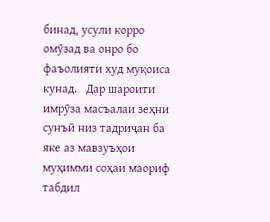бинад, усули корро омӯзад ва онро бо фаъолияти худ муқоиса кунад.   Дар шароити имрӯза масъалаи зеҳни сунъӣ низ тадриҷан ба яке аз мавзуъҳои муҳимми соҳаи маориф табдил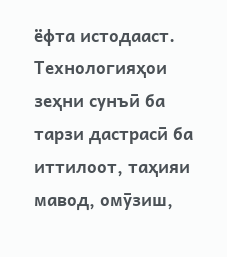ёфта истодааст. Технологияҳои зеҳни сунъӣ ба тарзи дастрасӣ ба иттилоот, таҳияи мавод, омӯзиш,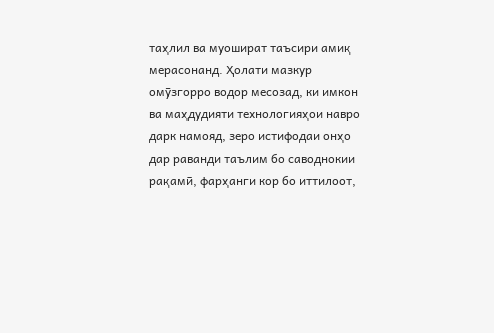таҳлил ва муошират таъсири амиқ мерасонанд. Ҳолати мазкур омӯзгорро водор месозад, ки имкон ва маҳдудияти технологияҳои навро дарк намояд, зеро истифодаи онҳо дар раванди таълим бо саводнокии рақамӣ, фарҳанги кор бо иттилоот,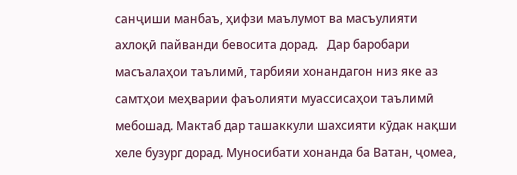санҷиши манбаъ, ҳифзи маълумот ва масъулияти ахлоқӣ пайванди бевосита дорад.   Дар баробари масъалаҳои таълимӣ, тарбияи хонандагон низ яке аз самтҳои меҳварии фаъолияти муассисаҳои таълимӣ мебошад. Мактаб дар ташаккули шахсияти кӯдак нақши хеле бузург дорад. Муносибати хонанда ба Ватан, ҷомеа,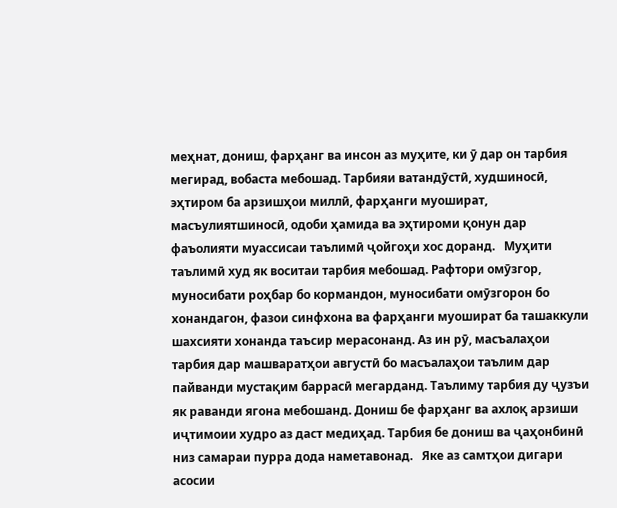меҳнат, дониш, фарҳанг ва инсон аз муҳите, ки ӯ дар он тарбия мегирад, вобаста мебошад. Тарбияи ватандӯстӣ, худшиносӣ, эҳтиром ба арзишҳои миллӣ, фарҳанги муошират, масъулиятшиносӣ, одоби ҳамида ва эҳтироми қонун дар фаъолияти муассисаи таълимӣ ҷойгоҳи хос доранд.   Муҳити таълимӣ худ як воситаи тарбия мебошад. Рафтори омӯзгор, муносибати роҳбар бо кормандон, муносибати омӯзгорон бо хонандагон, фазои синфхона ва фарҳанги муошират ба ташаккули шахсияти хонанда таъсир мерасонанд. Аз ин рӯ, масъалаҳои тарбия дар машваратҳои августӣ бо масъалаҳои таълим дар пайванди мустақим баррасӣ мегарданд. Таълиму тарбия ду ҷузъи як раванди ягона мебошанд. Дониш бе фарҳанг ва ахлоқ арзиши иҷтимоии худро аз даст медиҳад. Тарбия бе дониш ва ҷаҳонбинӣ низ самараи пурра дода наметавонад.   Яке аз самтҳои дигари асосии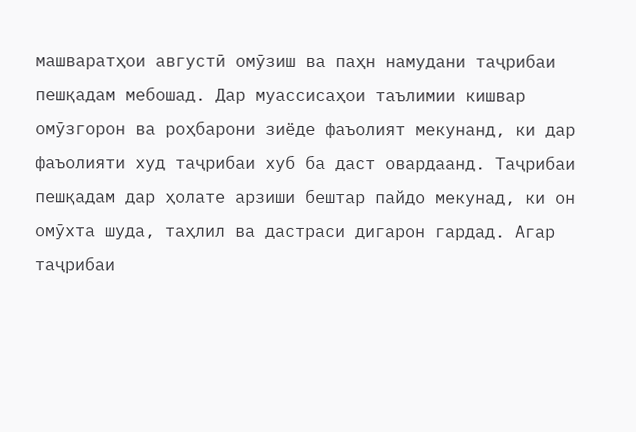машваратҳои августӣ омӯзиш ва паҳн намудани таҷрибаи пешқадам мебошад. Дар муассисаҳои таълимии кишвар омӯзгорон ва роҳбарони зиёде фаъолият мекунанд, ки дар фаъолияти худ таҷрибаи хуб ба даст овардаанд. Таҷрибаи пешқадам дар ҳолате арзиши бештар пайдо мекунад, ки он омӯхта шуда, таҳлил ва дастраси дигарон гардад. Агар таҷрибаи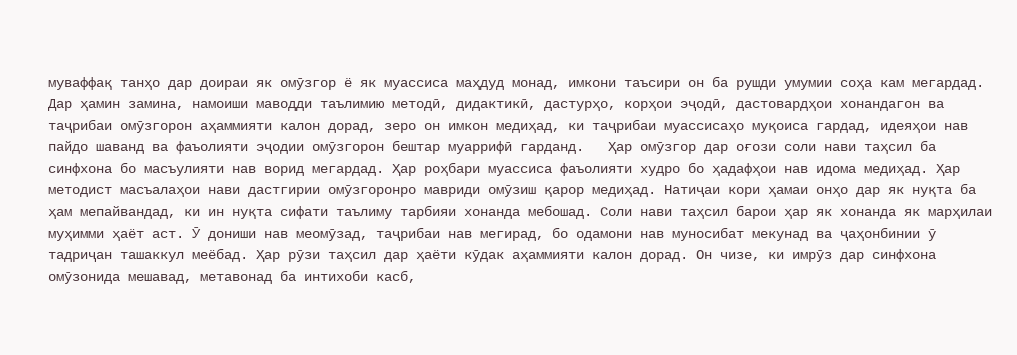муваффақ танҳо дар доираи як омӯзгор ё як муассиса маҳдуд монад, имкони таъсири он ба рушди умумии соҳа кам мегардад. Дар ҳамин замина, намоиши маводди таълимию методӣ, дидактикӣ, дастурҳо, корҳои эҷодӣ, дастовардҳои хонандагон ва таҷрибаи омӯзгорон аҳаммияти калон дорад, зеро он имкон медиҳад, ки таҷрибаи муассисаҳо муқоиса гардад, идеяҳои нав пайдо шаванд ва фаъолияти эҷодии омӯзгорон бештар муаррифӣ гарданд.   Ҳар омӯзгор дар оғози соли нави таҳсил ба синфхона бо масъулияти нав ворид мегардад. Ҳар роҳбари муассиса фаъолияти худро бо ҳадафҳои нав идома медиҳад. Ҳар методист масъалаҳои нави дастгирии омӯзгоронро мавриди омӯзиш қарор медиҳад. Натиҷаи кори ҳамаи онҳо дар як нуқта ба ҳам мепайвандад, ки ин нуқта сифати таълиму тарбияи хонанда мебошад. Соли нави таҳсил барои ҳар як хонанда як марҳилаи муҳимми ҳаёт аст. Ӯ дониши нав меомӯзад, таҷрибаи нав мегирад, бо одамони нав муносибат мекунад ва ҷаҳонбинии ӯ тадриҷан ташаккул меёбад. Ҳар рӯзи таҳсил дар ҳаёти кӯдак аҳаммияти калон дорад. Он чизе, ки имрӯз дар синфхона омӯзонида мешавад, метавонад ба интихоби касб,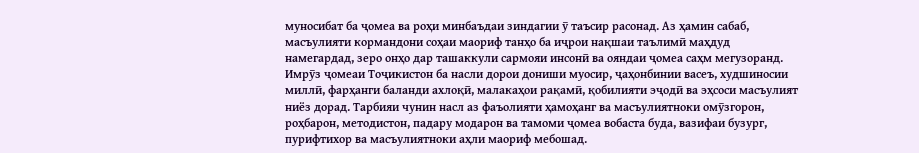муносибат ба ҷомеа ва роҳи минбаъдаи зиндагии ӯ таъсир расонад. Аз ҳамин сабаб, масъулияти кормандони соҳаи маориф танҳо ба иҷрои нақшаи таълимӣ маҳдуд намегардад, зеро онҳо дар ташаккули сармояи инсонӣ ва ояндаи ҷомеа саҳм мегузоранд.   Имрӯз ҷомеаи Тоҷикистон ба насли дорои дониши муосир, ҷаҳонбинии васеъ, худшиносии миллӣ, фарҳанги баланди ахлоқӣ, малакаҳои рақамӣ, қобилияти эҷодӣ ва эҳсоси масъулият ниёз дорад. Тарбияи чунин насл аз фаъолияти ҳамоҳанг ва масъулиятноки омӯзгорон, роҳбарон, методистон, падару модарон ва тамоми ҷомеа вобаста буда, вазифаи бузург, пурифтихор ва масъулиятноки аҳли маориф мебошад.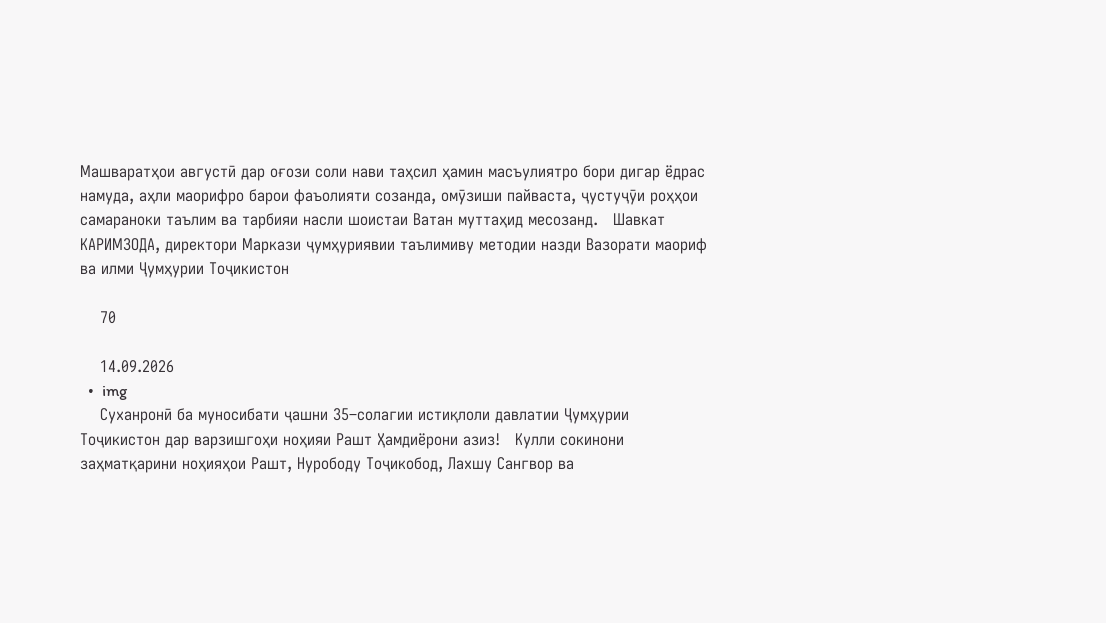Машваратҳои августӣ дар оғози соли нави таҳсил ҳамин масъулиятро бори дигар ёдрас намуда, аҳли маорифро барои фаъолияти созанда, омӯзиши пайваста, ҷустуҷӯи роҳҳои самараноки таълим ва тарбияи насли шоистаи Ватан муттаҳид месозанд.   Шавкат КАРИМЗОДА, директори Маркази ҷумҳуриявии таълимиву методии назди Вазорати маориф ва илми Ҷумҳурии Тоҷикистон

    70

    14.09.2026
  •  img
    Суханронӣ ба муносибати ҷашни 35–солагии истиқлоли давлатии Ҷумҳурии Тоҷикистон дар варзишгоҳи ноҳияи Рашт Ҳамдиёрони азиз!   Кулли сокинони заҳматқарини ноҳияҳои Рашт, Нурободу Тоҷикобод, Лахшу Сангвор ва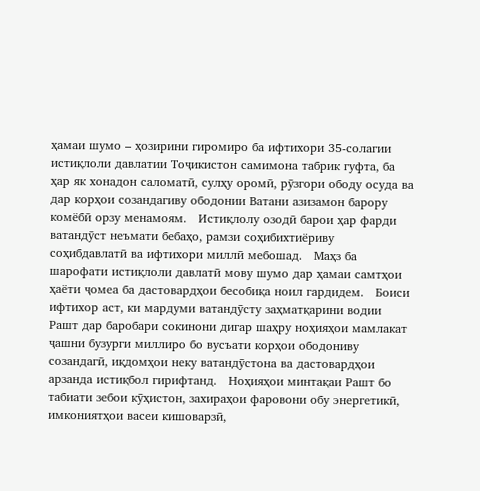ҳамаи шумо – ҳозирини гиромиро ба ифтихори 35-солагии истиқлоли давлатии Тоҷикистон самимона табрик гуфта, ба ҳар як хонадон саломатӣ, сулҳу оромӣ, рӯзгори ободу осуда ва дар корҳои созандагиву ободонии Ватани азизамон барору комёбӣ орзу менамоям.   Истиқлолу озодӣ барои ҳар фарди ватандӯст неъмати бебаҳо, рамзи соҳибихтиёриву соҳибдавлатӣ ва ифтихори миллӣ мебошад.   Маҳз ба шарофати истиқлоли давлатӣ мову шумо дар ҳамаи самтҳои ҳаёти ҷомеа ба дастовардҳои бесобиқа ноил гардидем.   Боиси ифтихор аст, ки мардуми ватандӯсту заҳматқарини водии Рашт дар баробари сокинони дигар шаҳру ноҳияҳои мамлакат ҷашни бузурги миллиро бо вусъати корҳои ободониву созандагӣ, иқдомҳои неку ватандӯстона ва дастовардҳои арзанда истиқбол гирифтанд.   Ноҳияҳои минтақаи Рашт бо табиати зебои кӯҳистон, захираҳои фаровони обу энергетикӣ, имкониятҳои васеи кишоварзӣ,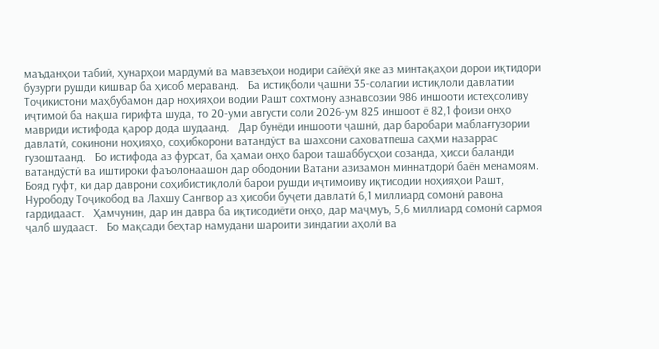маъданҳои табиӣ, ҳунарҳои мардумӣ ва мавзеъҳои нодири сайёҳӣ яке аз минтақаҳои дорои иқтидори бузурги рушди кишвар ба ҳисоб мераванд.   Ба истиқболи ҷашни 35-солагии истиқлоли давлатии Тоҷикистони маҳбубамон дар ноҳияҳои водии Рашт сохтмону азнавсозии 986 иншооти истеҳсоливу иҷтимоӣ ба нақша гирифта шуда, то 20-уми августи соли 2026-ум 825 иншоот ё 82,1 фоизи онҳо мавриди истифода қарор дода шудаанд.   Дар бунёди иншооти ҷашнӣ, дар баробари маблағгузории давлатӣ, сокинони ноҳияҳо, соҳибкорони ватандӯст ва шахсони саховатпеша саҳми назаррас гузоштаанд.   Бо истифода аз фурсат, ба ҳамаи онҳо барои ташаббусҳои созанда, ҳисси баланди ватандӯстӣ ва иштироки фаъолонаашон дар ободонии Ватани азизамон миннатдорӣ баён менамоям.   Бояд гуфт, ки дар даврони соҳибистиқлолӣ барои рушди иҷтимоиву иқтисодии ноҳияҳои Рашт, Нурободу Тоҷикобод ва Лахшу Сангвор аз ҳисоби буҷети давлатӣ 6,1 миллиард сомонӣ равона гардидааст.   Ҳамчунин, дар ин давра ба иқтисодиёти онҳо, дар маҷмуъ, 5,6 миллиард сомонӣ сармоя ҷалб шудааст.   Бо мақсади беҳтар намудани шароити зиндагии аҳолӣ ва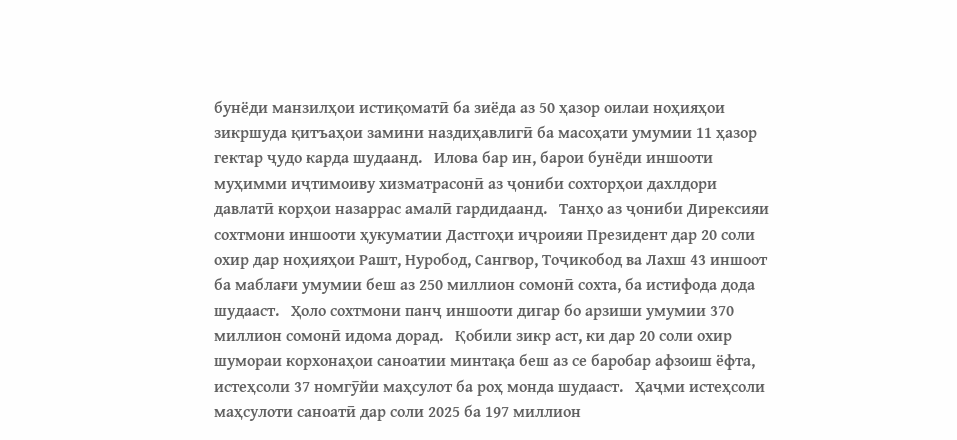бунёди манзилҳои истиқоматӣ ба зиёда аз 50 ҳазор оилаи ноҳияҳои зикршуда қитъаҳои замини наздиҳавлигӣ ба масоҳати умумии 11 ҳазор гектар ҷудо карда шудаанд.   Илова бар ин, барои бунёди иншооти муҳимми иҷтимоиву хизматрасонӣ аз ҷониби сохторҳои дахлдори давлатӣ корҳои назаррас амалӣ гардидаанд.   Танҳо аз ҷониби Дирексияи сохтмони иншооти ҳукуматии Дастгоҳи иҷроияи Президент дар 20 соли охир дар ноҳияҳои Рашт, Нуробод, Сангвор, Тоҷикобод ва Лахш 43 иншоот ба маблағи умумии беш аз 250 миллион сомонӣ сохта, ба истифода дода шудааст.   Ҳоло сохтмони панҷ иншооти дигар бо арзиши умумии 370 миллион сомонӣ идома дорад.   Қобили зикр аст, ки дар 20 соли охир шумораи корхонаҳои саноатии минтақа беш аз се баробар афзоиш ёфта, истеҳсоли 37 номгӯйи маҳсулот ба роҳ монда шудааст.   Ҳаҷми истеҳсоли маҳсулоти саноатӣ дар соли 2025 ба 197 миллион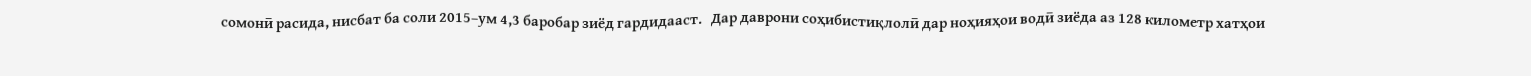сомонӣ расида, нисбат ба соли 2015–ум 4,3 баробар зиёд гардидааст.   Дар даврони соҳибистиқлолӣ дар ноҳияҳои водӣ зиёда аз 128 километр хатҳои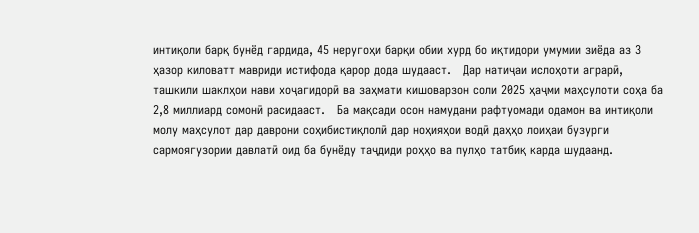интиқоли барқ бунёд гардида, 45 неругоҳи барқи обии хурд бо иқтидори умумии зиёда аз 3 ҳазор киловатт мавриди истифода қарор дода шудааст.   Дар натиҷаи ислоҳоти аграрӣ, ташкили шаклҳои нави хоҷагидорӣ ва заҳмати кишоварзон соли 2025 ҳаҷми маҳсулоти соҳа ба 2,8 миллиард сомонӣ расидааст.   Ба мақсади осон намудани рафтуомади одамон ва интиқоли молу маҳсулот дар даврони соҳибистиқлолӣ дар ноҳияҳои водӣ даҳҳо лоиҳаи бузурги сармоягузории давлатӣ оид ба бунёду таҷдиди роҳҳо ва пулҳо татбиқ карда шудаанд.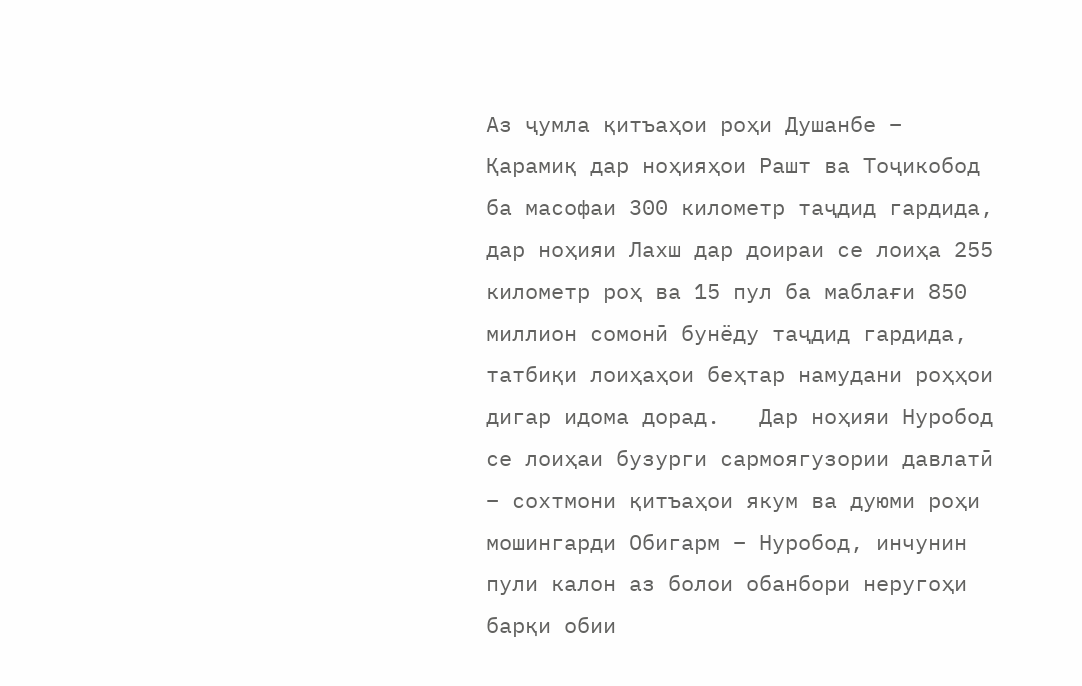Аз ҷумла қитъаҳои роҳи Душанбе – Қарамиқ дар ноҳияҳои Рашт ва Тоҷикобод ба масофаи 300 километр таҷдид гардида, дар ноҳияи Лахш дар доираи се лоиҳа 255 километр роҳ ва 15 пул ба маблағи 850 миллион сомонӣ бунёду таҷдид гардида, татбиқи лоиҳаҳои беҳтар намудани роҳҳои дигар идома дорад.   Дар ноҳияи Нуробод се лоиҳаи бузурги сармоягузории давлатӣ – сохтмони қитъаҳои якум ва дуюми роҳи мошингарди Обигарм – Нуробод, инчунин пули калон аз болои обанбори неругоҳи барқи обии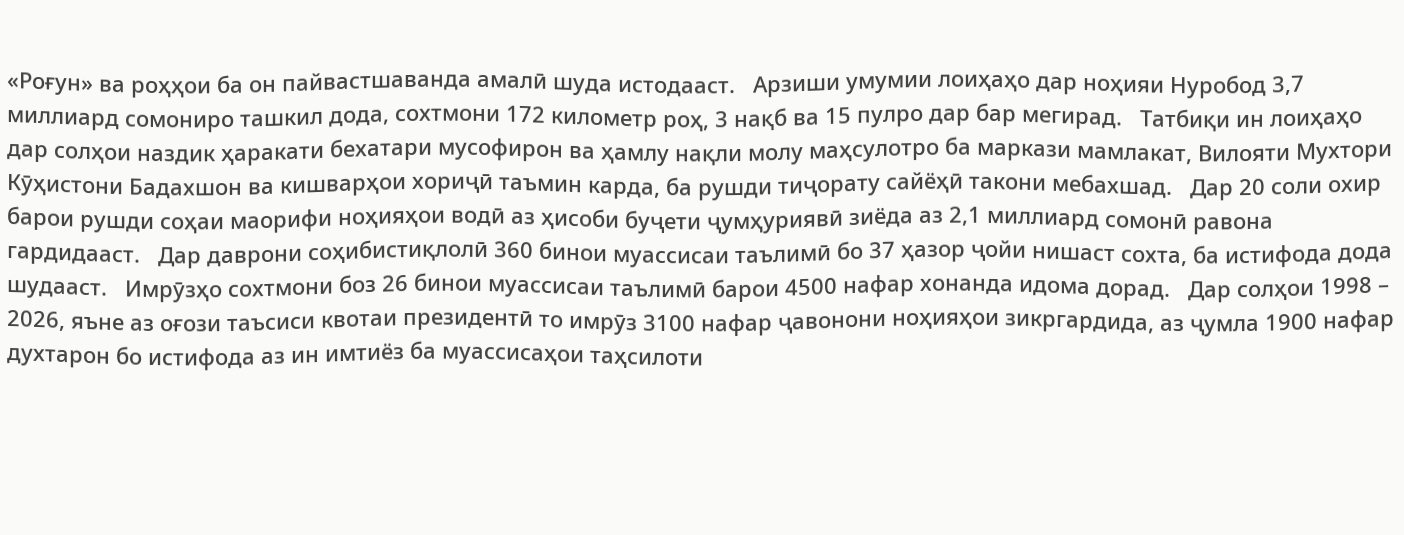«Роғун» ва роҳҳои ба он пайвастшаванда амалӣ шуда истодааст.   Арзиши умумии лоиҳаҳо дар ноҳияи Нуробод 3,7 миллиард сомониро ташкил дода, сохтмони 172 километр роҳ, 3 нақб ва 15 пулро дар бар мегирад.   Татбиқи ин лоиҳаҳо дар солҳои наздик ҳаракати бехатари мусофирон ва ҳамлу нақли молу маҳсулотро ба маркази мамлакат, Вилояти Мухтори Кӯҳистони Бадахшон ва кишварҳои хориҷӣ таъмин карда, ба рушди тиҷорату сайёҳӣ такони мебахшад.   Дар 20 соли охир барои рушди соҳаи маорифи ноҳияҳои водӣ аз ҳисоби буҷети ҷумҳуриявӣ зиёда аз 2,1 миллиард сомонӣ равона гардидааст.   Дар даврони соҳибистиқлолӣ 360 бинои муассисаи таълимӣ бо 37 ҳазор ҷойи нишаст сохта, ба истифода дода шудааст.   Имрӯзҳо сохтмони боз 26 бинои муассисаи таълимӣ барои 4500 нафар хонанда идома дорад.   Дар солҳои 1998 – 2026, яъне аз оғози таъсиси квотаи президентӣ то имрӯз 3100 нафар ҷавонони ноҳияҳои зикргардида, аз ҷумла 1900 нафар духтарон бо истифода аз ин имтиёз ба муассисаҳои таҳсилоти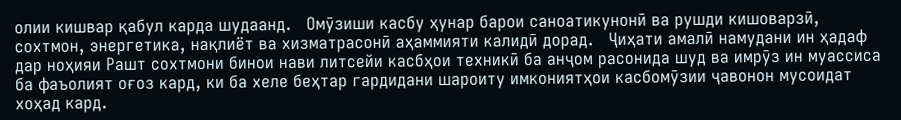олии кишвар қабул карда шудаанд.   Омӯзиши касбу ҳунар барои саноатикунонӣ ва рушди кишоварзӣ, сохтмон, энергетика, нақлиёт ва хизматрасонӣ аҳаммияти калидӣ дорад.   Ҷиҳати амалӣ намудани ин ҳадаф дар ноҳияи Рашт сохтмони бинои нави литсейи касбҳои техникӣ ба анҷом расонида шуд ва имрӯз ин муассиса ба фаъолият оғоз кард, ки ба хеле беҳтар гардидани шароиту имкониятҳои касбомӯзии ҷавонон мусоидат хоҳад кард.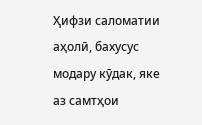Ҳифзи саломатии аҳолӣ, бахусус модару кӯдак, яке аз самтҳои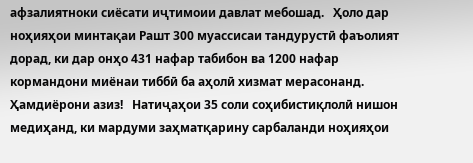афзалиятноки сиёсати иҷтимоии давлат мебошад.   Ҳоло дар ноҳияҳои минтақаи Рашт 300 муассисаи тандурустӣ фаъолият дорад, ки дар онҳо 431 нафар табибон ва 1200 нафар кормандони миёнаи тиббӣ ба аҳолӣ хизмат мерасонанд.   Ҳамдиёрони азиз!   Натиҷаҳои 35 соли соҳибистиқлолӣ нишон медиҳанд, ки мардуми заҳматқарину сарбаланди ноҳияҳои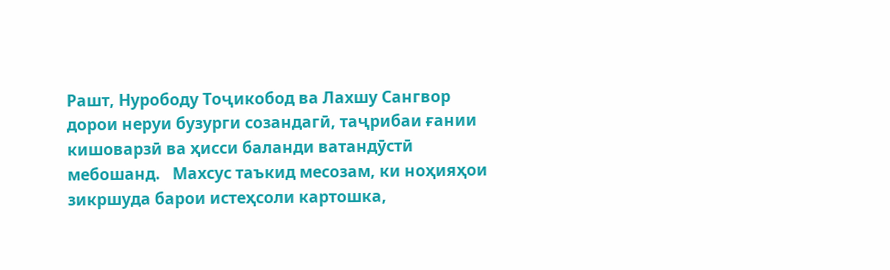Рашт, Нурободу Тоҷикобод ва Лахшу Сангвор дорои неруи бузурги созандагӣ, таҷрибаи ғании кишоварзӣ ва ҳисси баланди ватандӯстӣ мебошанд.   Махсус таъкид месозам, ки ноҳияҳои зикршуда барои истеҳсоли картошка,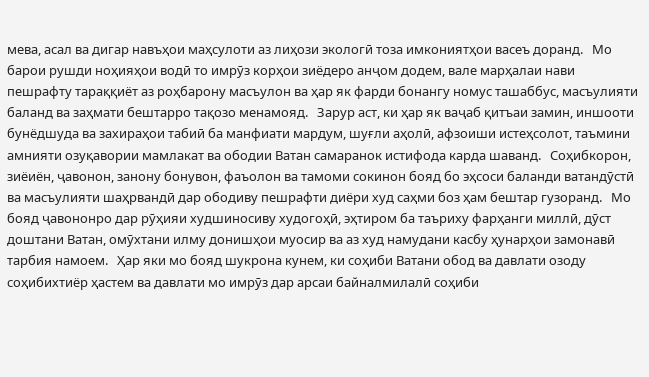мева, асал ва дигар навъҳои маҳсулоти аз лиҳози экологӣ тоза имкониятҳои васеъ доранд.   Мо барои рушди ноҳияҳои водӣ то имрӯз корҳои зиёдеро анҷом додем, вале марҳалаи нави пешрафту тараққиёт аз роҳбарону масъулон ва ҳар як фарди бонангу номус ташаббус, масъулияти баланд ва заҳмати бештарро тақозо менамояд.   Зарур аст, ки ҳар як ваҷаб қитъаи замин, иншооти бунёдшуда ва захираҳои табиӣ ба манфиати мардум, шуғли аҳолӣ, афзоиши истеҳсолот, таъмини амнияти озуқавории мамлакат ва ободии Ватан самаранок истифода карда шаванд.   Соҳибкорон, зиёиён, ҷавонон, занону бонувон, фаъолон ва тамоми сокинон бояд бо эҳсоси баланди ватандӯстӣ ва масъулияти шаҳрвандӣ дар ободиву пешрафти диёри худ саҳми боз ҳам бештар гузоранд.   Мо бояд ҷавононро дар рӯҳияи худшиносиву худогоҳӣ, эҳтиром ба таъриху фарҳанги миллӣ, дӯст доштани Ватан, омӯхтани илму донишҳои муосир ва аз худ намудани касбу ҳунарҳои замонавӣ тарбия намоем.   Ҳар яки мо бояд шукрона кунем, ки соҳиби Ватани обод ва давлати озоду соҳибихтиёр ҳастем ва давлати мо имрӯз дар арсаи байналмилалӣ соҳиби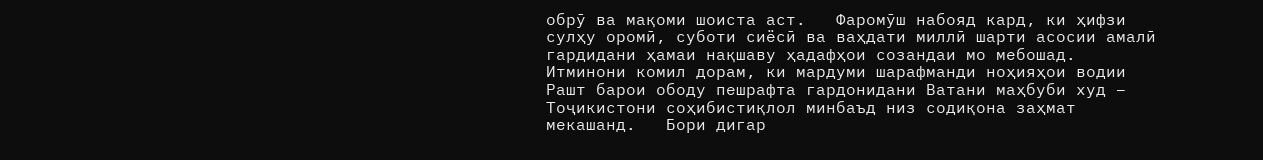обрӯ ва мақоми шоиста аст.   Фаромӯш набояд кард, ки ҳифзи сулҳу оромӣ, суботи сиёсӣ ва ваҳдати миллӣ шарти асосии амалӣ гардидани ҳамаи нақшаву ҳадафҳои созандаи мо мебошад.   Итминони комил дорам, ки мардуми шарафманди ноҳияҳои водии Рашт барои ободу пешрафта гардонидани Ватани маҳбуби худ – Тоҷикистони соҳибистиқлол минбаъд низ содиқона заҳмат мекашанд.   Бори дигар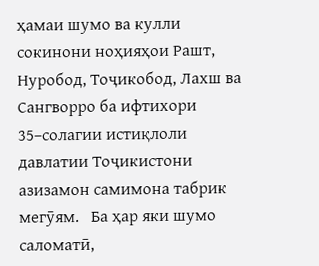ҳамаи шумо ва кулли сокинони ноҳияҳои Рашт, Нуробод, Тоҷикобод, Лахш ва Сангворро ба ифтихори 35–солагии истиқлоли давлатии Тоҷикистони азизамон самимона табрик мегӯям.   Ба ҳар яки шумо саломатӣ,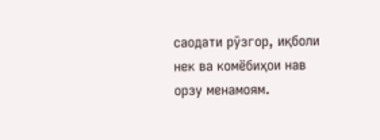саодати рӯзгор, иқболи нек ва комёбиҳои нав орзу менамоям.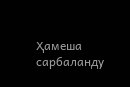Ҳамеша сарбаланду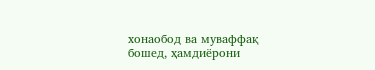хонаобод ва муваффақ бошед, ҳамдиёрони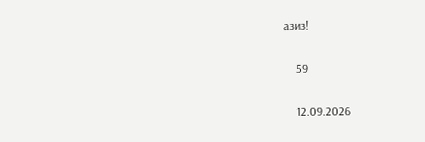азиз!

    59

    12.09.2026